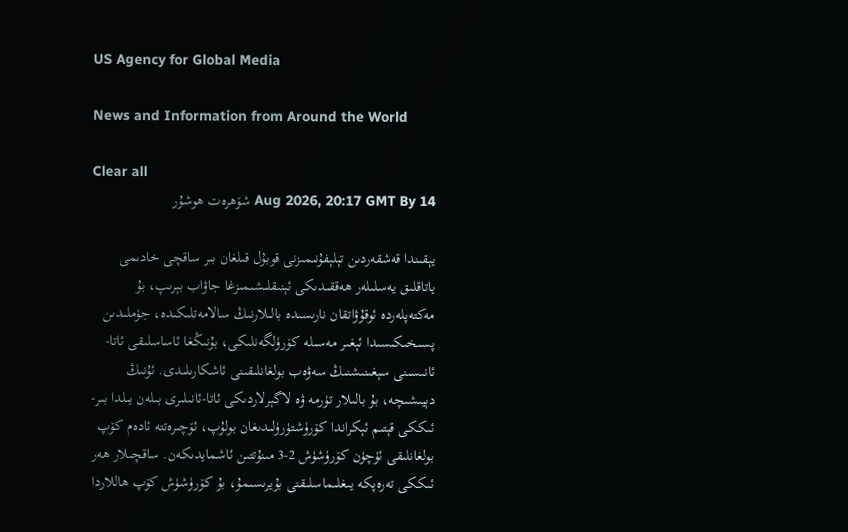US Agency for Global Media

News and Information from Around the World

Clear all
14 Aug 2026, 20:17 GMT By شۆھرەت ھوشۇر

يېقىندا قەشقەردىن تېلېفۇنىمىزنى قوبۇل قىلغان بىر ساقچى خادىمى ياتاقلىق يەسلىلەر ھەققىدىكى ئېنىقلىشىمىزغا جاۋاب بېرىپ، بۇ مەكتەپلەردە ئوقۇۋاتقان نارىسىدە بالىلارنىڭ سالامەتلىكىدە، جۈملىدىن پسىخىكىسىدا ئېغىر مەسىلە كۆرۈلگەنلىكى، بۇنىڭغا ئاساسلىقى ئاتا-ئانىسىنى سېغىنىشنىڭ سەۋەب بولغانلىقىنى ئاشكارىلىدى. ئۇنىڭ دېيىشىچە، بۇ بالىلار تۈرمە ۋە لاگېرلاردىكى ئاتا-ئانىلىرى بىلەن يىلدا بىر-ئىككى قېتىم ئېكراندا كۆرۈشتۈرۈلىدىغان بولۇپ، ئۆچىرەتتە ئادەم كۆپ بولغانلىقى ئۈچۈن كۆرۈشۈش 2-3 مىنۇتتىن ئاشمايدىكەن. ساقچىلار ھەر ئىككى تەرەپكە يىغلىماسلىقنى بۇيرىسىمۇ، بۇ كۆرۈشۈش كۆپ ھاللاردا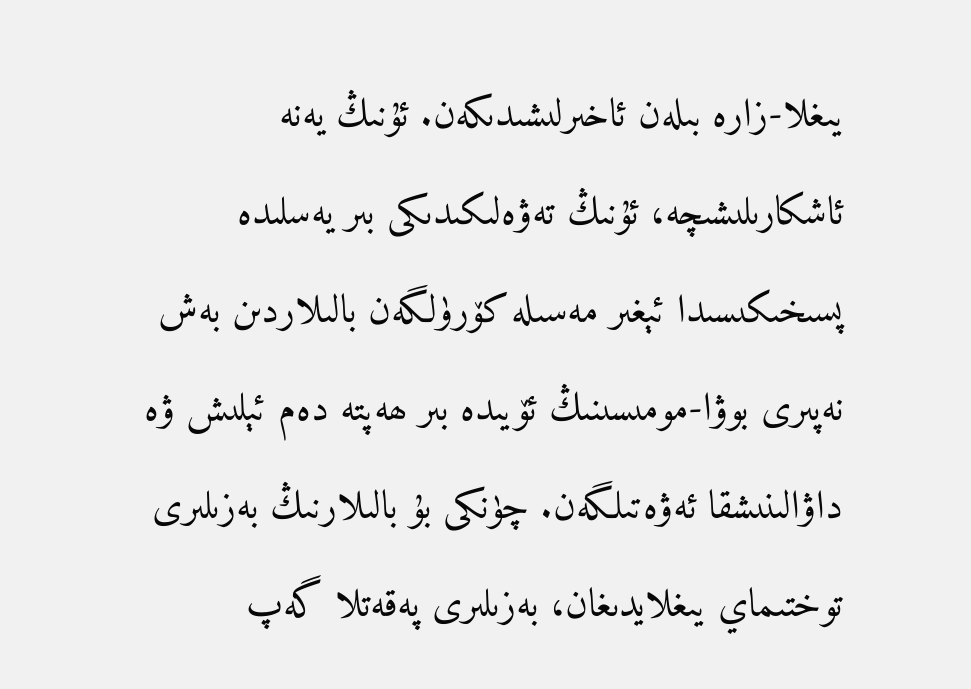يىغلا-زارە بىلەن ئاخىرلىشىدىكەن. ئۇنىڭ يەنە ئاشكارىلىشىچە، ئۇنىڭ تەۋەلىكىدىكى بىر يەسلىدە پسىخىكىسىدا ئېغىر مەسىلە كۆرۈلگەن بالىلاردىن بەش نەپىرى بوۋا-مومىسىنىڭ ئۆيىدە بىر ھەپتە دەم ئېلىش ۋە داۋالىنىشقا ئەۋەتىلگەن. چۈنكى بۇ بالىلارنىڭ بەزىلىرى توختىماي يىغلايدىغان، بەزىلىرى پەقەتلا گەپ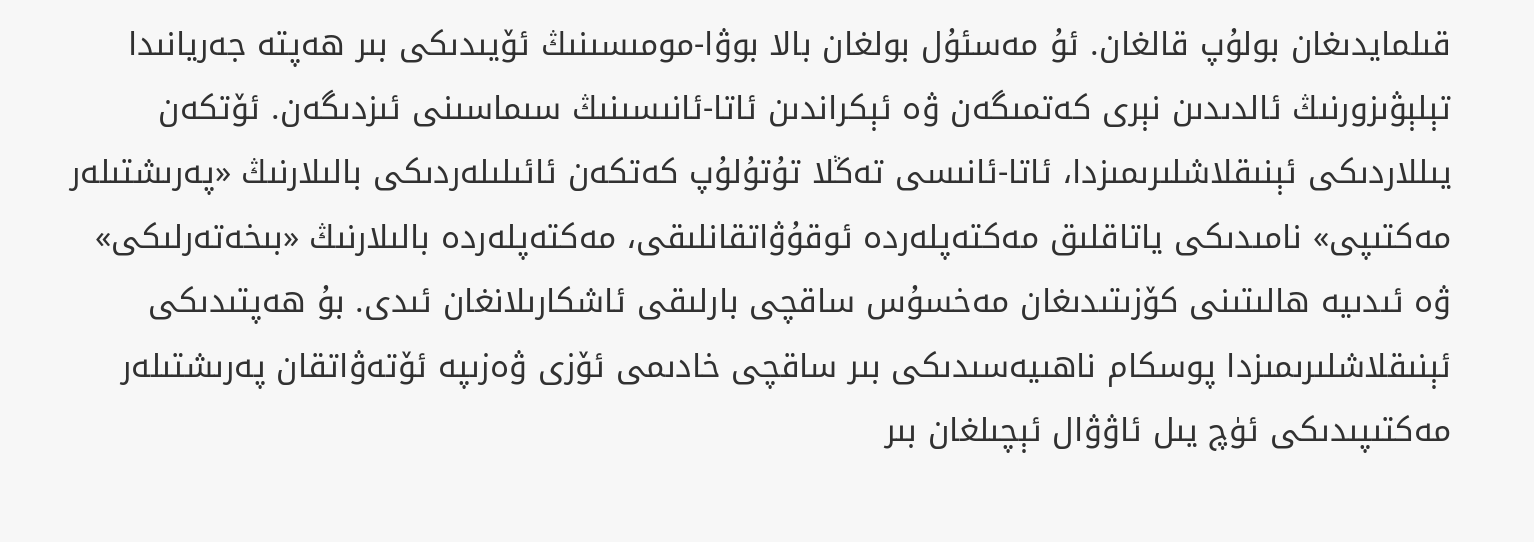قىلمايدىغان بولۇپ قالغان. ئۇ مەسئۇل بولغان بالا بوۋا-مومىسىنىڭ ئۆيىدىكى بىر ھەپتە جەريانىدا تېلېۋىزورنىڭ ئالدىدىن نېرى كەتمىگەن ۋە ئېكراندىن ئاتا-ئانىسىنىڭ سىماسىنى ئىزدىگەن. ئۆتكەن يىللاردىكى ئېنىقلاشلىرىمىزدا، ئاتا-ئانىسى تەڭلا تۇتۇلۇپ كەتكەن ئائىلىلەردىكى بالىلارنىڭ «پەرىشتىلەر مەكتىپى» نامىدىكى ياتاقلىق مەكتەپلەردە ئوقۇۋاتقانلىقى، مەكتەپلەردە بالىلارنىڭ «بىخەتەرلىكى» ۋە ئىدىيە ھالىتىنى كۆزىتىدىغان مەخسۇس ساقچى بارلىقى ئاشكارىلانغان ئىدى. بۇ ھەپتىدىكى ئېنىقلاشلىرىمىزدا پوسكام ناھىيەسىدىكى بىر ساقچى خادىمى ئۆزى ۋەزىپە ئۆتەۋاتقان پەرىشتىلەر مەكتىپىدىكى ئۈچ يىل ئاۋۋال ئېچىلغان بىر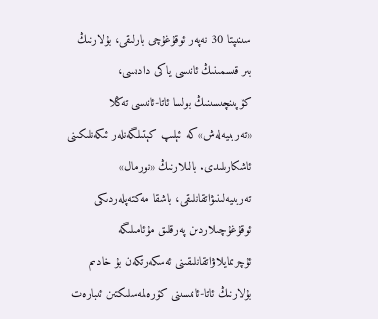سىنىپتا 30 نەپەر ئوقۇغۇچى بارلىقى، بۇلارنىڭ بىر قىسمىنىڭ ئانىسى ياكى دادىسى، كۆپىنچىسىنىڭ بولسا ئاتا-ئانىسى تەڭلا «تەربىيەلەش»كە ئېلىپ كېتىلگەنلەر ئىكەنلىكىنى ئاشكارىلىدى. بالىلارنىڭ «نورمال» تەربىيەلىنىۋاتقانلىقى، باشقا مەكتەپلەردىكى ئوقۇغۇچىلاردىن پەرقلىق مۇئامىلىگە ئۇچرىمايلاۋاتقانلىقىنى ئەسكەرتكەن بۇ خادىم بۇلارنىڭ ئاتا-ئانىسىنى كۆرەلمەسلىكتىن ئىبارەت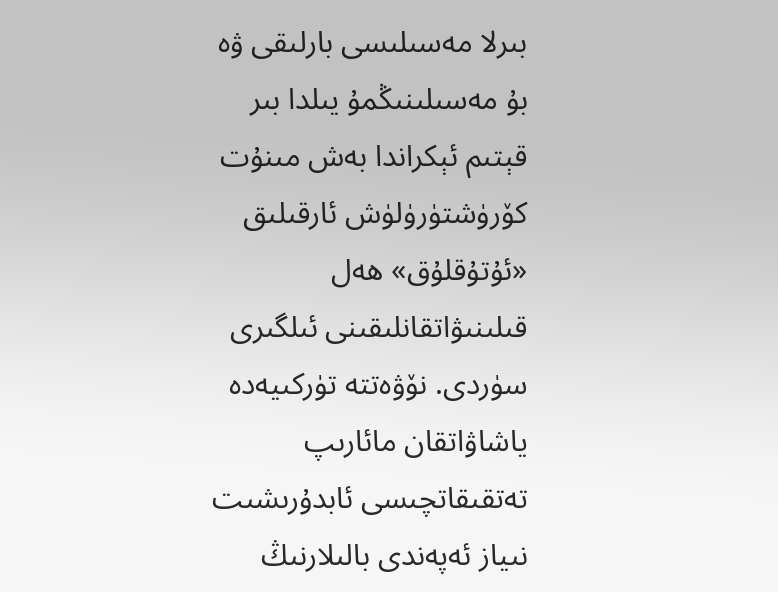بىرلا مەسىلىسى بارلىقى ۋە بۇ مەسىلىنىڭمۇ يىلدا بىر قېتىم ئېكراندا بەش مىنۇت كۆرۈشتۈرۈلۈش ئارقىلىق «ئۇتۇقلۇق» هەل قىلىنىۋاتقانلىقىنى ئىلگىرى سۈردى. نۆۋەتتە تۈركىيەدە ياشاۋاتقان مائارىپ تەتقىقاتچىسى ئابدۇرىشىت نىياز ئەپەندى بالىلارنىڭ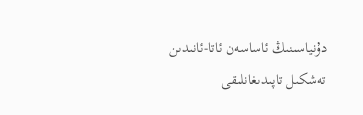دۇنياسىنىڭ ئاساسەن ئاتا-ئانىدىن تەشكىل تاپىدىغانلىقى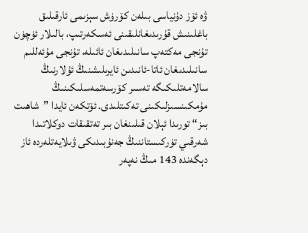ۋە ئۆز دۇنياسى بىلەن كۆرۈش سېزىمى ئارقىلىق باغلىنىش قۇرىدىغانلىقىنى ئەسكەرتىپ، بالىلار ئۈچۈن تۇنجى مەكتەپ سانىلىدىغان ئائىلە، تۇنجى مۇئەللىم سانىلىدىغان ئاتا-ئانىدىن ئايرىلىشنىڭ ئۇلارنىڭ سالامەتلىكىگە تەسىر كۆرسەتمەسلىكىنىڭ مۇمكىنسىزلىكىنى تەكىتلىدى. ئۆتكەن ئايدا ”شاھىت بىز“ تورىدا ئېلان قىلىنغان بىر تەتقىقات دوكلاتىدا شەرقىي تۈركىستاننىڭ جەنۇبىدىكى ۋىلايەتلەردە ئاز دېگەندە 143 مىڭ نەپەر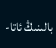بالىنىڭ ئاتا-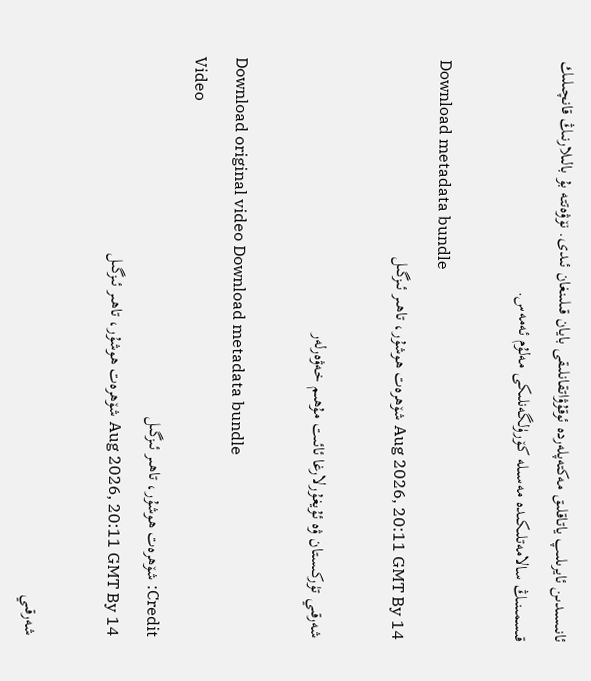ئانىسىدىن ئايرىلىپ ياتاقلىق مەكتەپلەردە ئوقۇۋاتقانلىقى بايان قىلىنغان ئىدى. نۆۋەتتە بۇ بالىلارنىڭ قانچىلىك قىسمىنىڭ سالامەتلىكىدە مەسىلە كۆرۈلگەنلىكى مەلۇم ئەمەس.

Download metadata bundle
14 Aug 2026, 20:11 GMT By شۆھرەت ھوشۇر، تاھىر ئىزگىل

شەرقىي تۈركىستان ۋە ئۇيغۇرلارغا ئائىت مۇھىم خەۋەرلەر

Download original video Download metadata bundle
Video
Credit: شۆھرەت ھوشۇر، تاھىر ئىزگىل
14 Aug 2026, 20:11 GMT By شۆھرەت ھوشۇر، تاھىر ئىزگىل

شەرقىي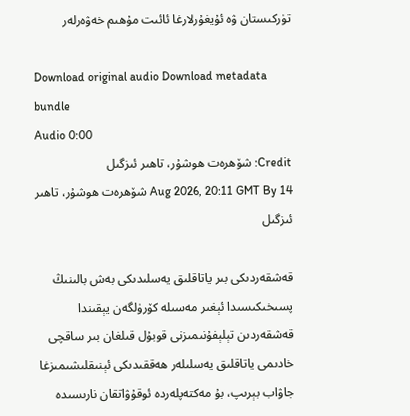تۈركىستان ۋە ئۇيغۇرلارغا ئائىت مۇھىم خەۋەرلەر

Download original audio Download metadata bundle
Audio 0:00
Credit: شۆھرەت ھوشۇر، تاھىر ئىزگىل
14 Aug 2026, 20:11 GMT By شۆھرەت ھوشۇر، تاھىر ئىزگىل

قەشقەردىكى بىر ياتاقلىق يەسلىدىكى بەش بالىنىڭ پسىخىكىسىدا ئېغىر مەسىلە كۆرۈلگەن يېقىندا قەشقەردىن تېلېفۇنىمىزنى قوبۇل قىلغان بىر ساقچى خادىمى ياتاقلىق يەسلىلەر ھەققىدىكى ئېنىقلىشىمىزغا جاۋاب بېرىپ، بۇ مەكتەپلەردە ئوقۇۋاتقان نارىسىدە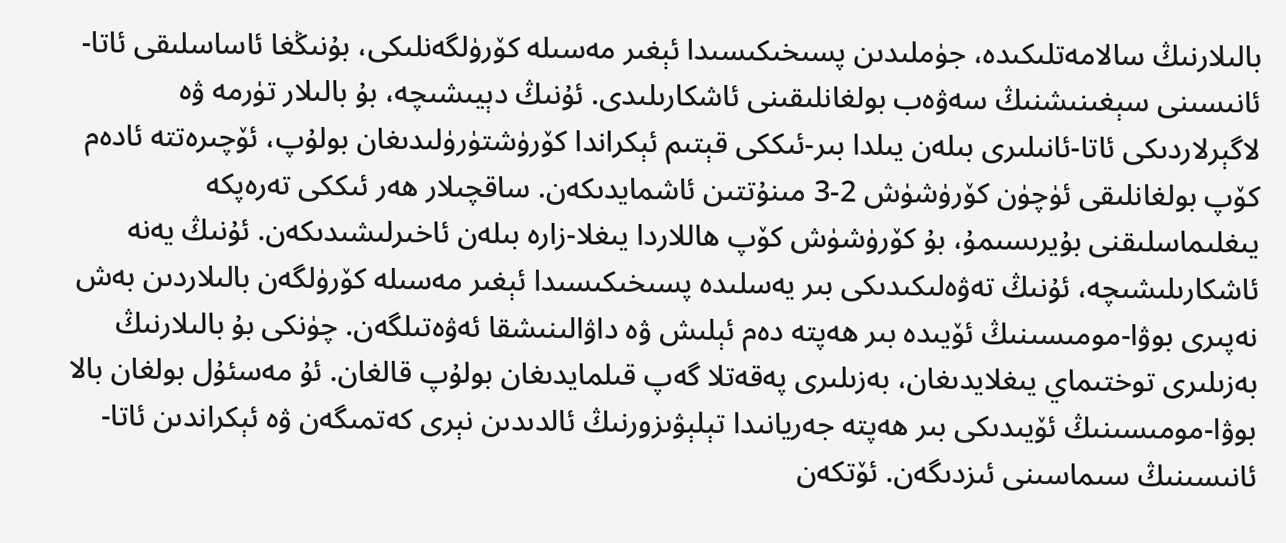بالىلارنىڭ سالامەتلىكىدە، جۈملىدىن پسىخىكىسىدا ئېغىر مەسىلە كۆرۈلگەنلىكى، بۇنىڭغا ئاساسلىقى ئاتا-ئانىسىنى سېغىنىشنىڭ سەۋەب بولغانلىقىنى ئاشكارىلىدى. ئۇنىڭ دېيىشىچە، بۇ بالىلار تۈرمە ۋە لاگېرلاردىكى ئاتا-ئانىلىرى بىلەن يىلدا بىر-ئىككى قېتىم ئېكراندا كۆرۈشتۈرۈلىدىغان بولۇپ، ئۆچىرەتتە ئادەم كۆپ بولغانلىقى ئۈچۈن كۆرۈشۈش 2-3 مىنۇتتىن ئاشمايدىكەن. ساقچىلار ھەر ئىككى تەرەپكە يىغلىماسلىقنى بۇيرىسىمۇ، بۇ كۆرۈشۈش كۆپ ھاللاردا يىغلا-زارە بىلەن ئاخىرلىشىدىكەن. ئۇنىڭ يەنە ئاشكارىلىشىچە، ئۇنىڭ تەۋەلىكىدىكى بىر يەسلىدە پسىخىكىسىدا ئېغىر مەسىلە كۆرۈلگەن بالىلاردىن بەش نەپىرى بوۋا-مومىسىنىڭ ئۆيىدە بىر ھەپتە دەم ئېلىش ۋە داۋالىنىشقا ئەۋەتىلگەن. چۈنكى بۇ بالىلارنىڭ بەزىلىرى توختىماي يىغلايدىغان، بەزىلىرى پەقەتلا گەپ قىلمايدىغان بولۇپ قالغان. ئۇ مەسئۇل بولغان بالا بوۋا-مومىسىنىڭ ئۆيىدىكى بىر ھەپتە جەريانىدا تېلېۋىزورنىڭ ئالدىدىن نېرى كەتمىگەن ۋە ئېكراندىن ئاتا-ئانىسىنىڭ سىماسىنى ئىزدىگەن. ئۆتكەن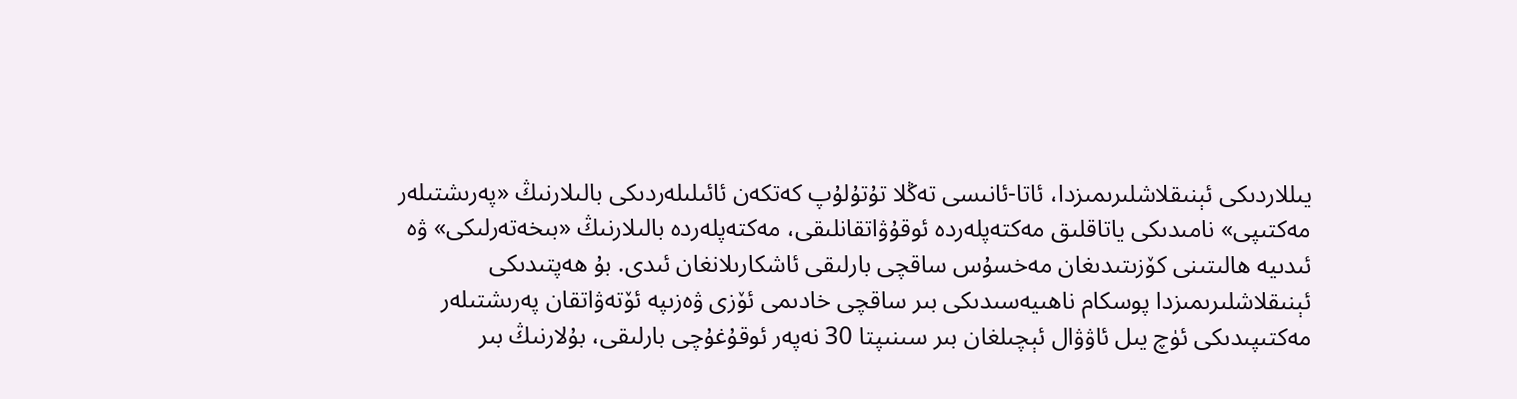يىللاردىكى ئېنىقلاشلىرىمىزدا، ئاتا-ئانىسى تەڭلا تۇتۇلۇپ كەتكەن ئائىلىلەردىكى بالىلارنىڭ «پەرىشتىلەر مەكتىپى» نامىدىكى ياتاقلىق مەكتەپلەردە ئوقۇۋاتقانلىقى، مەكتەپلەردە بالىلارنىڭ «بىخەتەرلىكى» ۋە ئىدىيە ھالىتىنى كۆزىتىدىغان مەخسۇس ساقچى بارلىقى ئاشكارىلانغان ئىدى. بۇ ھەپتىدىكى ئېنىقلاشلىرىمىزدا پوسكام ناھىيەسىدىكى بىر ساقچى خادىمى ئۆزى ۋەزىپە ئۆتەۋاتقان پەرىشتىلەر مەكتىپىدىكى ئۈچ يىل ئاۋۋال ئېچىلغان بىر سىنىپتا 30 نەپەر ئوقۇغۇچى بارلىقى، بۇلارنىڭ بىر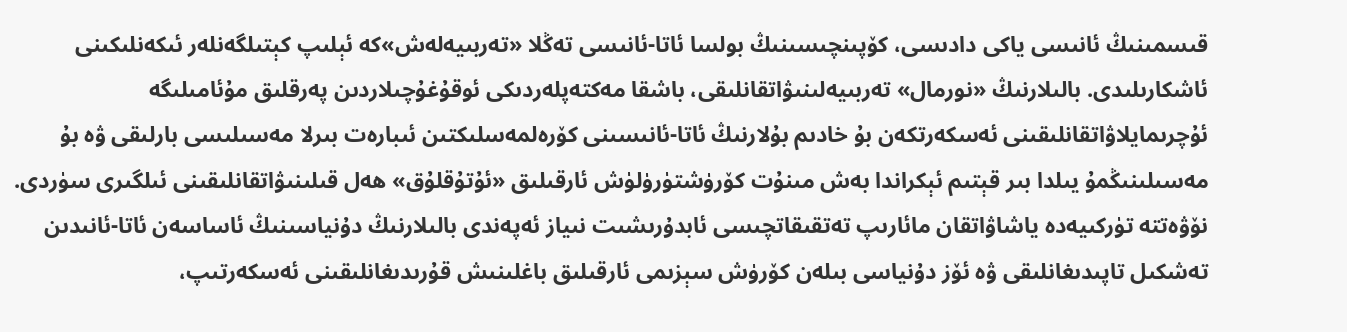قىسمىنىڭ ئانىسى ياكى دادىسى، كۆپىنچىسىنىڭ بولسا ئاتا-ئانىسى تەڭلا «تەربىيەلەش»كە ئېلىپ كېتىلگەنلەر ئىكەنلىكىنى ئاشكارىلىدى. بالىلارنىڭ «نورمال» تەربىيەلىنىۋاتقانلىقى، باشقا مەكتەپلەردىكى ئوقۇغۇچىلاردىن پەرقلىق مۇئامىلىگە ئۇچرىمايلاۋاتقانلىقىنى ئەسكەرتكەن بۇ خادىم بۇلارنىڭ ئاتا-ئانىسىنى كۆرەلمەسلىكتىن ئىبارەت بىرلا مەسىلىسى بارلىقى ۋە بۇ مەسىلىنىڭمۇ يىلدا بىر قېتىم ئېكراندا بەش مىنۇت كۆرۈشتۈرۈلۈش ئارقىلىق «ئۇتۇقلۇق» هەل قىلىنىۋاتقانلىقىنى ئىلگىرى سۈردى. نۆۋەتتە تۈركىيەدە ياشاۋاتقان مائارىپ تەتقىقاتچىسى ئابدۇرىشىت نىياز ئەپەندى بالىلارنىڭ دۇنياسىنىڭ ئاساسەن ئاتا-ئانىدىن تەشكىل تاپىدىغانلىقى ۋە ئۆز دۇنياسى بىلەن كۆرۈش سېزىمى ئارقىلىق باغلىنىش قۇرىدىغانلىقىنى ئەسكەرتىپ،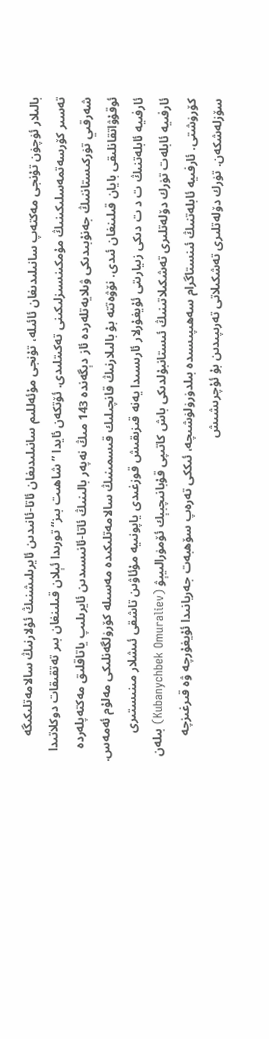بالىلار ئۈچۈن تۇنجى مەكتەپ سانىلىدىغان ئائىلە، تۇنجى مۇئەللىم سانىلىدىغان ئاتا-ئانىدىن ئايرىلىشنىڭ ئۇلارنىڭ سالامەتلىكىگە تەسىر كۆرسەتمەسلىكىنىڭ مۇمكىنسىزلىكىنى تەكىتلىدى. ئۆتكەن ئايدا ”شاھىت بىز“ تورىدا ئېلان قىلىنغان بىر تەتقىقات دوكلاتىدا شەرقىي تۈركىستاننىڭ جەنۇبىدىكى ۋىلايەتلەردە ئاز دېگەندە 143 مىڭ نەپەر بالىنىڭ ئاتا-ئانىسىدىن ئايرىلىپ ياتاقلىق مەكتەپلەردە ئوقۇۋاتقانلىقى بايان قىلىنغان ئىدى. نۆۋەتتە بۇ بالىلارنىڭ قانچىلىك قىسمىنىڭ سالامەتلىكىدە مەسىلە كۆرۈلگەنلىكى مەلۇم ئەمەس. ئارفىيە ئابلەتنىڭ ت د ت دىكى زىيارىتى ئۇيغۇرلار ئارىسىدا يەنە قىزىقىش قوزغىدى ياپونىيە مۇئاۋىن تاشقى ئىشلار مىنىستىرى ئارفىيە ئابلەت تۈرك دۆلەتلىرى تەشكىلاتىنىڭ ئىستانبۇلدىكى باش كاتىپى قۇبانىچبېك ئۆمۈرالىيېۋ (Kubanychbek Omuraliev) بىلەن كۆرۈشتى. ئارفىيە ئابلەتنىڭ ئىنستاگرام سەھىپىسىدە بىلدۈرۈلۈشىچە، ئىككى تەرەپ سۆھبەت جەريانىدا ئۇيغۇرچە ۋە قىرغىزچە سۆزلەشكەن. تۈرك دۆلەتلىرى تەشكىلاتى تەرىپىدىن بۇ ئۇچرىشىش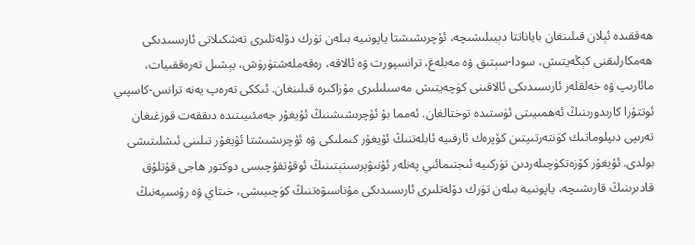ھەققىدە ئېلان قىلىنغان باياناتتا دېيىلىشىچە، ئۇچرىشىشتا ياپونىيە بىلەن تۈرك دۆلەتلىرى تەشكىلاتى ئارىسىدىكى ھەمكارلىقنى كېڭەيتىش، سودا-سېتىق ۋە مەبلەغ، ترانسپورت ۋە ئالاقە، رەقەملەشتۈرۈش، يېشىل تەرەققىيات، مائارىپ ۋە خەلقلەر ئارىسىدىكى ئالاقىنى كۈچەيتىش مەسىلىلىرى مۇزاكىرە قىلىنغان. ئىككى تەرەپ يەنە ترانس-كاسپىي ئوتتۇرا كارىدورىنىڭ ئەھمىيىتى ئۈستىدە توختالغان. ئەمما بۇ ئۇچرىشىشنىڭ ئۇيغۇر جەمئىيىتىدە دىققەت قوزغىغان تەرىپى دىپلوماتىك كۈنتەرتىپتىن كۆپرەك ئارفىيە ئابلەتنىڭ ئۇيغۇر كىملىكى ۋە ئۇچرىشىشتا ئۇيغۇر تىلىنى ئىشلىتىشى بولدى. ئۇيغۇر كۆزەتكۈچىلەردىن تۈركىيە ئىجتىمائىي پەنلەر ئۇنىۋېرسىتېتىنىڭ ئوقۇتقۇچىسى دوكتور ھاجى قۇتلۇق قادىرىنىڭ قارىشىچە، ياپونىيە بىلەن تۈرك دۆلەتلىرى ئارىسىدىكى مۇناسىۋەتنىڭ كۈچىيىشى، خىتاي ۋە رۇسىيەنىڭ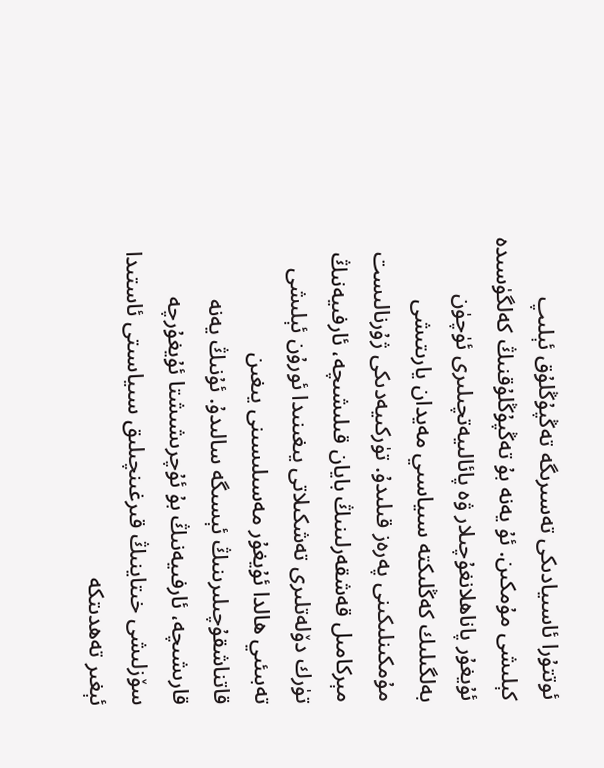ئوتتۇرا ئاسىيادىكى تەسىرىگە تەڭپۇڭلۇق ئېلىپ كېلىشى مۇمكىن. ئۇ يەنە بۇ تەڭپۇڭلۇقنىڭ كەلگۈسىدە ئۇيغۇر پاناھلانغۇچىلار ۋە پائالىيەتچىلىرى ئۈچۈن بەلگىلىك كەڭلىكتە سىياسىي مەيدان يارىتىشى مۇمكىنلىكىنى پەرەز قىلىدۇ. تۈركىيەدىكى ژۇرنالىست مېركامىل قەشقەرلىنىڭ بايان قىلىشىچە، ئارفىيەنىڭ تۈرك دۆلەتلىرى تەشكىلاتى يىغىنىدا ئورۇن ئېلىشى تەبىئىي ھالدا ئۇيغۇر مەسىلىسىنى يىغىن قاتناشقۇچىلىرىنىڭ ئېسىگە سالىدۇ. ئۇنىڭ يەنە قارىشىچە، ئارفىيەنىڭ بۇ ئۇچرىشىشتا ئۇيغۇرچە سۆزلىشى خىتاينىڭ قىرغىنچىلىق سىياسىتى ئاستىدا ئېغىر تەھدىتكە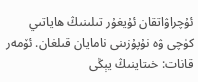ئۇچراۋاتقان ئۇيغۇر تىلىنىڭ ھاياتىي كۈچى ۋە نۇپۇزىنى نامايان قىلغان. ئۆمەر قانات: خىتاينىڭ يېڭى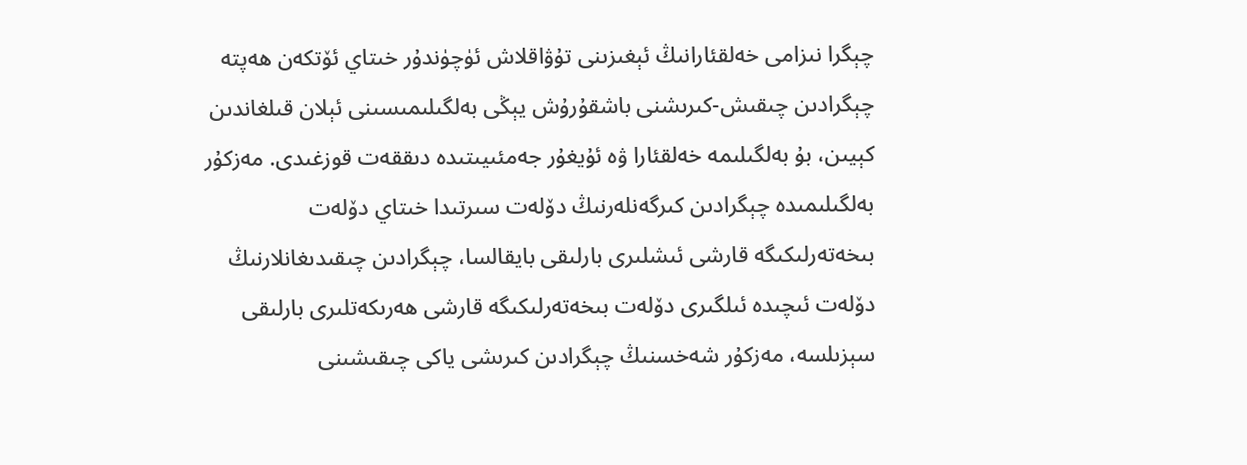چېگرا نىزامى خەلقئارانىڭ ئېغىزىنى تۇۋاقلاش ئۈچۈندۇر خىتاي ئۆتكەن ھەپتە چېگرادىن چىقىش-كىرىشنى باشقۇرۇش يېڭى بەلگىلىمىسىنى ئېلان قىلغاندىن كېيىن، بۇ بەلگىلىمە خەلقئارا ۋە ئۇيغۇر جەمئىيىتىدە دىققەت قوزغىدى. مەزكۇر بەلگىلىمىدە چېگرادىن كىرگەنلەرنىڭ دۆلەت سىرتىدا خىتاي دۆلەت بىخەتەرلىكىگە قارشى ئىشلىرى بارلىقى بايقالسا، چېگرادىن چىقىدىغانلارنىڭ دۆلەت ئىچىدە ئىلگىرى دۆلەت بىخەتەرلىكىگە قارشى ھەرىكەتلىرى بارلىقى سېزىلسە، مەزكۇر شەخسنىڭ چېگرادىن كىرىشى ياكى چىقىشىنى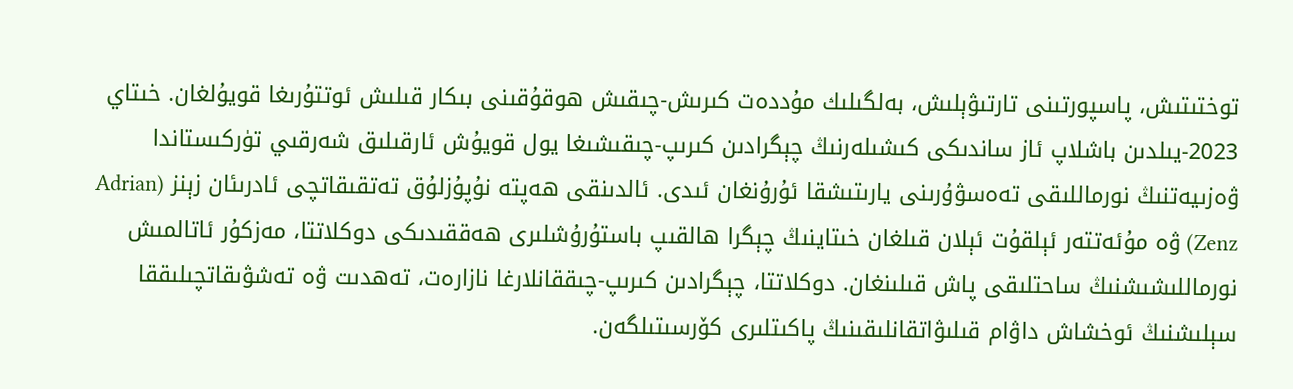توختىتىش، پاسپورتىنى تارتىۋېلىش، بەلگىلىك مۇددەت كىرىش-چىقىش ھوقۇقىنى بىكار قىلىش ئوتتۇرىغا قويۇلغان. خىتاي 2023-يىلدىن باشلاپ ئاز ساندىكى كىشىلەرنىڭ چېگرادىن كىرىپ-چىقىشىغا يول قويۇش ئارقىلىق شەرقىي تۈركىستاندا ۋەزىيەتنىڭ نورماللىقى تەەسۋۇرىنى يارىتىشقا ئۇرۇنغان ئىدى. ئالدىنقى ھەپتە نۇپۇزلۇق تەتقىقاتچى ئادرىئان زېنز (Adrian Zenz) ۋە مۇئەتتەر ئېلقۇت ئېلان قىلغان خىتاينىڭ چېگرا ھالقىپ باستۇرۇشلىرى ھەققىدىكى دوكلاتتا، مەزكۇر ئاتالمىش نورماللىشىشنىڭ ساحتلىقى پاش قىلىنغان. دوكلاتتا، چېگرادىن كىرىپ-چىققانلارغا نازارەت، تەھدىت ۋە تەشۋىقاتچىلىققا سېلىشنىڭ ئوخشاش داۋام قىلىۋاتقانلىقىنىڭ پاكىتلىرى كۆرسىتىلگەن.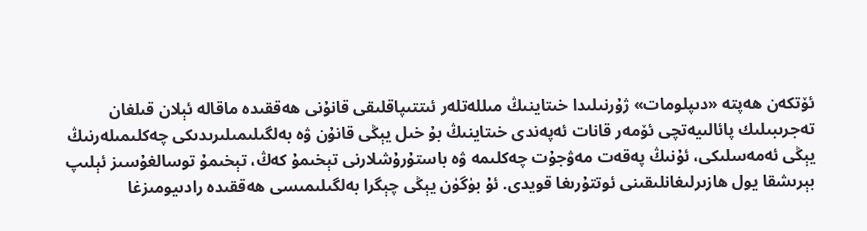ئۆتكەن ھەپتە «دىپلومات» ژۇرنىلىدا خىتاينىڭ مىللەتلەر ئىتتىپاقلىقى قانۇنى ھەققىدە ماقاله ئېلان قىلغان تەجرىبىلىك پائالىيەتچى ئۆمەر قانات ئەپەندى خىتاينىڭ بۇ خىل يېڭى قانۇن ۋە بەلگىلىمىلىرىدىكى چەكلىمىلەرنىڭ يېڭى ئەمەسلىكى، ئۇنىڭ پەقەت مەۋجۇت چەكلىمە ۋە باستۇرۇشلارنى تېخىمۇ كەڭ، تېخىمۇ توسالغۇسىز ئېلىپ بېرىشقا يول ھازىرلىغانلىقىنى ئوتتۇرىغا قويدى. ئۇ بۈگۈن يېڭى چېگرا بەلگىلىمىسى ھەققىدە رادىيومىزغا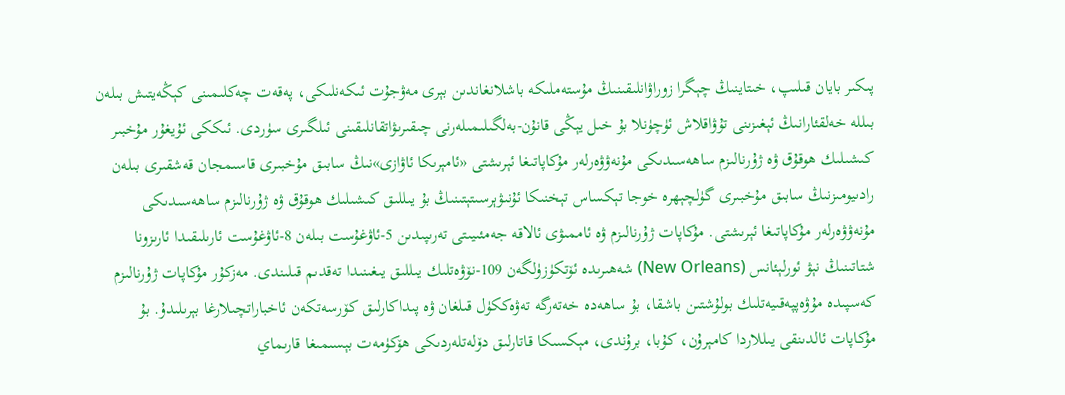پىكىر بايان قىلىپ، خىتاينىڭ چېگرا زوراۋانلىقىنىڭ مۇستەملىكە باشلانغاندىن بېرى مەۋجۇت ئىكەنلىكى، پەقەت چەكلىمىنى كېڭەيتىش بىلەن بىللە خەلقئارانىڭ ئېغىزىنى تۇۋاقلاش ئۈچۈنلا بۇ خىل يېڭى قانۇن-بەلگىلىمىلەرنى چىقىرىۋاتقانلىقىنى ئىلگىرى سۈردى. ئىككى ئۇيغۇر مۇخبىر كىشىلىك ھوقۇق ۋە ژۇرنالىزم ساهەسىدىكى مۇنەۋۋەرلەر مۇكاپاتىغا ئېرىشتى «ئامېرىكا ئاۋازى»نىڭ سابىق مۇخبىرى قاسىمجان قەشقىرى بىلەن رادىيومىزنىڭ سابىق مۇخبىرى گۈلچېھرە خوجا تېكساس تېخنىكا ئۇنىۋېرسىتېتىنىڭ بۇ يىللىق كىشىلىك ھوقۇق ۋە ژۇرنالىزم ساهەسىدىكى مۇنەۋۋەرلەر مۇكاپاتىغا ئېرىشتى. مۇكاپات ژۇرنالىزم ۋە ئاممىۋى ئالاقە جەمئىيىتى تەرىپىدىن 5-ئاۋغۇست بىلەن 8-ئاۋغۇست ئارىلىقىدا ئارىزونا شتاتىنىڭ نېۋ ئورلېئانس (New Orleans) شەھىرىدە ئۆتكۈزۈلگەن 109-نۆۋەتلىك يىللىق يىغىنىدا تەقدىم قىلىندى. مەزكۇر مۇكاپات ژۇرنالىزم كەسپىدە مۇۋەپپەقىيەتلىك بولۇشتىن باشقا، بۇ ساهەدە خەتەرگە تەۋەككۈل قىلغان ۋە پىداكارلىق كۆرسەتكەن ئاخباراتچىلارغا بېرىلىدۇ. بۇ مۇكاپات ئالدىنقى يىللاردا كامېرۇن، كۇبا، برۇندى، مېكسىكا قاتارلىق دۆلەتلەردىكى ھۆكۈمەت بېسىمىغا قارىماي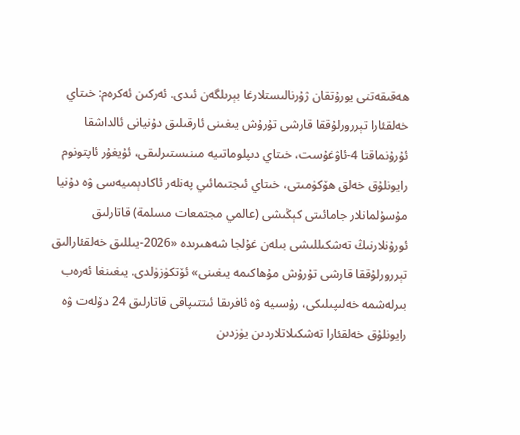ھەقىقەتنى يورۇتقان ژۇرنالىستلارغا بېرىلگەن ئىدى. ئەركىن ئەكرەم: خىتاي خەلقئارا تېررورلۇققا قارشى تۇرۇش يىغىنى ئارقىلىق دۇنيانى ئالداشقا ئۇرۇنماقتا 4-ئاۋغۇست، خىتاي دىپلوماتىيە مىنىستىرلىقى، ئۇيغۇر ئاپتونوم رايونلۇق خەلق ھۆكۈمىتى، خىتاي ئىجتىمائىي پەنلەر ئاكادېمىيەسى ۋە دۇنيا مۇسۇلمانلار جامائىتى كېڭىشى (عالمي مجتمعات مسلمة) قاتارلىق ئورۇنلارنىڭ تەشكىللىشى بىلەن غۇلجا شەھىرىدە «2026-يىللىق خەلقئارالىق تېررورلۇققا قارشى تۇرۇش مۇھاكىمە يىغىنى» ئۆتكۈزۈلدى. يىغىنغا ئەرەب بىرلەشمە خەلىپىلىكى، رۇسىيە ۋە ئافرىقا ئىتتىپاقى قاتارلىق 24 دۆلەت ۋە رايونلۇق خەلقئارا تەشكىلاتلاردىن يۈزدىن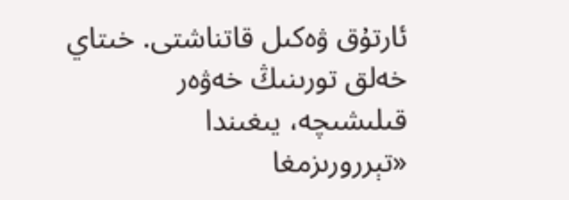ئارتۇق ۋەكىل قاتناشتى. خىتاي خەلق تورىنىڭ خەۋەر قىلىشىچە، يىغىندا «تېررورىزمغا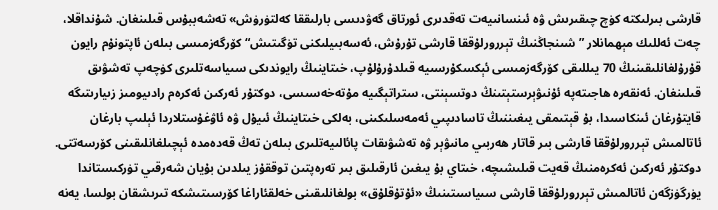قارشى بىرلىكتە كۈچ چىقىرىش ۋە ئىنسانىيەت تەقدىرى ئورتاق گەۋدىسى بارلىققا كەلتۈرۈش» تەشەببۇس قىلىنغان. شۇنداقلا، چەت ئەللىك مېھمانلار ”شىنجاڭنىڭ تېررورلۇققا قارشى تۇرۇش، ئەسەبىيلىكنى تۈگىتىش“ كۆرگەزمىسى بىلەن ئاپتونۇم رايون قۇرۇلغانلىقىنىڭ 70 يىللىقى كۆرگەزمىسى ئېكسكۇرسىيە قىلدۇرۇلۇپ، خىتاينىڭ رايوندىكى سىياسەتلىرى كۈچەپ تەشۋىق قىلىنغان. ئەنقەرە ھاجىتەپە ئۇنىۋېرستېتىنڭ دوتسېنتى، ستراتېگىيە مۇتەخەسىسى، دوكتۇر ئەركىن ئەكرەم رادىيومىز زىيارىتىگە قايتۇرغان ئىنكاسىدا، بۇ قېتىمقى يىغىننىڭ تاسادىپىي ئەمەسلىكىنى، بەلكى خىتاينىڭ ئىيۇل ۋە ئاۋغۇستلاردا ئېلىپ بارغان ئاتالمىش تېررورلۇققا قارشى بىر قاتار ھەربىي مانىۋېر ۋە تەشۋىقات پائالىيەتلىرى بىلەن تەڭ قەدەمدە ئېچىلغانلىقىنى كۆرسەتتى. دوكتۇر ئەركىن ئەكرەمنىڭ قەيت قىلىشىچە، خىتاي بۇ يىغىن ئارقىلىق بىر تەرەپتىن توققۇز يىلدىن بۇيان شەرقىي تۈركىستاندا يۈرگۈزگەن ئاتالمىش تېررورلۇققا قارشى سىياسىتىنىڭ «ئۇتۇقلۇق» بولغانلىقىنى خەلقئاراغا كۆرسىتىشكە تىرىشقان بولسا، يەنە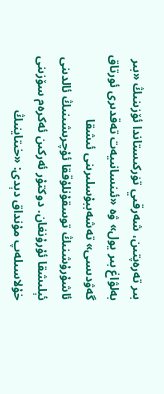بىر تەرەپتىن، شەرقىي تۈركىستاندا ئۆزىنىڭ «بىر بەلۋاغ بىر يول» ۋە «ئىنسانىيەت تەقدىرى ئورتاق گەۋدىسى» تەشەببۇسلىرىنى ئىشقا ئاشۇرۇشنىڭ توسقۇنلۇققا ئۇچرىشىنىڭ ئالدىنى ئېلىشقا ئۇرۇنغان. دوكتۇر ئەركىن ئەكرەم سۆزىنى خۇلاسىلەپ مۇنداق دېدى: «خىتاينىڭ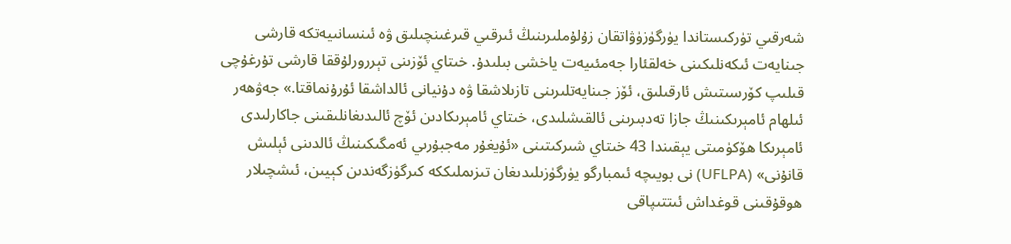شەرقىي تۈركىستاندا يۈرگۈزۈۋاتقان زۇلۇملىرىنىڭ ئىرقىي قىرغىنچىلىق ۋە ئىنسانىيەتكە قارشى جىنايەت ئىكەنلىكىنى خەلقئارا جەمئىيەت ياخشى بىلىدۇ. خىتاي ئۆزىنى تېررورلۇققا قارشى تۇرغۇچى قىلىپ كۆرسىتىش ئارقىلىق، ئۆز جىنايەتلىرىنى تازىلاشقا ۋە دۇنيانى ئالداشقا ئۇرۇنماقتا.» جەۋھەر ئىلھام ئامېرىكىنىڭ جازا تەدبىرىنى ئالقىشلىدى، خىتاي ئامېرىكادىن ئۆچ ئالىدىغانلىقىنى جاكارلىدى ئامېرىكا ھۆكۈمىتى يېقىندا 43 خىتاي شىركىتىنى «ئۇيغۇر مەجبۇرىي ئەمگىكىنىڭ ئالدىنى ئېلىش قانۇنى» (UFLPA) نى بويىچە ئىمبارگو يۈرگۈزىلىدىغان تىزىملىككە كىرگۈزگەندىن كېيىن، ئىشچىلار ھوقۇقىنى قوغداش ئىتتىپاقى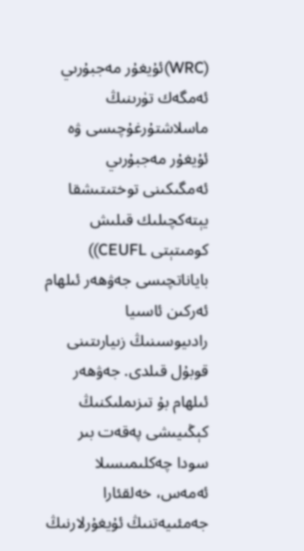(WRC)ئۇيغۇر مەجبۇرىي ئەمگەك تۈرىنىڭ ماسلاشتۇرغۇچىسى ۋە ئۇيغۇر مەجبۇرىي ئەمگىكىنى توختىتىشقا يېتەكچىلىك قىلىش كومىتېتى CEUFL)) باياناتچىسى جەۋھەر ئىلھام ئەركىن ئاسىيا رادىيوسىنىڭ زىيارىتىنى قوبۇل قىلدى. جەۋھەر ئىلھام بۇ تىزىملىكنىڭ كېڭىيىشى پەقەت بىر سودا چەكلىمىسىلا ئەمەس، خەلقئارا جەمئىيەتنىڭ ئۇيغۇرلارنىڭ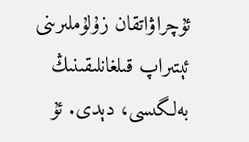ئۇچراۋاتقان زۇلۇملىرىنى ئېتىراپ قىلغانلىقىنىڭ بەلگىسى، دېدى. ئۇ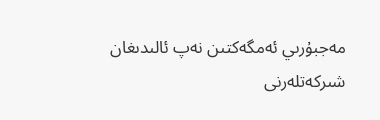مەجبۇرىي ئەمگەكتىن نەپ ئالىدىغان شىركەتلەرنى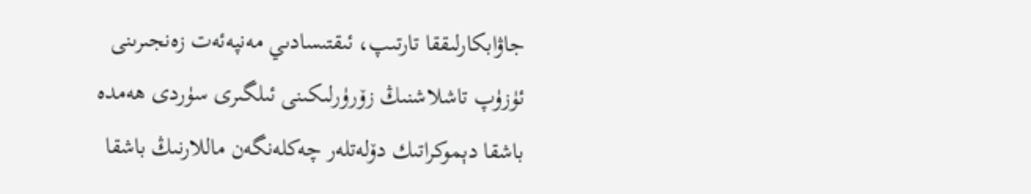جاۋابكارلىققا تارتىپ، ئىقتىسادىي مەنپەئەت زەنجىرىنى ئۈزۈپ تاشلاشنىڭ زۆرۈرلىكىنى ئىلگىرى سۈردى ھەمدە باشقا دېموكراتىك دۆلەتلەر چەكلەنگەن ماللارنىڭ باشقا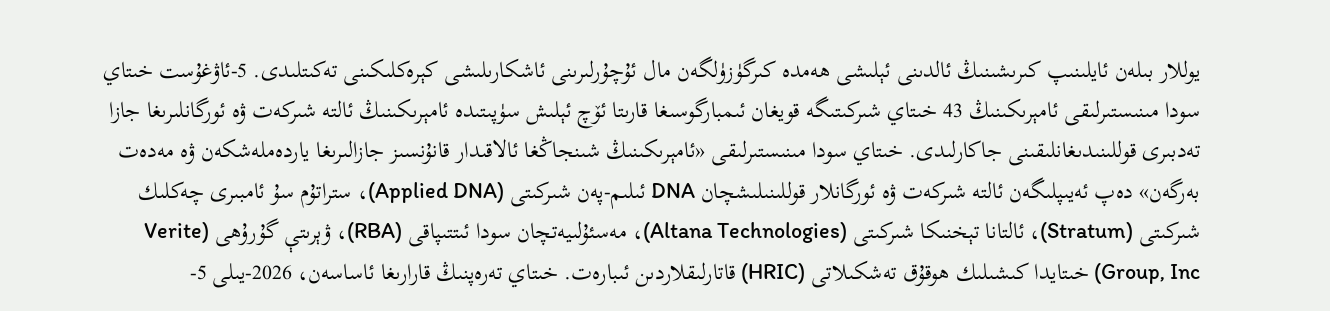يوللار بىلەن ئايلىنىپ كىرىشىنىڭ ئالدىنى ئېلىشى ھەمدە كىرگۈزۈلگەن مال ئۇچۇرلىرىنى ئاشكارىلىشى كېرەكلىكىنى تەكىتلىدى. 5-ئاۋغۇست خىتاي سودا مىنىستىرلىقى ئامېرىكىنىڭ 43 خىتاي شىركىتىگە قويغان ئىمبارگوسىغا قارىتا ئۆچ ئېلىش سۈپىتىدە ئامېرىكىنىڭ ئالتە شىركەت ۋە ئورگانلىرىغا جازا تەدبىرى قوللىنىدىغانلىقىنى جاكارلىدى. خىتاي سودا مىنىستىرلىقى «ئامېرىكىنىڭ شىنجاڭغا ئالاقىدار قانۇنسىز جازالىرىغا ياردەملەشكەن ۋە مەدەت بەرگەن» دەپ ئەيىپلىگەن ئالتە شىركەت ۋە ئورگانلار قوللىنىلىشچان DNA ئىلىم-پەن شىركىتى (Applied DNA)، ستراتۇم سۇ ئامبىرى چەكلىك شىركىتى (Stratum)، ئالتانا تېخنىكا شىركىتى (Altana Technologies)، مەسئۇلىيەتچان سودا ئىتتىپاقى (RBA)، ۋېرىتې گۇرۇھى (Verite Group, Inc) خىتايدا كىشىلىك ھوقۇق تەشكىلاتى (HRIC) قاتارلىقلاردىن ئىبارەت. خىتاي تەرەپنىڭ قارارىغا ئاساسەن، 2026-يىلى 5-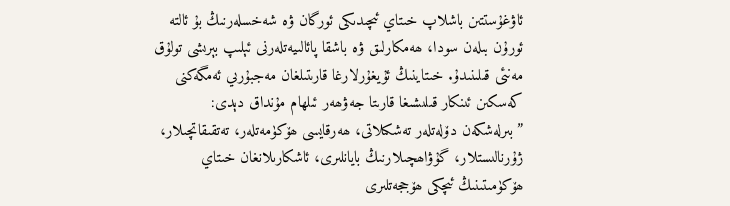ئاۋغۇستتىن باشلاپ خىتاي ئىچىدىكى ئورگان ۋە شەخسلەرنىڭ بۇ ئالتە ئورۇن بىلەن سودا، ھەمكارلىق ۋە باشقا پائالىيەتلەرنى ئېلىپ بېرىشى تولۇق مەنئى قىلىنىدۇ. خىتاينىڭ ئۇيغۇرلارغا قارىتىلغان مەجبۇرىي ئەمگەكنى كەسكىن ئىنكار قىلىشىغا قارىتا جەۋھەر ئىلھام مۇنداق دېدى: ”بىرلەشكەن دۆلەتلەر تەشكىلاتى، ھەرقايسى ھۆكۈمەتلەر، تەتقىقاتچىلار، ژۇرنالىستلار، گۇۋاھچىلارنىڭ بايانلىرى، ئاشكارىلانغان خىتاي ھۆكۈمىتىنىڭ ئىچكى ھۆججەتلىرى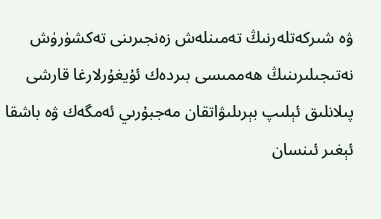ۋە شىركەتلەرنىڭ تەمىنلەش زەنجىرىنى تەكشۈرۈش نەتىجىلىرىنىڭ ھەممىسى بىردەك ئۇيغۇرلارغا قارشى پىلانلىق ئېلىپ بېرىلىۋاتقان مەجبۇرىي ئەمگەك ۋە باشقا ئېغىر ئىنسان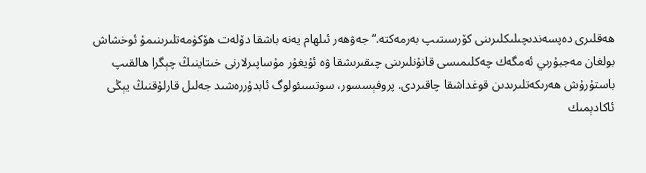ھەقلىرى دەپسەندىچىلىكلىرىنى كۆرسىتىپ بەرمەكتە.“ جەۋھەر ئىلھام يەنە باشقا دۆلەت ھۆكۈمەتلىرىنىمۇ ئوخشاش بولغان مەجبۇرىي ئەمگەك چەكلىمىسى قانۇنلىرىنى چىقىرىشقا ۋە ئۇيغۇر مۇساپىرلارنى خىتاينىڭ چېگرا ھالقىپ باستۇرۇش ھەرىكەتلىرىدىن قوغداشقا چاقىردى. پروفېسسور، سوتسىئولوگ ئابدۇررەشىد جەلىل قارلۇقنىڭ يېڭى ئاكادېمىك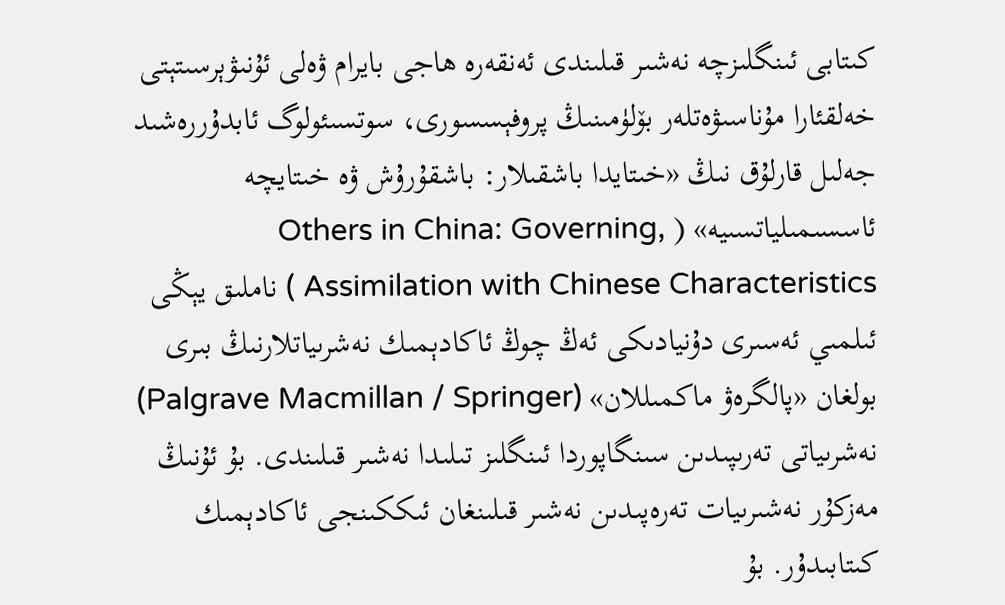كىتابى ئىنگلىزچە نەشىر قىلىندى ئەنقەرە ھاجى بايرام ۋەلى ئۇنىۋېرسىتېتى خەلقئارا مۇناسىۋەتلەر بۆلۈمىنىڭ پروفېسسورى، سوتسىئولوگ ئابدۇررەشىد جەلىل قارلۇق نىڭ «خىتايدا باشقىلار: باشقۇرۇش ۋە خىتايچە ئاسسىمىلياتسىيە» ( Others in China: Governing, Assimilation with Chinese Characteristics ) ناملىق يېڭى ئىلمىي ئەسىرى دۇنيادىكى ئەڭ چوڭ ئاكادېمىك نەشرىياتلارنىڭ بىرى بولغان «پالگرەۋ ماكمىللان» (Palgrave Macmillan / Springer) نەشرىياتى تەرىپىدىن سىنگاپوردا ئىنگلىز تىلىدا نەشىر قىلىندى. بۇ ئۇنىڭ مەزكۇر نەشىرىيات تەرەپىدىن نەشىر قىلىنغان ئىككىنجى ئاكادېمىك كىتابىدۇر. بۇ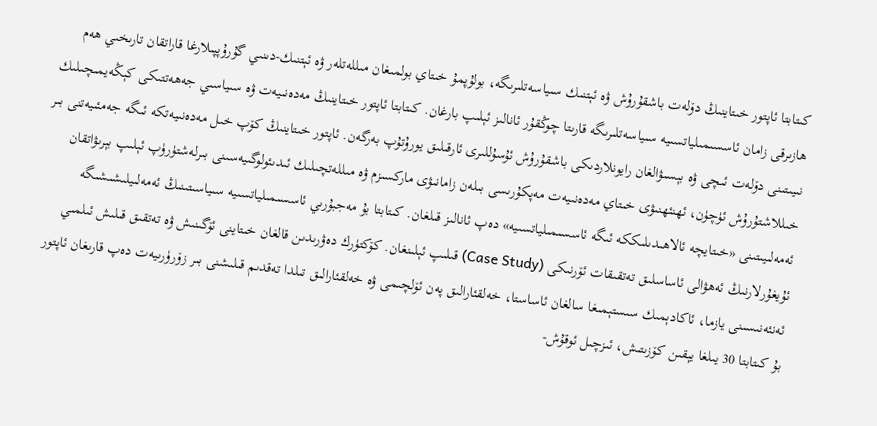كىتابتا ئاپتور خىتاينىڭ دۆلەت باشقۇرۇش ۋە ئېتنىك سىياسەتلىرىگە، بولۇپمۇ خىتاي بولمىغان مىللەتلەر ۋە ئېتنىك-دىنىي گۇرۇپپىلارغا قاراتقان تارىخىي ھەم ھازىرقى زامان ئاسسىمىلياتسىيە سىياسەتلىرىگە قارىتا چوڭقۇر ئانالىز ئېلىپ بارغان. كىتابتا ئاپتور خىتاينىڭ مەدەنىيەت ۋە سىياسىي جەھەتتىكى كېڭەيمىچىلىك نىيىتىنى دۆلەت ئىچى ۋە بېسىۋالغان رايونلاردىكى باشقۇرۇش ئۇسۇللىرى ئارقىلىق يورۇتۇپ بەرگەن. ئاپتور خىتاينىڭ كۆپ خىل مەدەنىيەتكە ئىگە جەمئىيەتنى بىر خىللاشتۇرۇش ئۈچۈن، ئهنئهنىۋى خىتاي مەدەنىيەت مەپكۇرىسى بىلەن زامانىۋى ماركسىزم ۋە مىللەتچىلىك ئىدىئولوگىيەسىنى بىرلەشتۈرۈپ ئېلىپ بېرىۋاتقان ئەمەلىيىتىنى «خىتايچە ئالاھىدىلىككە ئىگە ئاسسىمىلياتسىيە» دەپ ئانالىز قىلغان. كىتابتا بۇ مەجبۇرىي ئاسسىمىلياتسىيە سىياسىتىنىڭ ئەمەلىيلىشىشىگە ئۇيغۇرلارنىڭ ئەھۋالى ئاساسلىق تەتقىقات ئۆرنىكى (Case Study) قىلىپ ئېلىنغان. كۆكتۈرك دەۋرىدىن قالغان خىتاينى ئۆگىنىش ۋە تەتقىق قىلىش ئىلمىي ئەنئەنىسىنى يازما، ئاكادېمىك سىستېمىغا سالغان ئاساستا، خەلقئارالىق پەن ئۆلچىمى ۋە خەلقئارالىق تىلدا تەقدىم قىلىشنى بىر زۆرۈرىيەت دەپ قارىغان ئاپتور بۇ كىتابتا 30 يىلغا يېقىن كۆزىتىش، ئىزچىل ئوقۇش-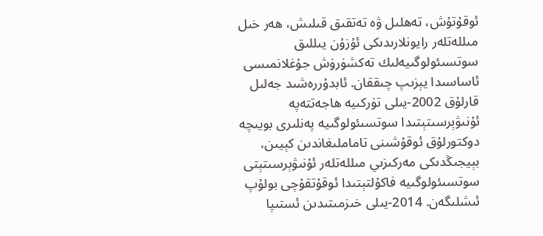ئوقۇتۇش، تەھلىل ۋە تەتقىق قىلىش، ھەر خىل مىللەتلەر رايونلارىدىكى ئۇزۇن يىللىق سوتسىئولوگىيەلىك تەكشۈرۈش جۇغلانمىسى ئاساسىدا يېزىپ چىققان. ئابدۇررەشىد جەلىل قارلۇق 2002-يىلى تۈركىيە ھاجەتتەپە ئۇنىۋېرسىتېتىدا سوتسىئولوگىيە پەنلىرى بويىچە دوكتورلۇق ئوقۇشىنى تاماملىغاندىن كېيىن، بېيجىڭدىكى مەركىزىي مىللەتلەر ئۇنىۋېرسىتېتى سوتسىئولوگىيە فاكۇلتېتىدا ئوقۇتقۇچى بولۇپ ئىشلىگەن. 2014-يىلى خىزمىتىدىن ئستىپا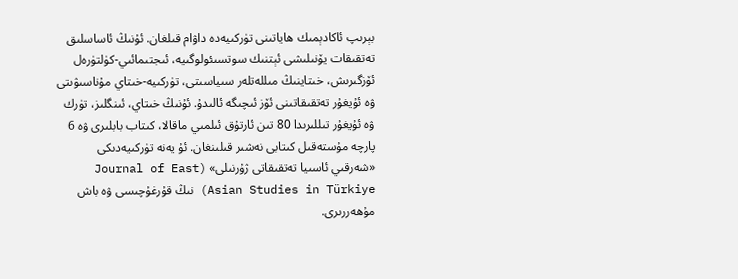بېرىپ ئاكادېمىك ھاياتىنى تۈركىيەدە داۋام قىلغان. ئۇنىڭ ئاساسلىق تەتقىقات يۆنىلىشى ئېتنىك سوتسىئولوگىيە، ئىجتىمائىي-كۈلتۈرەل ئۆزگىرىش، خىتاينىڭ مىللەتلەر سىياسىتى، تۈركىيە-خىتاي مۇناسىۋىتى ۋە ئۇيغۇر تەتقىقاتىنى ئۆز ئىچىگە ئالىدۇ. ئۇنىڭ خىتاي، ئىنگلىز، تۈرك ۋە ئۇيغۇر تىللىرىدا 80 تىن ئارتۇق ئىلمىي ماقالا، كىتاب بابلىرى ۋە 6 پارچە مۇستەقىل كىتابى نەشىر قىلىنغان. ئۇ يەنە تۈركىيەدىكى «شەرقىي ئاسىيا تەتقىقاتى ژۇرنىلى» (Journal of East Asian Studies in Türkiye) نىڭ قۇرغۇچىسى ۋە باش مۇھەررىرى.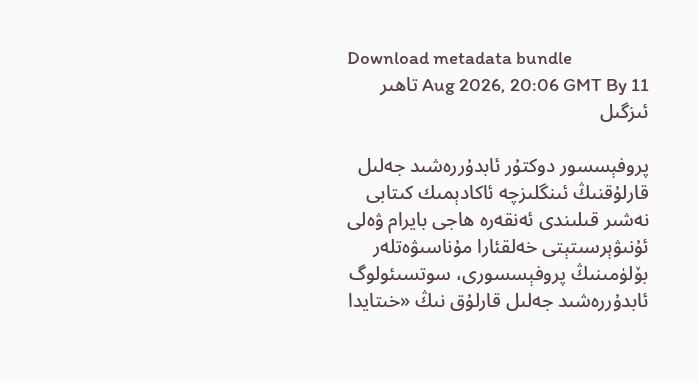Download metadata bundle
11 Aug 2026, 20:06 GMT By تاھىر ئىزگىل

پروفېسسور دوكتۇر ئابدۇررەشىد جەلىل قارلۇقنىڭ ئىنگلىزچە ئاكادېمىك كىتابى نەشىر قىلىندى ئەنقەرە ھاجى بايرام ۋەلى ئۇنىۋېرسىتېتى خەلقئارا مۇناسىۋەتلەر بۆلۈمىنىڭ پروفېسسورى، سوتسىئولوگ ئابدۇررەشىد جەلىل قارلۇق نىڭ «خىتايدا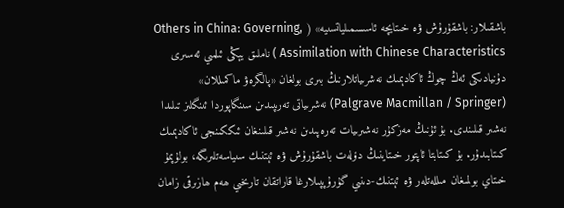باشقىلار: باشقۇرۇش ۋە خىتايچە ئاسسىمىلياتسىيە» ( Others in China: Governing, Assimilation with Chinese Characteristics ) ناملىق يېڭى ئىلمىي ئەسىرى دۇنيادىكى ئەڭ چوڭ ئاكادېمىك نەشرىياتلارنىڭ بىرى بولغان «پالگرەۋ ماكمىللان» (Palgrave Macmillan / Springer) نەشرىياتى تەرىپىدىن سىنگاپوردا ئىنگلىز تىلىدا نەشىر قىلىندى. بۇ ئۇنىڭ مەزكۇر نەشىرىيات تەرەپىدىن نەشىر قىلىنغان ئىككىنجى ئاكادېمىك كىتابىدۇر. بۇ كىتابتا ئاپتور خىتاينىڭ دۆلەت باشقۇرۇش ۋە ئېتنىك سىياسەتلىرىگە، بولۇپمۇ خىتاي بولمىغان مىللەتلەر ۋە ئېتنىك-دىنىي گۇرۇپپىلارغا قاراتقان تارىخىي ھەم ھازىرقى زامان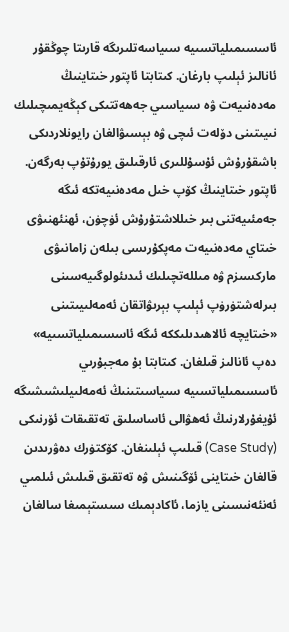ئاسسىمىلياتسىيە سىياسەتلىرىگە قارىتا چوڭقۇر ئانالىز ئېلىپ بارغان. كىتابتا ئاپتور خىتاينىڭ مەدەنىيەت ۋە سىياسىي جەھەتتىكى كېڭەيمىچىلىك نىيىتىنى دۆلەت ئىچى ۋە بېسىۋالغان رايونلاردىكى باشقۇرۇش ئۇسۇللىرى ئارقىلىق يورۇتۇپ بەرگەن. ئاپتور خىتاينىڭ كۆپ خىل مەدەنىيەتكە ئىگە جەمئىيەتنى بىر خىللاشتۇرۇش ئۈچۈن، ئهنئهنىۋى خىتاي مەدەنىيەت مەپكۇرىسى بىلەن زامانىۋى ماركسىزم ۋە مىللەتچىلىك ئىدىئولوگىيەسىنى بىرلەشتۈرۈپ ئېلىپ بېرىۋاتقان ئەمەلىيىتىنى «خىتايچە ئالاھىدىلىككە ئىگە ئاسسىمىلياتسىيە» دەپ ئانالىز قىلغان. كىتابتا بۇ مەجبۇرىي ئاسسىمىلياتسىيە سىياسىتىنىڭ ئەمەلىيلىشىشىگە ئۇيغۇرلارنىڭ ئەھۋالى ئاساسلىق تەتقىقات ئۆرنىكى (Case Study) قىلىپ ئېلىنغان. كۆكتۈرك دەۋرىدىن قالغان خىتاينى ئۆگىنىش ۋە تەتقىق قىلىش ئىلمىي ئەنئەنىسىنى يازما، ئاكادېمىك سىستېمىغا سالغان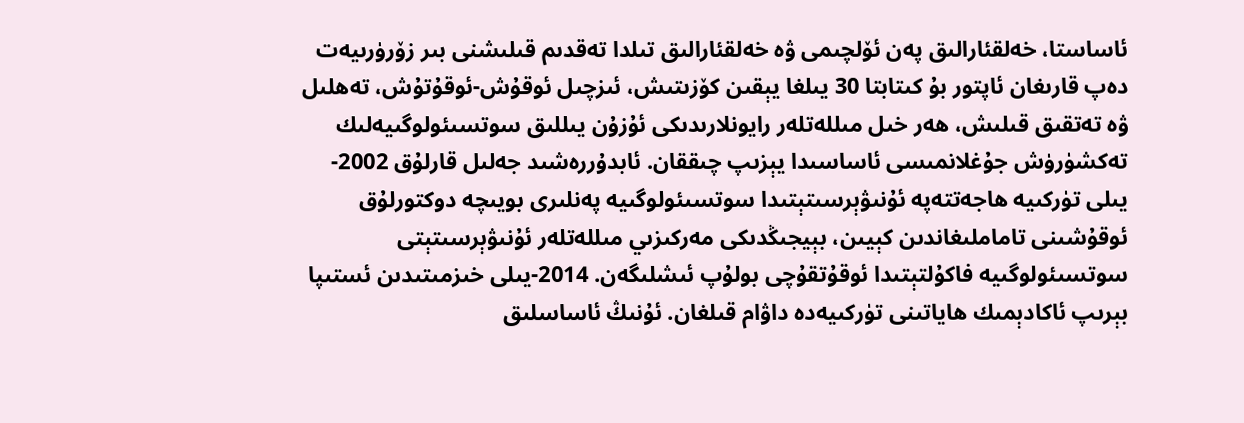ئاساستا، خەلقئارالىق پەن ئۆلچىمى ۋە خەلقئارالىق تىلدا تەقدىم قىلىشنى بىر زۆرۈرىيەت دەپ قارىغان ئاپتور بۇ كىتابتا 30 يىلغا يېقىن كۆزىتىش، ئىزچىل ئوقۇش-ئوقۇتۇش، تەھلىل ۋە تەتقىق قىلىش، ھەر خىل مىللەتلەر رايونلارىدىكى ئۇزۇن يىللىق سوتسىئولوگىيەلىك تەكشۈرۈش جۇغلانمىسى ئاساسىدا يېزىپ چىققان. ئابدۇررەشىد جەلىل قارلۇق 2002-يىلى تۈركىيە ھاجەتتەپە ئۇنىۋېرسىتېتىدا سوتسىئولوگىيە پەنلىرى بويىچە دوكتورلۇق ئوقۇشىنى تاماملىغاندىن كېيىن، بېيجىڭدىكى مەركىزىي مىللەتلەر ئۇنىۋېرسىتېتى سوتسىئولوگىيە فاكۇلتېتىدا ئوقۇتقۇچى بولۇپ ئىشلىگەن. 2014-يىلى خىزمىتىدىن ئستىپا بېرىپ ئاكادېمىك ھاياتىنى تۈركىيەدە داۋام قىلغان. ئۇنىڭ ئاساسلىق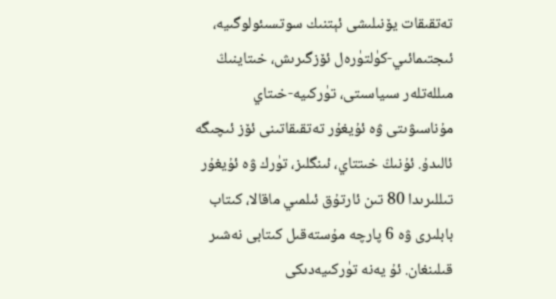تەتقىقات يۆنىلىشى ئېتنىك سوتسىئولوگىيە، ئىجتىمائىي-كۈلتۈرەل ئۆزگىرىش، خىتاينىڭ مىللەتلەر سىياسىتى، تۈركىيە-خىتاي مۇناسىۋىتى ۋە ئۇيغۇر تەتقىقاتىنى ئۆز ئىچىگە ئالىدۇ. ئۇنىڭ خىتتاي، ئىنگلىز، تۈرك ۋە ئۇيغۇر تىللىرىدا 80 تىن ئارتۇق ئىلمىي ماقالا، كىتاب بابلىرى ۋە 6 پارچە مۇستەقىل كىتابى نەشىر قىلىنغان. ئۇ يەنە تۈركىيەدىكى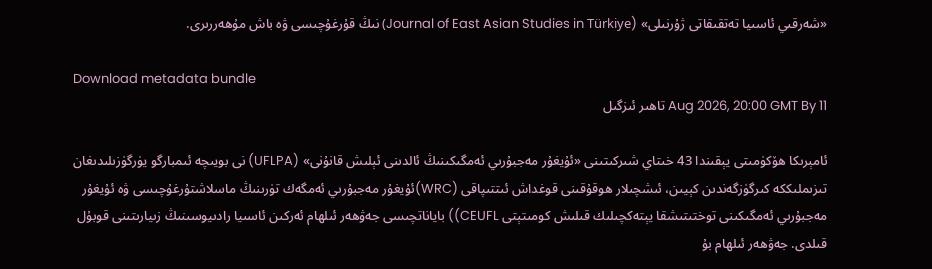«شەرقىي ئاسىيا تەتقىقاتى ژۇرنىلى» (Journal of East Asian Studies in Türkiye) نىڭ قۇرغۇچىسى ۋە باش مۇھەررىرى.

Download metadata bundle
11 Aug 2026, 20:00 GMT By تاھىر ئىزگىل

ئامېرىكا ھۆكۈمىتى يېقىندا 43 خىتاي شىركىتىنى «ئۇيغۇر مەجبۇرىي ئەمگىكىنىڭ ئالدىنى ئېلىش قانۇنى» (UFLPA) نى بويىچە ئىمبارگو يۈرگۈزىلىدىغان تىزىملىككە كىرگۈزگەندىن كېيىن، ئىشچىلار ھوقۇقىنى قوغداش ئىتتىپاقى (WRC)ئۇيغۇر مەجبۇرىي ئەمگەك تۈرىنىڭ ماسلاشتۇرغۇچىسى ۋە ئۇيغۇر مەجبۇرىي ئەمگىكىنى توختىتىشقا يېتەكچىلىك قىلىش كومىتېتى CEUFL)) باياناتچىسى جەۋھەر ئىلھام ئەركىن ئاسىيا رادىيوسىنىڭ زىيارىتىنى قوبۇل قىلدى. جەۋھەر ئىلھام بۇ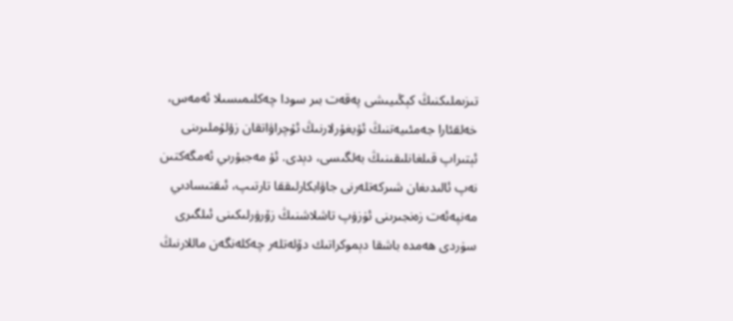تىزىملىكنىڭ كېڭىيىشى پەقەت بىر سودا چەكلىمىسىلا ئەمەس، خەلقئارا جەمئىيەتنىڭ ئۇيغۇرلارنىڭ ئۇچراۋاتقان زۇلۇملىرىنى ئېتىراپ قىلغانلىقىنىڭ بەلگىسى، دېدى. ئۇ مەجبۇرىي ئەمگەكتىن نەپ ئالىدىغان شىركەتلەرنى جاۋابكارلىققا تارتىپ، ئىقتىسادىي مەنپەئەت زەنجىرىنى ئۈزۈپ تاشلاشنىڭ زۆرۈرلىكىنى ئىلگىرى سۈردى ھەمدە باشقا دېموكراتىك دۆلەتلەر چەكلەنگەن ماللارنىڭ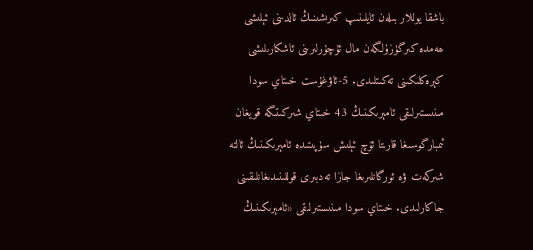باشقا يوللار بىلەن ئايلىنىپ كىرىشىنىڭ ئالدىنى ئېلىشى ھەمدە كىرگۈزۈلگەن مال ئۇچۇرلىرىنى ئاشكارىلىشى كېرەكلىكىنى تەكىتلىدى. 5-ئاۋغۇست خىتاي سودا مىنىستىرلىقى ئامېرىكىنىڭ 43 خىتاي شىركىتىگە قويغان ئىمبارگوسىغا قارىتا ئۆچ ئېلىش سۈپىتىدە ئامېرىكىنىڭ ئالتە شىركەت ۋە ئورگانلىرىغا جازا تەدبىرى قوللىنىدىغانلىقىنى جاكارلىدى. خىتاي سودا مىنىستىرلىقى «ئامېرىكىنىڭ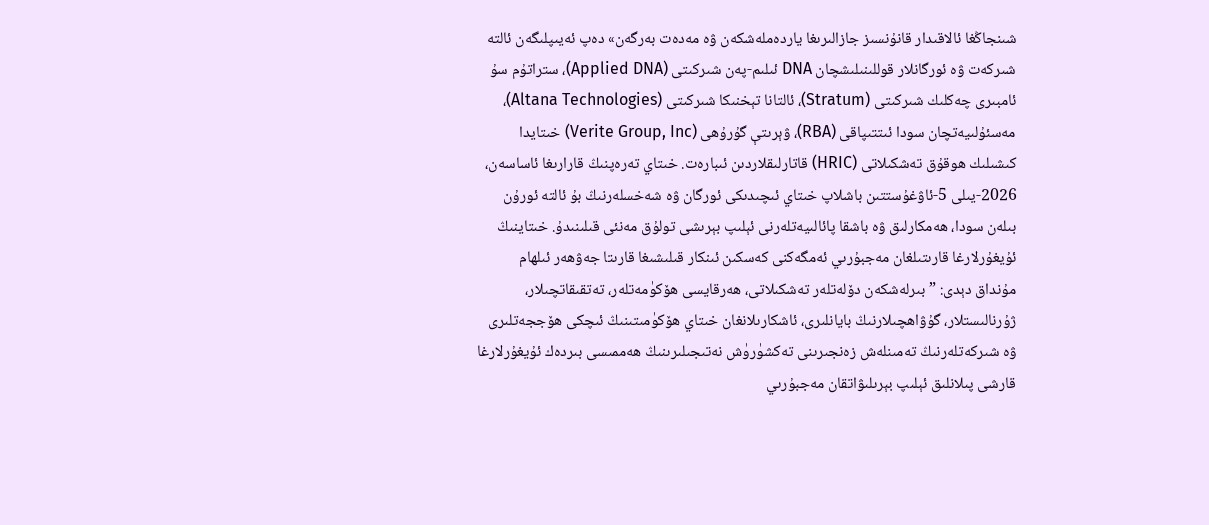شىنجاڭغا ئالاقىدار قانۇنسىز جازالىرىغا ياردەملەشكەن ۋە مەدەت بەرگەن» دەپ ئەيىپلىگەن ئالتە شىركەت ۋە ئورگانلار قوللىنىلىشچان DNA ئىلىم-پەن شىركىتى (Applied DNA)، ستراتۇم سۇ ئامبىرى چەكلىك شىركىتى (Stratum)، ئالتانا تېخنىكا شىركىتى (Altana Technologies)، مەسئۇلىيەتچان سودا ئىتتىپاقى (RBA)، ۋېرىتې گۇرۇھى (Verite Group, Inc) خىتايدا كىشىلىك ھوقۇق تەشكىلاتى (HRIC) قاتارلىقلاردىن ئىبارەت. خىتاي تەرەپنىڭ قارارىغا ئاساسەن، 2026-يىلى 5-ئاۋغۇستتىن باشلاپ خىتاي ئىچىدىكى ئورگان ۋە شەخسلەرنىڭ بۇ ئالتە ئورۇن بىلەن سودا، ھەمكارلىق ۋە باشقا پائالىيەتلەرنى ئېلىپ بېرىشى تولۇق مەنئى قىلىنىدۇ. خىتاينىڭ ئۇيغۇرلارغا قارىتىلغان مەجبۇرىي ئەمگەكنى كەسكىن ئىنكار قىلىشىغا قارىتا جەۋھەر ئىلھام مۇنداق دېدى: ”بىرلەشكەن دۆلەتلەر تەشكىلاتى، ھەرقايسى ھۆكۈمەتلەر، تەتقىقاتچىلار، ژۇرنالىستلار، گۇۋاھچىلارنىڭ بايانلىرى، ئاشكارىلانغان خىتاي ھۆكۈمىتىنىڭ ئىچكى ھۆججەتلىرى ۋە شىركەتلەرنىڭ تەمىنلەش زەنجىرىنى تەكشۈرۈش نەتىجىلىرىنىڭ ھەممىسى بىردەك ئۇيغۇرلارغا قارشى پىلانلىق ئېلىپ بېرىلىۋاتقان مەجبۇرىي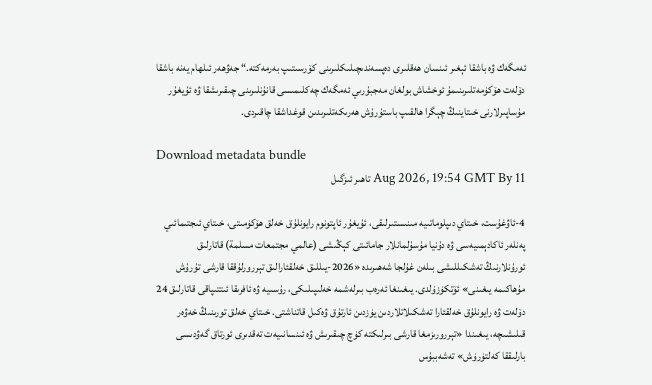ئەمگەك ۋە باشقا ئېغىر ئىنسان ھەقلىرى دەپسەندىچىلىكلىرىنى كۆرسىتىپ بەرمەكتە.“ جەۋھەر ئىلھام يەنە باشقا دۆلەت ھۆكۈمەتلىرىنىمۇ ئوخشاش بولغان مەجبۇرىي ئەمگەك چەكلىمىسى قانۇنلىرىنى چىقىرىشقا ۋە ئۇيغۇر مۇساپىرلارنى خىتاينىڭ چېگرا ھالقىپ باستۇرۇش ھەرىكەتلىرىدىن قوغداشقا چاقىردى.

Download metadata bundle
11 Aug 2026, 19:54 GMT By تاھىر ئىزگىل

4-ئاۋغۇست، خىتاي دىپلوماتىيە مىنىستىرلىقى، ئۇيغۇر ئاپتونوم رايونلۇق خەلق ھۆكۈمىتى، خىتاي ئىجتىمائىي پەنلەر ئاكادېمىيەسى ۋە دۇنيا مۇسۇلمانلار جامائىتى كېڭىشى (عالمي مجتمعات مسلمة) قاتارلىق ئورۇنلارنىڭ تەشكىللىشى بىلەن غۇلجا شەھىرىدە «2026-يىللىق خەلقئارالىق تېررورلۇققا قارشى تۇرۇش مۇھاكىمە يىغىنى» ئۆتكۈزۈلدى. يىغىنغا ئەرەب بىرلەشمە خەلىپىلىكى، رۇسىيە ۋە ئافرىقا ئىتتىپاقى قاتارلىق 24 دۆلەت ۋە رايونلۇق خەلقئارا تەشكىلاتلاردىن يۈزدىن ئارتۇق ۋەكىل قاتناشتى. خىتاي خەلق تورىنىڭ خەۋەر قىلىشىچە، يىغىندا «تېررورىزمغا قارشى بىرلىكتە كۈچ چىقىرىش ۋە ئىنسانىيەت تەقدىرى ئورتاق گەۋدىسى بارلىققا كەلتۈرۈش» تەشەببۇس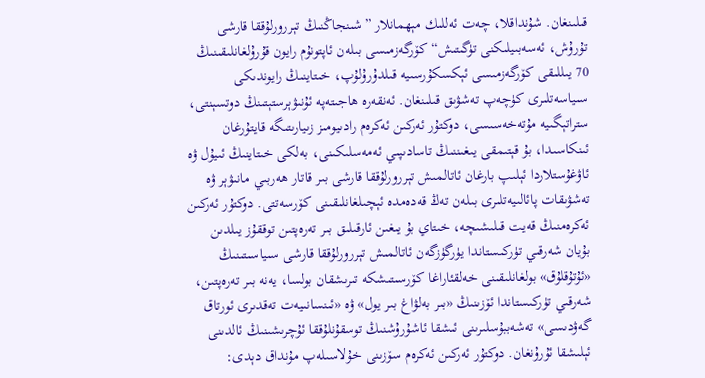قىلىنغان. شۇنداقلا، چەت ئەللىك مېھمانلار ”شىنجاڭنىڭ تېررورلۇققا قارشى تۇرۇش، ئەسەبىيلىكنى تۈگىتىش“ كۆرگەزمىسى بىلەن ئاپتونۇم رايون قۇرۇلغانلىقىنىڭ 70 يىللىقى كۆرگەزمىسى ئېكسكۇرسىيە قىلدۇرۇلۇپ، خىتاينىڭ رايوندىكى سىياسەتلىرى كۈچەپ تەشۋىق قىلىنغان. ئەنقەرە ھاجىتەپە ئۇنىۋېرستېتىنڭ دوتسېنتى، ستراتېگىيە مۇتەخەسىسى، دوكتۇر ئەركىن ئەكرەم رادىيومىز زىيارىتىگە قايتۇرغان ئىنكاسىدا، بۇ قېتىمقى يىغىننىڭ تاسادىپىي ئەمەسلىكىنى، بەلكى خىتاينىڭ ئىيۇل ۋە ئاۋغۇستلاردا ئېلىپ بارغان ئاتالمىش تېررورلۇققا قارشى بىر قاتار ھەربىي مانىۋېر ۋە تەشۋىقات پائالىيەتلىرى بىلەن تەڭ قەدەمدە ئېچىلغانلىقىنى كۆرسەتتى. دوكتۇر ئەركىن ئەكرەمنىڭ قەيت قىلىشىچە، خىتاي بۇ يىغىن ئارقىلىق بىر تەرەپتىن توققۇز يىلدىن بۇيان شەرقىي تۈركىستاندا يۈرگۈزگەن ئاتالمىش تېررورلۇققا قارشى سىياسىتىنىڭ «ئۇتۇقلۇق» بولغانلىقىنى خەلقئاراغا كۆرسىتىشكە تىرىشقان بولسا، يەنە بىر تەرەپتىن، شەرقىي تۈركىستاندا ئۆزىنىڭ «بىر بەلۋاغ بىر يول» ۋە «ئىنسانىيەت تەقدىرى ئورتاق گەۋدىسى» تەشەببۇسلىرىنى ئىشقا ئاشۇرۇشنىڭ توسقۇنلۇققا ئۇچرىشىنىڭ ئالدىنى ئېلىشقا ئۇرۇنغان. دوكتۇر ئەركىن ئەكرەم سۆزىنى خۇلاسىلەپ مۇنداق دېدى: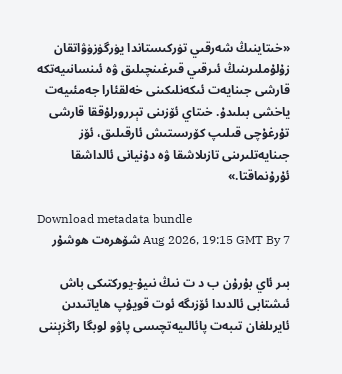«خىتاينىڭ شەرقىي تۈركىستاندا يۈرگۈزۈۋاتقان زۇلۇملىرىنىڭ ئىرقىي قىرغىنچىلىق ۋە ئىنسانىيەتكە قارشى جىنايەت ئىكەنلىكىنى خەلقئارا جەمئىيەت ياخشى بىلىدۇ. خىتاي ئۆزىنى تېررورلۇققا قارشى تۇرغۇچى قىلىپ كۆرسىتىش ئارقىلىق، ئۆز جىنايەتلىرىنى تازىلاشقا ۋە دۇنيانى ئالداشقا ئۇرۇنماقتا.»

Download metadata bundle
7 Aug 2026, 19:15 GMT By شۆھرەت ھوشۇر

بىر ئاي بۇرۇن ب د ت نىڭ نىيۇ-يوركتىكى باش ئىشتابى ئالدىدا ئۆزىگە ئوت قويۇپ ھاياتىدىن ئايرىلغان تىبەت پائالىيەتچىسى پاۋو لوبگا راڭزېننى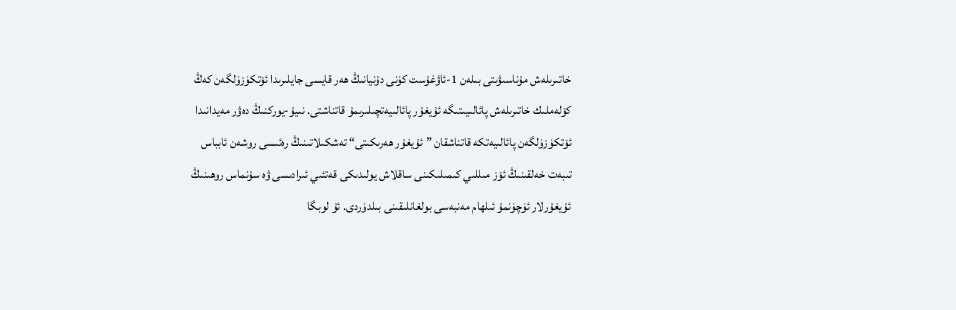خاتىرىلەش مۇناسىۋىتى بىلەن 1-ئاۋغۇست كۈنى دۇنيانىڭ ھەر قايسى جايلىرىدا ئۆتكۈزۈلگەن كەڭ كۆلەملىك خاتىرىلەش پائالىيىتىگە ئۇيغۇر پائالىيەتچىلىرىمۇ قاتناشتى. نىيۇ-يوركنىڭ دەۋر مەيدانىدا ئۆتكۈزۈلگەن پائالىيەتكە قاتناشقان ”ئۇيغۇر ھەرىكىتى“ تەشكىلاتىنىڭ رەئىسى روشەن ئابباس تىبەت خەلقىنىڭ ئۆز مىللىي كىمىلىكىنى ساقلاش يولىدىكى قەتئىي ئىرادىسى ۋە سۇنماس روھىنىڭ ئۇيغۇرلار ئۈچۈنمۇ ئىلھام مەنبەسى بولغانلىقىنى بىلدۈردى. ئۇ لوبگا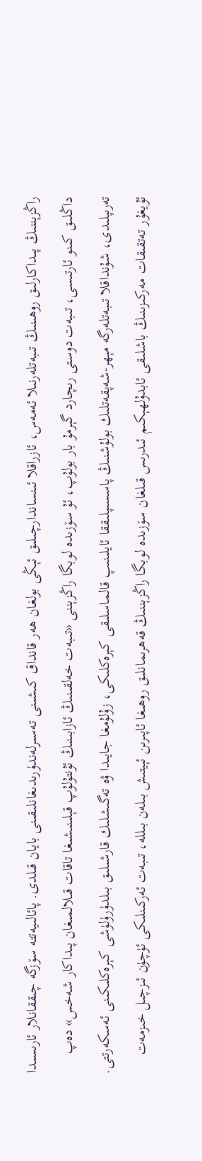راڭزېننىڭ پىداكارلىق روھىنىڭ تىبەتلەرنىلا ئەمەس، ئازراقلا ئىنساندارچىلىق ئېڭى بولغان ھەر قانداق كىشىنى تەسىرلەندۈرىدىغانلىقىنى بايان قىلدى. پائالىيەتتە سۆزگە چىققانلار ئارىسىدا داڭلىق كىنو ئارتىسى، تىبەت دوستى رىچارد گېرمۇ بار بولۇپ، ئۇ سۆزىدە لوبگا راڭزېننى «تىبەت خەلقىنىڭ ئازابىنىڭ ئۇنتۇلۇپ قېلىنىشىغا تاقات قىلالمىغان پىداكار شەخس» دەپ تەرىپلىدى، شۇنداقلا تىبەتلەرگە مېھر-شەپقەتلىك بولۇشنىڭ پاسسىپلىققا ئايلىنىپ قالماسلىقى كېرەكلىكى، زۇلۇمغا جايىدا ۋە تەگىشلىك قارشىلىق بىلدۈرۈلۈشى كېرەكلىكىنى ئەسكەرتتى. ئۇيغۇر تەتقىقات مەركىزىنىڭ باشلىقى ئابدۇلھېكىم ئىدرىس قىلغان سۆزىدە لوبگا راڭزېننىڭ قەھرىمانلىق روھىغا ئاپىرىن ئېيتىش بىلەن بىللە، تىبەت ئەركىنلىكى ئۈچۈن ئىزچىل خىزمەت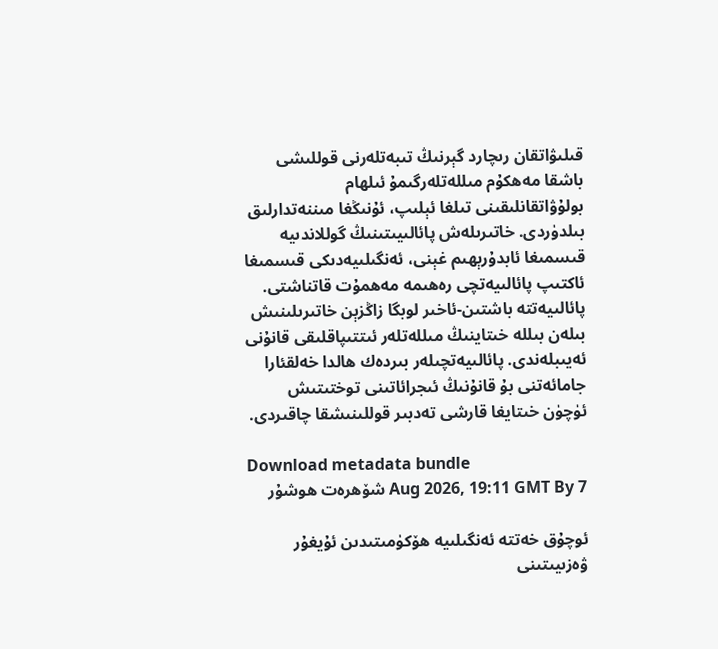قىلىۋاتقان رىچارد گېرنىڭ تىبەتلەرنى قوللىشى باشقا مەھكۇم مىللەتلەرگىمۇ ئىلھام بولۇۋاتقانلىقىنى تىلغا ئېلىپ، ئۇنىڭغا مىننەتدارلىق بىلدۈردى. خاتىرىلەش پائالىيىتىنىڭ گوللاندىيە قىسمىغا ئابدۇرېھىم غېنى، ئەنگىلىيەدىكى قىسمىغا ئاكتىپ پائالىيەتچى رەھىمە مەھمۇت قاتناشتى. پائالىيەتتە باشتىن-ئاخىر لوبگا زاڭزېن خاتىرىلىنىش بىلەن بىللە خىتاينىڭ مىللەتلەر ئىتتىپاقلىقى قانۇنى ئەيىبلەندى. پائالىيەتچىلەر بىردەك ھالدا خەلقئارا جامائەتنى بۇ قانۇنىڭ ئىجرائاتىنى توختىتىش ئۈچۈن خىتايغا قارشى تەدبىر قوللىنىشقا چاقىردى.

Download metadata bundle
7 Aug 2026, 19:11 GMT By شۆھرەت ھوشۇر

ئوچۇق خەتتە ئەنگىلىيە ھۆكۈمىتىدىن ئۇيغۇر ۋەزىيىتىنى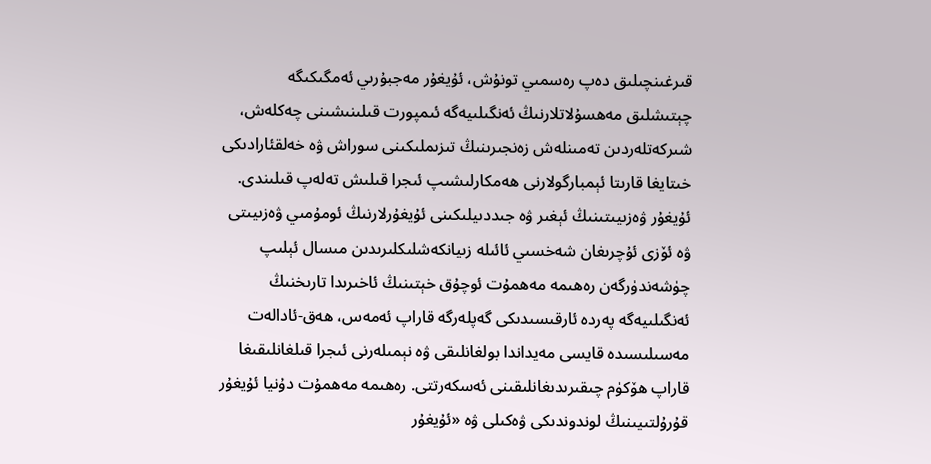قىرغىنچىلىق دەپ رەسمىي تونۇش، ئۇيغۇر مەجبۇرىي ئەمگىكىگە چېتىشلىق مەھسۇلاتلارنىڭ ئەنگىلىيەگە ئىمپورت قىلىنىشىنى چەكلەش، شىركەتلەردىن تەمىنلەش زەنجىرىنىڭ تىزىملىكىنى سوراش ۋە خەلقئارادىكى خىتايغا قارىتا ئېمبارگولارنى ھەمكارلىشىپ ئىجرا قىلىش تەلەپ قىلىندى. ئۇيغۇر ۋەزىيىتىنىڭ ئېغىر ۋە جىددىيلىكىنى ئۇيغۇرلارنىڭ ئومۇمىي ۋەزىيىتى ۋە ئۆزى ئۇچرىغان شەخسىي ئائىلە زىيانكەشلىكلىرىدىن مىسال ئېلىپ چۈشەندۈرگەن رەھىمە مەھمۇت ئوچۇق خېتىنىڭ ئاخىرىدا تارىخنىڭ ئەنگىلىيەگە پەردە ئارقىسىدىكى گەپلەرگە قاراپ ئەمەس، ھەق-ئادالەت مەسىلىسىدە قايسى مەيداندا بولغانلىقى ۋە نېمىلەرنى ئىجرا قىلغانلىقىغا قاراپ ھۆكۈم چىقىرىدىغانلىقىنى ئەسكەرتتى. رەھىمە مەھمۇت دۇنيا ئۇيغۇر قۇرۇلتىيىنىڭ لوندوندىكى ۋەكىلى ۋە «ئۇيغۇر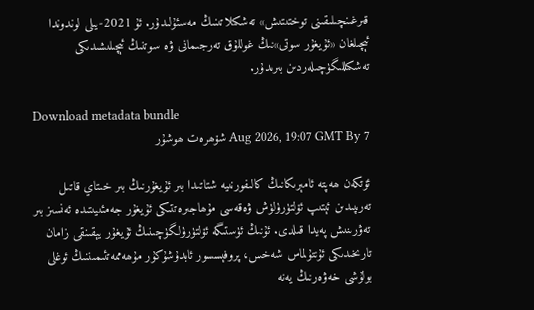قىرغىنچىلىقىنى توختىتىش» تەشكىلاتىنىڭ مەسئۇلىدۇر. ئۇ 2021-يىلى لوندوندا ئېچىلغان «ئۇيغۇر سوتى»نىڭ غوللۇق تەرجىمانى ۋە سوتنىڭ ئېچىلىشىدىكى تەشكىللىگۈچىلەردىن بىرىدۇر.

Download metadata bundle
7 Aug 2026, 19:07 GMT By شۆھرەت ھوشۇر

ئۆتكەن ھەپتە ئامېرىكانىڭ كالىفورنىيە شتاتىدا بىر ئۇيغۇرنىڭ بىر خىتاي قاتىل تەرىپىدىن ئېتىپ ئۆلتۈرۈلۈش ۋەقەسى مۇھاجىرەتتىكى ئۇيغۇر جەمئىيىتىدە ئەنسىز بىر تەۋرىنىش پەيدا قىلدى. ئۇنىڭ ئۈستىگە ئۆلتۈرۈلگۈچىنىڭ ئۇيغۇر يېقىنقى زامان تارىخىدىكى ئۇنتۇلماس شەخس، پروفېسسور ئابدۇشۇكۇر مۇھەممەتئىمىننىڭ ئوغلى بولۇشى خەۋەرنىڭ يەنە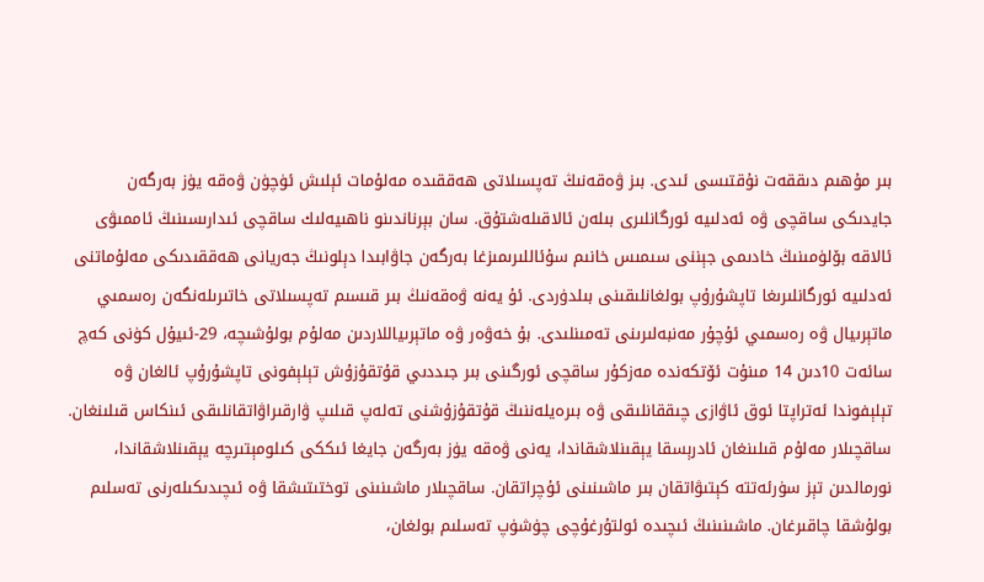بىر مۇھىم دىققەت نۇقتىسى ئىدى. بىز ۋەقەنىڭ تەپسىلاتى ھەققىدە مەلۇمات ئېلىش ئۈچۈن ۋەقە يۈز بەرگەن جايدىكى ساقچى ۋە ئەدلىيە ئورگانلىرى بىلەن ئالاقىلەشتۇق. سان بېرناندىنو ناھىيەلىك ساقچى ئىدارىسىنىڭ ئاممىۋى ئالاقە بۆلۈمىنىڭ خادىمى جېننى سىمىس خانىم سۇئاللىرىمىزغا بەرگەن جاۋابىدا دېلونىڭ جەريانى ھەققىدىكى مەلۇماتنى ئەدلىيە ئورگانلىرىغا تاپشۇرۇپ بولغانلىقىنى بىلدۈردى. ئۇ يەنە ۋەقەنىڭ بىر قىسىم تەپسىلاتى خاتىرىلەنگەن رەسمىي ماتېرىيال ۋە رەسمىي ئۇچۇر مەنبەلىرىنى تەمىنلىدى. بۇ خەۋەر ۋە ماتېرىياللاردىن مەلۇم بولۇشىچە، 29-ئىيۇل كۈنى كەچ سائەت 10دىن 14 مىنۇت ئۆتكەندە مەزكۇر ساقچى ئورگىنى بىر جىددىي قۇتقۇزۇش تېلېفونى تاپشۇرۇپ ئالغان ۋە تېلېفوندا ئەتراپتا ئوق ئاۋازى چىققانلىقى ۋە بىرەيلەننىڭ قۇتقۇزۇشنى تەلەپ قىلىپ ۋارقىراۋاتقانلىقى ئىنكاس قىلىنغان. ساقچىلار مەلۇم قىلىنغان ئادرېسقا يېقىنلاشقاندا، يەنى ۋەقە يۈز بەرگەن جايغا ئىككى كىلومېتىرچە يېقىنلاشقاندا، نورمالدىن تېز سۈرئەتتە كېتىۋاتقان بىر ماشىنىنى ئۇچراتقان. ساقچىلار ماشىنىنى توختىتىشقا ۋە ئىچىدىكىلەرنى تەسلىم بولۇشقا چاقىرغان. ماشىنىنىڭ ئىچىدە ئولتۇرغۇچى چۈشۈپ تەسلىم بولغان،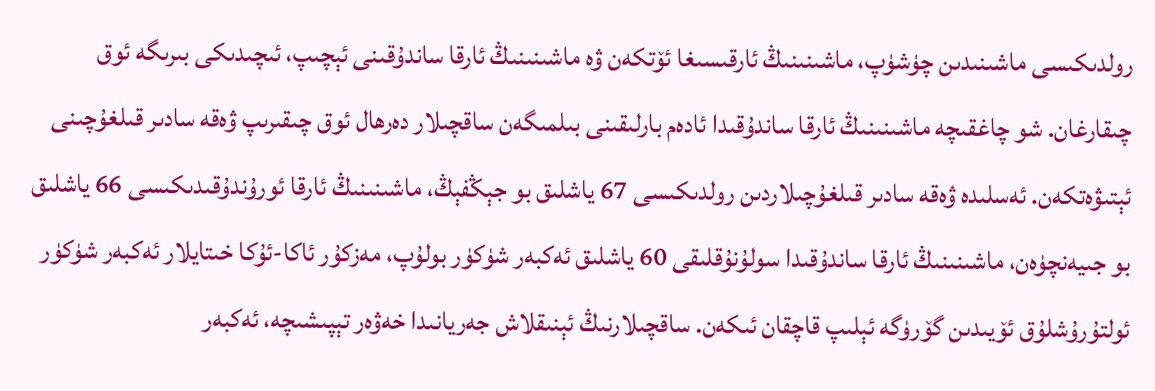رولدىكىسى ماشىنىدىن چۈشۈپ، ماشىنىنىڭ ئارقىسىغا ئۆتكەن ۋە ماشىنىنىڭ ئارقا ساندۇقىنى ئېچىپ، ئىچىدىكى بىرىگە ئوق چىقارغان. شو چاغقىچە ماشىنىنىڭ ئارقا ساندۇقىدا ئادەم بارلىقىنى بىلمىگەن ساقچىلار دەرھال ئوق چىقىرىپ ۋەقە سادىر قىلغۇچىنى ئېتىۋەتكەن. ئەسلىدە ۋەقە سادىر قىلغۇچىلاردىن رولدىكىسى 67 ياشلىق بو جېڭفېڭ، ماشىنىنىڭ ئارقا ئورۇندۇقىدىكىسى 66 ياشلىق بو جىيەنچۈەن، ماشىنىنىڭ ئارقا ساندۇقىدا سولۇنۇقلىقى 60 ياشلىق ئەكبەر شۈكۈر بولۇپ، مەزكۇر ئاكا-ئۇكا خىتايلار ئەكبەر شۈكۈر ئولتۇرۇشلۇق ئۆيىدىن گۆرۈگە ئېلىپ قاچقان ئىكەن. ساقچىلارنىڭ ئېنىقلاش جەريانىدا خەۋەر تېپىشىچە، ئەكبەر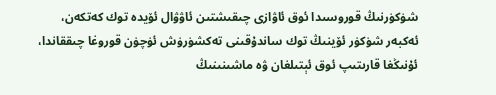شۈكۈرنىڭ قوروسىدا ئوق ئاۋازى چىقىشتىن ئاۋۋال ئۆيدە توك كەتكەن، ئەكبەر شۈكۈر ئۆينىڭ توك ساندۇقىنى تەكشۈرۈش ئۈچۈن قوروغا چىققاندا، ئۇنىڭغا قارىتىپ ئوق ئېتىلغان ۋە ماشىنىنىڭ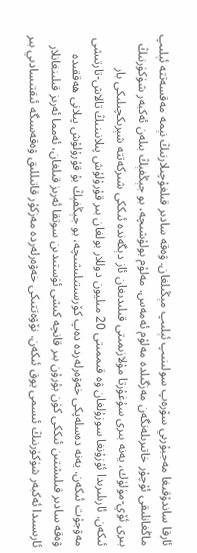ئارقا ساندۇقىغا مەجبۇرىي سۆرەپ سولىنىپ ئېلىپ مېڭىلغان. ۋەقە سادىر قىلغۇچىلارنىڭ نېمە مەقسەتتە ئېلىپ ماڭغانلىقى ئۇچۇر خاتىرىلەنگەن مەزگىلدە مەلۇم ئەمەس. مەلۇم بولۇشىچە، بو جېڭفېڭ بىلەن ئەكبەر شۈكۈرنىڭ بىرى ئۆي-مۈلۈك، يەنە بىرى سۇغۇرتا مۇلازىمىتى قىلىدىغان ئاز دېگەندە ئىككى شىركەتتە شېرىكچىلىكى بار ئىكەن. ئارىلىرىدا ئۇزۇنغا سوزۇلغان ۋە قىممىتى 20 مىليون دوللار بولغان بىر قۇرۇلۇش پىلانىنىڭ تالاش-تارتىشى مەۋجۇت ئىكەن. يەنە دەسلەپكى خەۋەرلەردە دەپ كۆرسىتىلىشىچە، بو جېڭفېڭ بۇ قۇرۇلۇش پىلانى ھەققىدە ۋەقە سادىر قىلىشتىن ئىككى كۈن بۇرۇن بىر قانچە كىشى ئۈستىدىن سوتقا ئەرىز قىلغان، ئەمما ئەرىز قىلىنغانلار ئارىسىدا ئەكبەر شۈكۈرنىڭ ئىسمى يوق ئىكەن. نۆۋەتتىكى خەۋەرلەردە مەزكۇر قاتىللىق ۋەقەسىگە ئىقتىسادىي بىر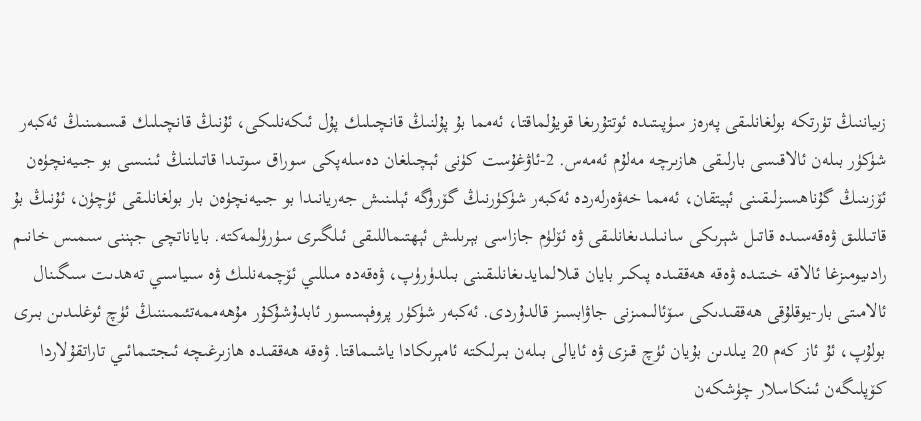زىياننىڭ تۈرتكە بولغانلىقى پەرەز سۈپىتىدە ئوتتۇرىغا قويۇلماقتا، ئەمما بۇ پۇلنىڭ قانچىلىك پۇل ئىكەنلىكى، ئۇنىڭ قانچىلىك قىسمىنىڭ ئەكبەر شۈكۈر بىلەن ئالاقىسى بارلىقى ھازىرچە مەلۇم ئەمەس. 2-ئاۋغۇست كۈنى ئېچىلغان دەسلەپكى سوراق سوتىدا قاتىلنىڭ ئىنىسى بو جىيەنچۈەن ئۆزىنىڭ گۇناھسىزلىقىنى ئېيتقان، ئەمما خەۋەرلەردە ئەكبەر شۈكۈرنىڭ گۆرۈگە ئېلىنىش جەريانىدا بو جىيەنچۈەن بار بولغانلىقى ئۈچۈن، ئۇنىڭ بۇ قاتىللىق ۋەقەسىدە قاتىل شېرىكى سانىلىدىغانلىقى ۋە ئۆلۈم جازاسى بېرىلىش ئېھتىماللىقى ئىلگىرى سۈرۈلمەكتە. باياناتچى جېننى سىمىس خانىم رادىيومىزغا ئالاقە خىتىدە ۋەقە ھەققىدە پىكىر بايان قىلالمايدىغانلىقىنى بىلدۈرۈپ، ۋەقەدە مىللىي ئۆچمەنلىك ۋە سىياسىي تەھدىت سىگىنال ئالامىتى بار-يوقلۇقى ھەققىدىكى سۆئالىمىزنى جاۋابسىز قالدۇردى. ئەكبەر شۈكۈر پروفېسسور ئابدۇشۇكۇر مۇھەممەتئىمىننىڭ ئۈچ ئوغلىدىن بىرى بولۇپ، ئۇ ئاز كەم 20 يىلدىن بۇيان ئۈچ قىزى ۋە ئايالى بىلەن بىرلىكتە ئامېرىكادا ياشىماقتا. ۋەقە ھەققىدە ھازىرغىچە ئىجتىمائىي تاراتقۇلاردا كۆپلىگەن ئىنكاسلار چۈشكەن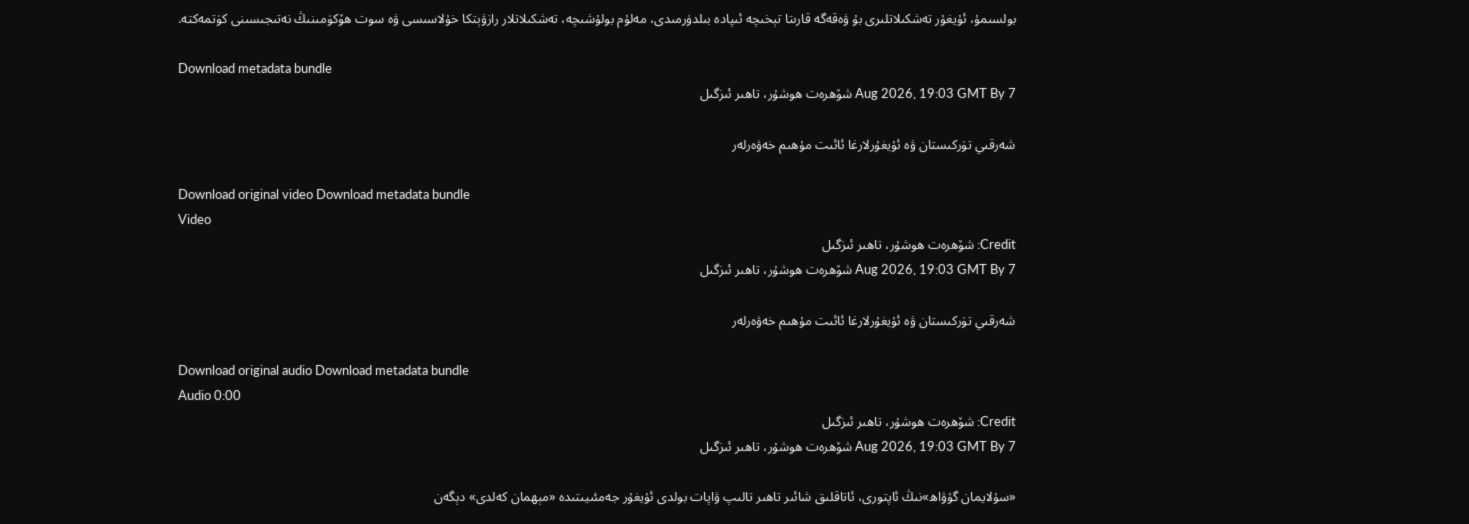بولسىمۇ، ئۇيغۇر تەشكىلاتلىرى بۇ ۋەقەگە قارىتا تېخىچە ئىپادە بىلدۈرمىدى، مەلۇم بولۇشىچە، تەشكىلاتلار رازۋېتكا خۇلاسىسى ۋە سوت ھۆكۈمىنىڭ نەتىجىسىنى كۈتمەكتە.

Download metadata bundle
7 Aug 2026, 19:03 GMT By شۆھرەت ھوشۇر، تاھىر ئىزگىل

شەرقىي تۈركىستان ۋە ئۇيغۇرلارغا ئائىت مۇھىم خەۋەرلەر

Download original video Download metadata bundle
Video
Credit: شۆھرەت ھوشۇر، تاھىر ئىزگىل
7 Aug 2026, 19:03 GMT By شۆھرەت ھوشۇر، تاھىر ئىزگىل

شەرقىي تۈركىستان ۋە ئۇيغۇرلارغا ئائىت مۇھىم خەۋەرلەر

Download original audio Download metadata bundle
Audio 0:00
Credit: شۆھرەت ھوشۇر، تاھىر ئىزگىل
7 Aug 2026, 19:03 GMT By شۆھرەت ھوشۇر، تاھىر ئىزگىل

«سۇلايمان گۇۋاھ»نىڭ ئاپتورى، ئاتاقلىق شائىر تاھىر تالىپ ۋاپات بولدى ئۇيغۇر جەمئىيىتىدە «مېھمان كەلدى» دېگەن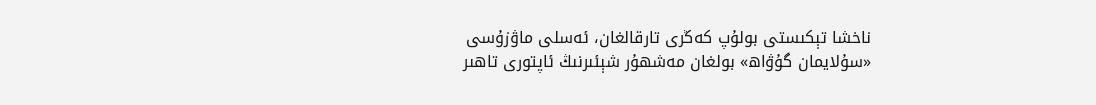ناخشا تېكىستى بولۇپ كەڭرى تارقالغان، ئەسلى ماۋزۇسى «سۇلايمان گۇۋاھ» بولغان مەشھۇر شېئىرنىڭ ئاپتورى تاھىر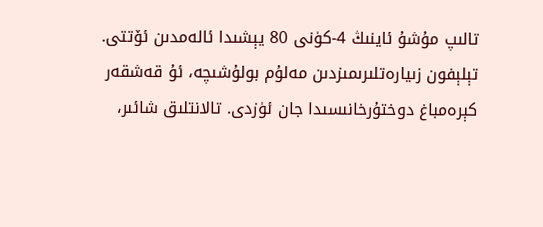تالىپ مۇشۇ ئاينىڭ 4-كۈنى 80 يېشىدا ئالەمدىن ئۆتتى. تېلېفون زىيارەتلىرىمىزدىن مەلۇم بولۇشىچە، ئۇ قەشقەر كېرەمباغ دوختۇرخانىسىدا جان ئۈزدى. تالانتلىق شائىر،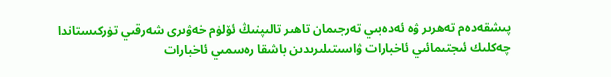پىشقەدەم تەھرىر ۋە ئەدەبىي تەرجىمان تاھىر تالىپنىڭ ئۆلۈم خەۋىرى شەرقىي تۈركىستاندا چەكلىك ئىجتىمائىي ئاخبارات ۋاسىتىلىرىدىن باشقا رەسمىي ئاخبارات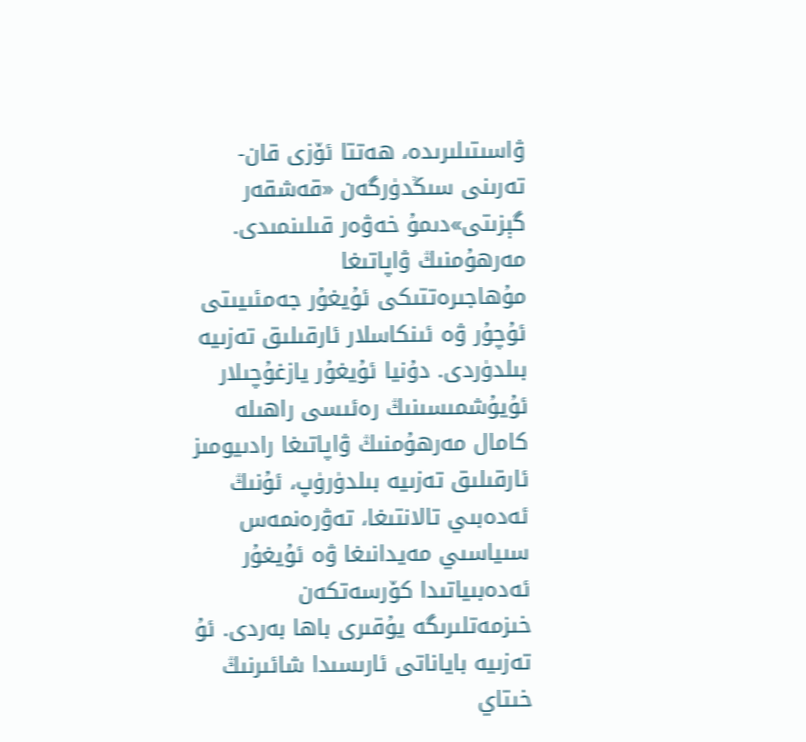ۋاسىتىلىرىدە، ھەتتا ئۆزى قان-تەرىنى سىڭدۈرگەن «قەشقەر گېزىتى»دىمۇ خەۋەر قىلىنمىدى. مەرھۇمنىڭ ۋاپاتىغا مۇھاجىرەتتىكى ئۇيغۇر جەمئىيىتى ئۇچۇر ۋە ئىنكاسلار ئارقىلىق تەزىيە بىلدۈردى. دۇنيا ئۇيغۇر يازغۇچىلار ئۇيۇشمىسىنىڭ رەئىسى راھىلە كامال مەرھۇمنىڭ ۋاپاتىغا رادىيومىز ئارقىلىق تەزىيە بىلدۈرۈپ، ئۇنىڭ ئەدەبىي تالانتىغا، تەۋرەنمەس سىياسىي مەيدانىغا ۋە ئۇيغۇر ئەدەبىياتىدا كۆرسەتكەن خىزمەتلىرىگە يۇقىرى باھا بەردى. ئۇ تەزىيە باياناتى ئارىسىدا شائىرنىڭ خىتاي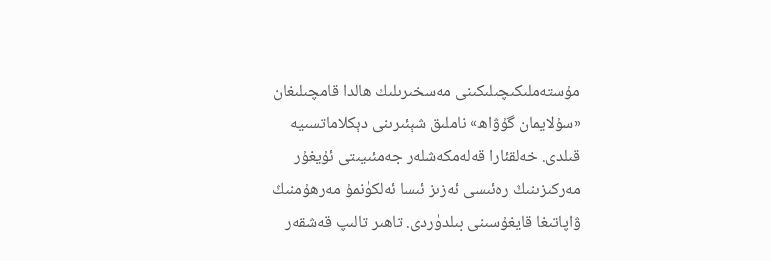مۇستەملىكىچىلىكىنى مەسخىرىلىك ھالدا قامچىلىغان «سۇلايمان گۇۋاھ» ناملىق شېئىرىنى دېكلاماتسىيە قىلدى. خەلقئارا قەلەمكەشلەر جەمئىيىتى ئۇيغۇر مەركىزىنىڭ رەئىسى ئەزىز ئىسا ئەلكۈنمۇ مەرھۇمنىڭ ۋاپاتىغا قايغۇسىنى بىلدۈردى. تاھىر تالىپ قەشقەر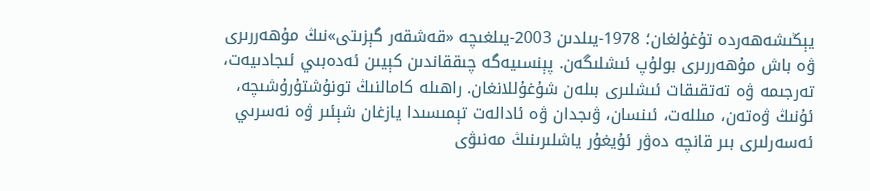يېڭىشەھەردە تۇغۇلغان؛ 1978-يىلدىن 2003-يىلغىچە «قەشقەر گېزىتى»نىڭ مۇھەررىرى ۋە باش مۇھەررىرى بولۇپ ئىشلىگەن. پېنسىيەگە چىققاندىن كېيىن ئەدەبىي ئىجادىيەت، تەرجىمە ۋە تەتقىقات ئىشلىرى بىلەن شۇغۇللانغان. راھىلە كامالنىڭ تونۇشتۇرۇشىچە، ئۇنىڭ ۋەتەن، مىللەت، ئىنسان، ۋىجدان ۋە ئادالەت تېمىسىدا يازغان شېئىر ۋە نەسرىي ئەسەرلىرى بىر قانچە دەۋر ئۇيغۇر ياشلىرىنىڭ مەنىۋى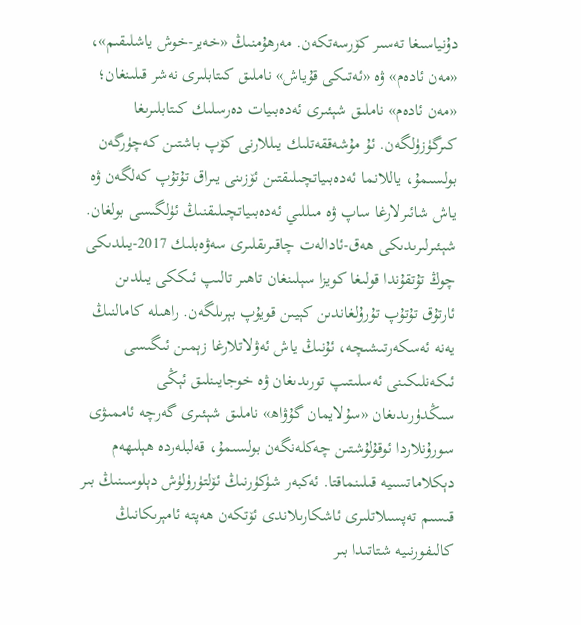دۇنياسىغا تەسىر كۆرسەتكەن. مەرھۇمنىڭ «خەير-خوش ياشلىقىم»، «مەن ئادەم» ۋە «ئەتىكى قۇياش» ناملىق كىتابلىرى نەشر قىلىنغان؛ «مەن ئادەم» ناملىق شېئىرى ئەدەبىيات دەرسلىك كىتابلىرىغا كىرگۈزۈلگەن. ئۇ مۇشەققەتلىك يىللارنى كۆپ باشتىن كەچۈرگەن بولسىمۇ، ياللانما ئەدەبىياتچىلىقتىن ئۆزىنى يىراق تۇتۇپ كەلگەن ۋە ياش شائىرلارغا ساپ ۋە مىللىي ئەدەبىياتچىلىقنىڭ ئۈلگىسى بولغان. شېئىرلىرىدىكى ھەق-ئادالەت چاقىرىقلىرى سەۋەبلىك 2017-يىلدىكى چوڭ تۇتقۇندا قولىغا كويزا سېلىنغان تاھىر تالىپ ئىككى يىلدىن ئارتۇق تۇتۇپ تۇرۇلغاندىن كېيىن قويۇپ بېرىلگەن. راھىلە كامالنىڭ يەنە ئەسكەرتىشىچە، ئۇنىڭ ياش ئەۋلاتلارغا زېمىن ئىگىسى ئىكەنلىكىنى ئەسلىتىپ تورىدىغان ۋە خوجايىنلىق ئېڭى سىڭدۈرىدىغان «سۇلايمان گۇۋاھ» ناملىق شېئىرى گەرچە ئاممىۋى سورۇنلاردا ئوقۇلۇشتىن چەكلەنگەن بولسىمۇ، قەلبلەردە ھېلىھەم دېكلاماتسىيە قىلىنماقتا. ئەكبەر شۈكۈرنىڭ ئۆلتۈرۈلۈش دېلوسىنىڭ بىر قىسىم تەپسىلاتلىرى ئاشكارىلاندى ئۆتكەن ھەپتە ئامېرىكانىڭ كالىفورنىيە شتاتىدا بىر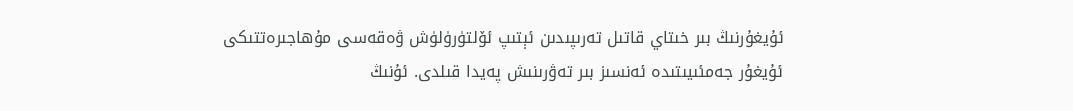ئۇيغۇرنىڭ بىر خىتاي قاتىل تەرىپىدىن ئېتىپ ئۆلتۈرۈلۈش ۋەقەسى مۇھاجىرەتتىكى ئۇيغۇر جەمئىيىتىدە ئەنسىز بىر تەۋرىنىش پەيدا قىلدى. ئۇنىڭ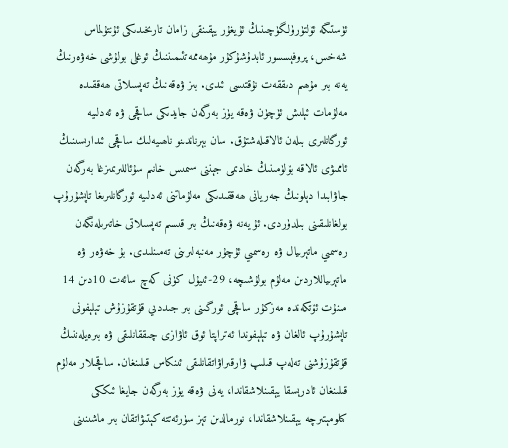ئۈستىگە ئۆلتۈرۈلگۈچىنىڭ ئۇيغۇر يېقىنقى زامان تارىخىدىكى ئۇنتۇلماس شەخس، پروفېسسور ئابدۇشۇكۇر مۇھەممەتئىمىننىڭ ئوغلى بولۇشى خەۋەرنىڭ يەنە بىر مۇھىم دىققەت نۇقتىسى ئىدى. بىز ۋەقەنىڭ تەپسىلاتى ھەققىدە مەلۇمات ئېلىش ئۈچۈن ۋەقە يۈز بەرگەن جايدىكى ساقچى ۋە ئەدلىيە ئورگانلىرى بىلەن ئالاقىلەشتۇق. سان بېرناندىنو ناھىيەلىك ساقچى ئىدارىسىنىڭ ئاممىۋى ئالاقە بۆلۈمىنىڭ خادىمى جېننى سىمىس خانىم سۇئاللىرىمىزغا بەرگەن جاۋابىدا دېلونىڭ جەريانى ھەققىدىكى مەلۇماتنى ئەدلىيە ئورگانلىرىغا تاپشۇرۇپ بولغانلىقىنى بىلدۈردى. ئۇ يەنە ۋەقەنىڭ بىر قىسىم تەپسىلاتى خاتىرىلەنگەن رەسمىي ماتېرىيال ۋە رەسمىي ئۇچۇر مەنبەلىرىنى تەمىنلىدى. بۇ خەۋەر ۋە ماتېرىياللاردىن مەلۇم بولۇشىچە، 29-ئىيۇل كۈنى كەچ سائەت 10دىن 14 مىنۇت ئۆتكەندە مەزكۇر ساقچى ئورگىنى بىر جىددىي قۇتقۇزۇش تېلېفونى تاپشۇرۇپ ئالغان ۋە تېلېفوندا ئەتراپتا ئوق ئاۋازى چىققانلىقى ۋە بىرەيلەننىڭ قۇتقۇزۇشنى تەلەپ قىلىپ ۋارقىراۋاتقانلىقى ئىنكاس قىلىنغان. ساقچىلار مەلۇم قىلىنغان ئادرېسقا يېقىنلاشقاندا، يەنى ۋەقە يۈز بەرگەن جايغا ئىككى كىلومېتىرچە يېقىنلاشقاندا، نورمالدىن تېز سۈرئەتتە كېتىۋاتقان بىر ماشىنىنى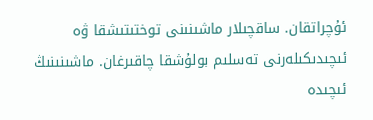ئۇچراتقان. ساقچىلار ماشىنىنى توختىتىشقا ۋە ئىچىدىكىلەرنى تەسلىم بولۇشقا چاقىرغان. ماشىنىنىڭ ئىچىدە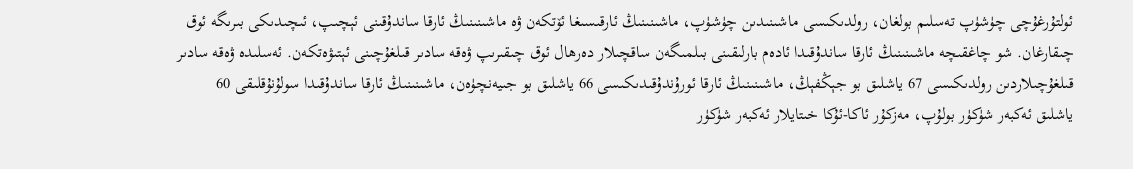ئولتۇرغۇچى چۈشۈپ تەسلىم بولغان، رولدىكىسى ماشىنىدىن چۈشۈپ، ماشىنىنىڭ ئارقىسىغا ئۆتكەن ۋە ماشىنىنىڭ ئارقا ساندۇقىنى ئېچىپ، ئىچىدىكى بىرىگە ئوق چىقارغان. شو چاغقىچە ماشىنىنىڭ ئارقا ساندۇقىدا ئادەم بارلىقىنى بىلمىگەن ساقچىلار دەرھال ئوق چىقىرىپ ۋەقە سادىر قىلغۇچىنى ئېتىۋەتكەن. ئەسلىدە ۋەقە سادىر قىلغۇچىلاردىن رولدىكىسى 67 ياشلىق بو جېڭفېڭ، ماشىنىنىڭ ئارقا ئورۇندۇقىدىكىسى 66 ياشلىق بو جىيەنچۈەن، ماشىنىنىڭ ئارقا ساندۇقىدا سولۇنۇقلىقى 60 ياشلىق ئەكبەر شۈكۈر بولۇپ، مەزكۇر ئاكا-ئۇكا خىتايلار ئەكبەر شۈكۈر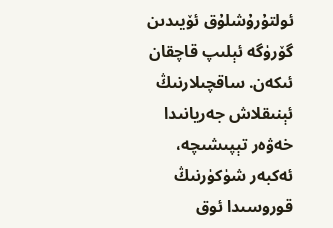ئولتۇرۇشلۇق ئۆيىدىن گۆرۈگە ئېلىپ قاچقان ئىكەن. ساقچىلارنىڭ ئېنىقلاش جەريانىدا خەۋەر تېپىشىچە، ئەكبەر شۈكۈرنىڭ قوروسىدا ئوق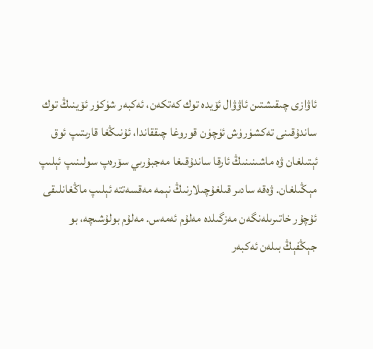ئاۋازى چىقىشتىن ئاۋۋال ئۆيدە توك كەتكەن، ئەكبەر شۈكۈر ئۆينىڭ توك ساندۇقىنى تەكشۈرۈش ئۈچۈن قوروغا چىققاندا، ئۇنىڭغا قارىتىپ ئوق ئېتىلغان ۋە ماشىنىنىڭ ئارقا ساندۇقىغا مەجبۇرىي سۆرەپ سولىنىپ ئېلىپ مېڭىلغان. ۋەقە سادىر قىلغۇچىلارنىڭ نېمە مەقسەتتە ئېلىپ ماڭغانلىقى ئۇچۇر خاتىرىلەنگەن مەزگىلدە مەلۇم ئەمەس. مەلۇم بولۇشىچە، بو جېڭفېڭ بىلەن ئەكبەر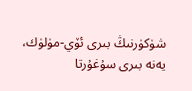شۈكۈرنىڭ بىرى ئۆي-مۈلۈك، يەنە بىرى سۇغۇرتا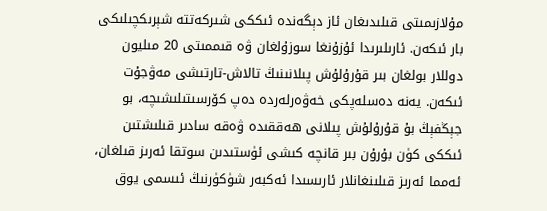مۇلازىمىتى قىلىدىغان ئاز دېگەندە ئىككى شىركەتتە شېرىكچىلىكى بار ئىكەن. ئارىلىرىدا ئۇزۇنغا سوزۇلغان ۋە قىممىتى 20 مىليون دوللار بولغان بىر قۇرۇلۇش پىلانىنىڭ تالاش-تارتىشى مەۋجۇت ئىكەن. يەنە دەسلەپكى خەۋەرلەردە دەپ كۆرسىتىلىشىچە، بو جېڭفېڭ بۇ قۇرۇلۇش پىلانى ھەققىدە ۋەقە سادىر قىلىشتىن ئىككى كۈن بۇرۇن بىر قانچە كىشى ئۈستىدىن سوتقا ئەرىز قىلغان، ئەمما ئەرىز قىلىنغانلار ئارىسىدا ئەكبەر شۈكۈرنىڭ ئىسمى يوق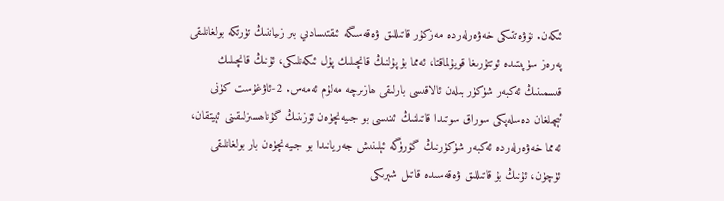ئىكەن. نۆۋەتتىكى خەۋەرلەردە مەزكۇر قاتىللىق ۋەقەسىگە ئىقتىسادىي بىر زىياننىڭ تۈرتكە بولغانلىقى پەرەز سۈپىتىدە ئوتتۇرىغا قويۇلماقتا، ئەمما بۇ پۇلنىڭ قانچىلىك پۇل ئىكەنلىكى، ئۇنىڭ قانچىلىك قىسمىنىڭ ئەكبەر شۈكۈر بىلەن ئالاقىسى بارلىقى ھازىرچە مەلۇم ئەمەس. 2-ئاۋغۇست كۈنى ئېچىلغان دەسلەپكى سوراق سوتىدا قاتىلنىڭ ئىنىسى بو جىيەنچۈەن ئۆزىنىڭ گۇناھسىزلىقىنى ئېيتقان، ئەمما خەۋەرلەردە ئەكبەر شۈكۈرنىڭ گۆرۈگە ئېلىنىش جەريانىدا بو جىيەنچۈەن بار بولغانلىقى ئۈچۈن، ئۇنىڭ بۇ قاتىللىق ۋەقەسىدە قاتىل شېرىكى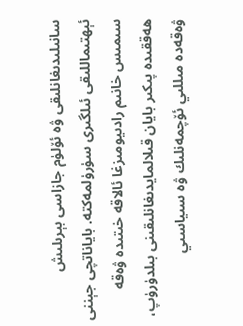سانىلىدىغانلىقى ۋە ئۆلۈم جازاسى بېرىلىش ئېھتىماللىقى ئىلگىرى سۈرۈلمەكتە. باياناتچى جېننى سىمىس خانىم رادىيومىزغا ئالاقە خىتىدە ۋەقە ھەققىدە پىكىر بايان قىلالمايدىغانلىقىنى بىلدۈرۈپ، ۋەقەدە مىللىي ئۆچمەنلىك ۋە سىياسىي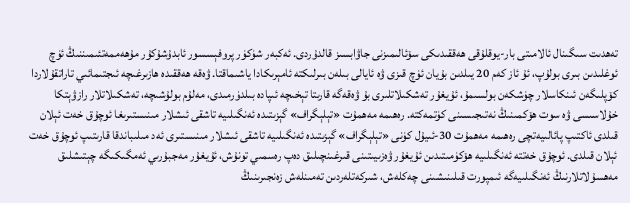تەھدىت سىگىنال ئالامىتى بار-يوقلۇقى ھەققىدىكى سۆئالىمىزنى جاۋابسىز قالدۇردى. ئەكبەر شۈكۈر پروفېسسور ئابدۇشۇكۇر مۇھەممەتئىمىننىڭ ئۈچ ئوغلىدىن بىرى بولۇپ، ئۇ ئاز كەم 20 يىلدىن بۇيان ئۈچ قىزى ۋە ئايالى بىلەن بىرلىكتە ئامېرىكادا ياشىماقتا. ۋەقە ھەققىدە ھازىرغىچە ئىجتىمائىي تاراتقۇلاردا كۆپلىگەن ئىنكاسلار چۈشكەن بولسىمۇ، ئۇيغۇر تەشكىلاتلىرى بۇ ۋەقەگە قارىتا تېخىچە ئىپادە بىلدۈرمىدى، مەلۇم بولۇشىچە، تەشكىلاتلار رازۋېتكا خۇلاسىسى ۋە سوت ھۆكمىنىڭ نەتىجىسىنى كۈتمەكتە. رەھىمە مەھمۇت «تېلېگراف» گېزىتىدە ئەنگىلىيە تاشقى ئىشلار مىنىستىرىغا ئوچۇق خەت ئېلان قىلدى ئاكتىپ پائالىيەتچى رەھىمە مەھمۇت 30-ئىيۇل كۈنى «تېلېگراف» گېزىتىدە ئەنگىلىيە تاشقى ئىشلار مىنىستىرى ئەد مىلىباندقا قارىتىپ ئوچۇق خەت ئېلان قىلدى. ئوچۇق خەتتە ئەنگىلىيە ھۆكۈمىتىدىن ئۇيغۇر ۋەزىيىتىنى قىرغىنچىلىق دەپ رەسمىي تونۇش، ئۇيغۇر مەجبۇرىي ئەمگىكىگە چېتىشلىق مەھسۇلاتلارنىڭ ئەنگىلىيەگە ئىمپورت قىلىنىشىنى چەكلەش، شىركەتلەردىن تەمىنلەش زەنجىرىنىڭ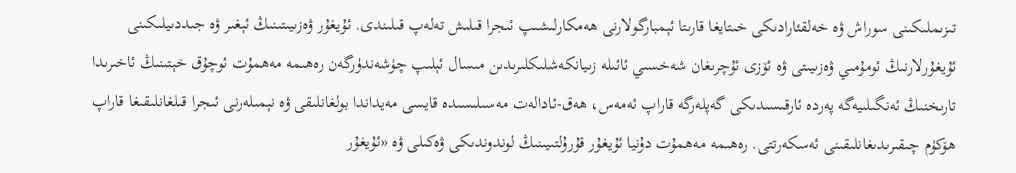تىزىملىكىنى سوراش ۋە خەلقئارادىكى خىتايغا قارىتا ئېمبارگولارنى ھەمكارلىشىپ ئىجرا قىلىش تەلەپ قىلىندى. ئۇيغۇر ۋەزىيىتىنىڭ ئېغىر ۋە جىددىيلىكىنى ئۇيغۇرلارنىڭ ئومۇمىي ۋەزىيىتى ۋە ئۆزى ئۇچرىغان شەخسىي ئائىلە زىيانكەشلىكلىرىدىن مىسال ئېلىپ چۈشەندۈرگەن رەھىمە مەھمۇت ئوچۇق خېتىنىڭ ئاخىرىدا تارىخنىڭ ئەنگىلىيەگە پەردە ئارقىسىدىكى گەپلەرگە قاراپ ئەمەس، ھەق-ئادالەت مەسىلىسىدە قايسى مەيداندا بولغانلىقى ۋە نېمىلەرنى ئىجرا قىلغانلىقىغا قاراپ ھۆكۈم چىقىرىدىغانلىقىنى ئەسكەرتتى. رەھىمە مەھمۇت دۇنيا ئۇيغۇر قۇرۇلتىيىنىڭ لوندوندىكى ۋەكىلى ۋە «ئۇيغۇر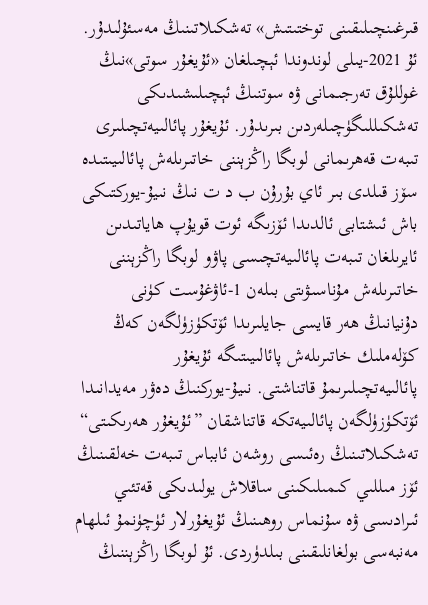قىرغىنچىلىقىنى توختىتىش» تەشكىلاتىنىڭ مەسئۇلىدۇر. ئۇ 2021-يىلى لوندوندا ئېچىلغان «ئۇيغۇر سوتى»نىڭ غوللۇق تەرجىمانى ۋە سوتنىڭ ئېچىلىشىدىكى تەشكىللىگۈچىلەردىن بىرىدۇر. ئۇيغۇر پائالىيەتچىلىرى تىبەت قەھرىمانى لوبگا راڭزېننى خاتىرىلەش پائالىيىتىدە سۆز قىلدى بىر ئاي بۇرۇن ب د ت نىڭ نىيۇ-يوركتىكى باش ئىشتابى ئالدىدا ئۆزىگە ئوت قويۇپ ھاياتىدىن ئايرىلغان تىبەت پائالىيەتچىسى پاۋو لوبگا راڭزېننى خاتىرىلەش مۇناسىۋىتى بىلەن 1-ئاۋغۇست كۈنى دۇنيانىڭ ھەر قايسى جايلىرىدا ئۆتكۈزۈلگەن كەڭ كۆلەملىك خاتىرىلەش پائالىيىتىگە ئۇيغۇر پائالىيەتچىلىرىمۇ قاتناشتى. نىيۇ-يوركنىڭ دەۋر مەيدانىدا ئۆتكۈزۈلگەن پائالىيەتكە قاتناشقان ”ئۇيغۇر ھەرىكىتى“ تەشكىلاتىنىڭ رەئىسى روشەن ئابباس تىبەت خەلقىنىڭ ئۆز مىللىي كىمىلىكىنى ساقلاش يولىدىكى قەتئىي ئىرادىسى ۋە سۇنماس روھىنىڭ ئۇيغۇرلار ئۈچۈنمۇ ئىلھام مەنبەسى بولغانلىقىنى بىلدۈردى. ئۇ لوبگا راڭزېننىڭ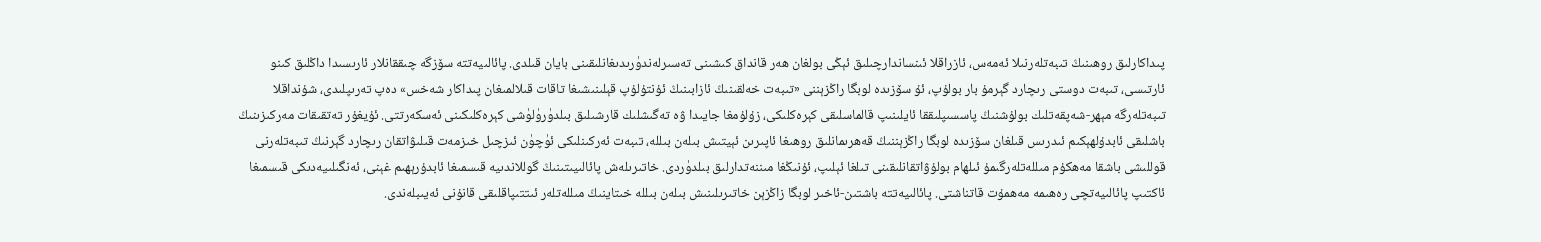پىداكارلىق روھىنىڭ تىبەتلەرنىلا ئەمەس، ئازراقلا ئىنساندارچىلىق ئېڭى بولغان ھەر قانداق كىشىنى تەسىرلەندۈرىدىغانلىقىنى بايان قىلدى. پائالىيەتتە سۆزگە چىققانلار ئارىسىدا داڭلىق كىنو ئارتىسى، تىبەت دوستى رىچارد گېرمۇ بار بولۇپ، ئۇ سۆزىدە لوبگا راڭزېننى «تىبەت خەلقىنىڭ ئازابىنىڭ ئۇنتۇلۇپ قېلىنىشىغا تاقات قىلالمىغان پىداكار شەخس» دەپ تەرىپلىدى، شۇنداقلا تىبەتلەرگە مېھر-شەپقەتلىك بولۇشنىڭ پاسسىپلىققا ئايلىنىپ قالماسلىقى كېرەكلىكى، زۇلۇمغا جايىدا ۋە تەگىشلىك قارشىلىق بىلدۈرۈلۈشى كېرەكلىكىنى ئەسكەرتتى. ئۇيغۇر تەتقىقات مەركىزىنىڭ باشلىقى ئابدۇلھېكىم ئىدرىس قىلغان سۆزىدە لوبگا راڭزېننىڭ قەھرىمانلىق روھىغا ئاپىرىن ئېيتىش بىلەن بىللە، تىبەت ئەركىنلىكى ئۈچۈن ئىزچىل خىزمەت قىلىۋاتقان رىچارد گېرنىڭ تىبەتلەرنى قوللىشى باشقا مەھكۇم مىللەتلەرگىمۇ ئىلھام بولۇۋاتقانلىقىنى تىلغا ئېلىپ، ئۇنىڭغا مىننەتدارلىق بىلدۈردى. خاتىرىلەش پائالىيىتىنىڭ گوللاندىيە قىسمىغا ئابدۇرېھىم غېنى، ئەنگىلىيەدىكى قىسمىغا ئاكتىپ پائالىيەتچى رەھىمە مەھمۇت قاتناشتى. پائالىيەتتە باشتىن-ئاخىر لوبگا زاڭزېن خاتىرىلىنىش بىلەن بىللە خىتاينىڭ مىللەتلەر ئىتتىپاقلىقى قانۇنى ئەيىبلەندى.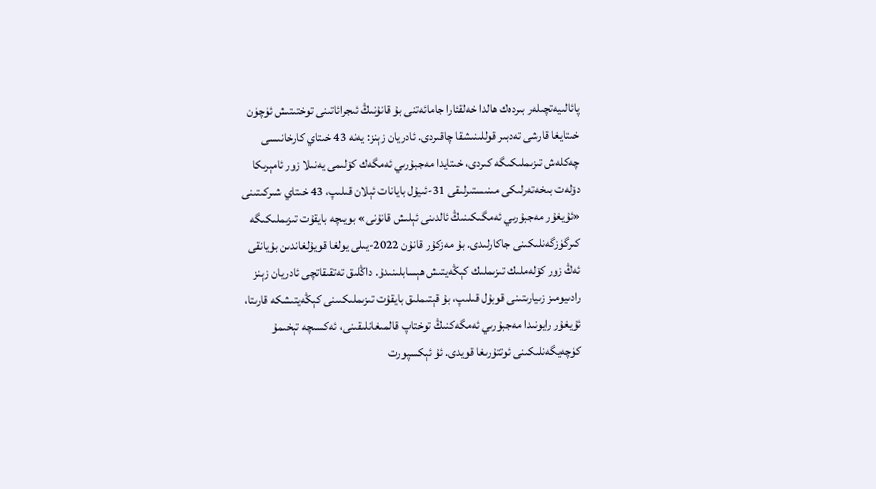پائالىيەتچىلەر بىردەك ھالدا خەلقئارا جامائەتنى بۇ قانۇنىڭ ئىجرائاتىنى توختىتىش ئۈچۈن خىتايغا قارشى تەدبىر قوللىنىشقا چاقىردى. ئادريان زېنز: يەنە 43 خىتاي كارخانىسى چەكلەش تىزىملىكىگە كىردى، خىتايدا مەجبۇرىي ئەمگەك كۆلىمى يەنىلا زور ئامېرىكا دۆلەت بىخەتەرلىكى مىنىستىرلىقى 31-ئىيۇل بايانات ئېلان قىلىپ، 43 خىتاي شىركىتىنى «ئۇيغۇر مەجبۇرىي ئەمگىكىنىڭ ئالدىنى ئېلىش قانۇنى» بويىچە بايقۇت تىزىملىكىگە كىرگۈزگەنلىكىنى جاكارلىدى. بۇ مەزكۇر قانۇن 2022-يىلى يولغا قويۇلغاندىن بۇيانقى ئەڭ زور كۆلەملىك تىزىملىك كېڭەيتىش ھېسابلىنىدۇ. داڭلىق تەتقىقاتچى ئادريان زېنز رادىيومىز زىيارىتىنى قوبۇل قىلىپ، بۇ قېتىملىق بايقۇت تىزىملىكىىنى كېڭەيتىشكە قارىتا، ئۇيغۇر رايونىدا مەجبۇرىي ئەمگەكنىڭ توختاپ قالمىغانلىقىنى، ئەكسىچە تېخىمۇ كۈچەيگەنلىكىنى ئوتتۇرىغا قويدى. ئۇ ئېكسپورت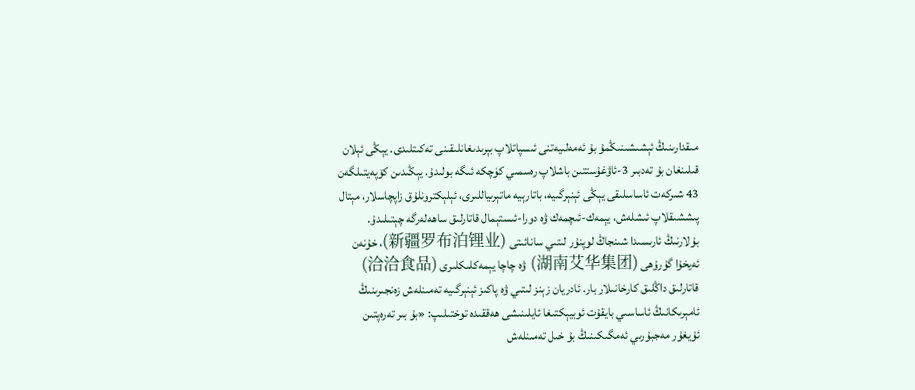مىقدارىنىڭ ئېشىشىنىڭمۇ بۇ ئەمەلىيەتنى ئىسپاتلاپ بېرىدىغانلىقىنى تەكىتلىدى. يېڭى ئېلان قىلىنغان بۇ تەدبىر 3-ئاۋغۇستتىن باشلاپ رەسمىي كۈچكە ئىگە بولىدۇ. يېڭىدىن كۆپەيتىلگەن 43 شىركەت ئاساسلىقى يېڭى ئېنېرگىيە، باتارېيە ماتېرىياللىرى، ئېلېكترونلۇق زاپچاسلار، مېتال پىششىقلاپ ئىشلەش، يېمەك-ئىچمەك ۋە دورا-ئىستېمال قاتارلىق ساھەلەرگە چېتىلىدۇ. بۇلارنىڭ ئارىسىدا شىنجاڭ لوپنۇر لىتىي سانائىتى (新疆罗布泊锂业)، خۇنەن ئەيخۇا گۇرۇھى (湖南艾华集团) ۋە چاچا يېمەكلىكلىرى (洽洽食品) قاتارلىق داڭلىق كارخانىلار بار. ئادريان زېنز لىتىي ۋە پاكىز ئېنېرگىيە تەمىنلەش زەنجىرىنىڭ ئامېرىكانىڭ ئاساسىي بايقۇت ئوبيېكتىغا ئايلىنىشى ھەققىدە توختىلىپ: «بۇ بىر تەرەپتىن ئۇيغۇر مەجبۇرىي ئەمگىكىنىڭ بۇ خىل تەمىنلەش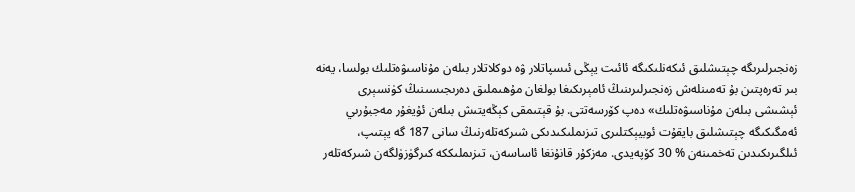زەنجىرلىرىگە چېتىشلىق ئىكەنلىكىگە ئائىت يېڭى ئىسپاتلار ۋە دوكلاتلار بىلەن مۇناسىۋەتلىك بولسا، يەنە بىر تەرەپتىن بۇ تەمىنلەش زەنجىرلىرىنىڭ ئامېرىكىغا بولغان مۇھىملىق دەرىجىسىنىڭ كۈنسېرى ئېشىشى بىلەن مۇناسىۋەتلىك» دەپ كۆرسەتتى. بۇ قېتىمقى كېڭەيتىش بىلەن ئۇيغۇر مەجبۇرىي ئەمگىكىگە چېتىشلىق بايقۇت ئوبيېكتلىرى تىزىملىكىدىكى شىركەتلەرنىڭ سانى 187 گە يېتىپ، ئىلگىرىكىدىن تەخمىنەن % 30 كۆپەيدى. مەزكۇر قانۇنغا ئاساسەن، تىزىملىككە كىرگۈزۈلگەن شىركەتلەر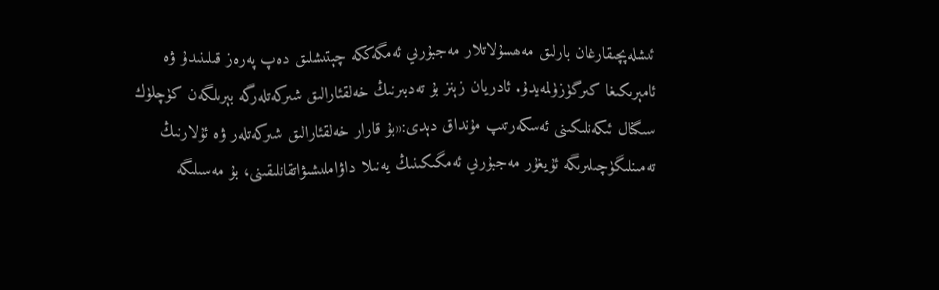ئىشلەپچىقارغان بارلىق مەھسۇلاتلار مەجبۇرىي ئەمگەككە چېتىشلىق دەپ پەرەز قىلىنىدۇ ۋە ئامېرىكىغا كىرگۈزۈلمەيدۇ. ئادريان زېنز بۇ تەدبىرنىڭ خەلقئارالىق شىركەتلەرگە بېرىلگەن كۈچلۈك سىگنال ئىكەنلىكىنى ئەسكەرتىپ مۇنداق دېدى:«بۇ قارار خەلقئارالىق شىركەتلەر ۋە ئۇلارنىڭ تەمىنلىگۈچىلىرىگە ئۇيغۇر مەجبۇرىي ئەمگىكىنىڭ يەنىلا داۋاملىشىۋاتقانلىقىنى، بۇ مەسىلىگە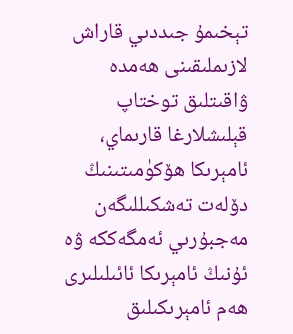تېخىمۇ جىددىي قاراش لازىملىقىنى ھەمدە ۋاقىتلىق توختاپ قېلىشلارغا قارىماي، ئامېرىكا ھۆكۈمىتىنىڭ دۆلەت تەشكىللىگەن مەجبۇرىي ئەمگەككە ۋە ئۇنىڭ ئامېرىكا ئائىلىلىرى ھەم ئامېرىكىلىق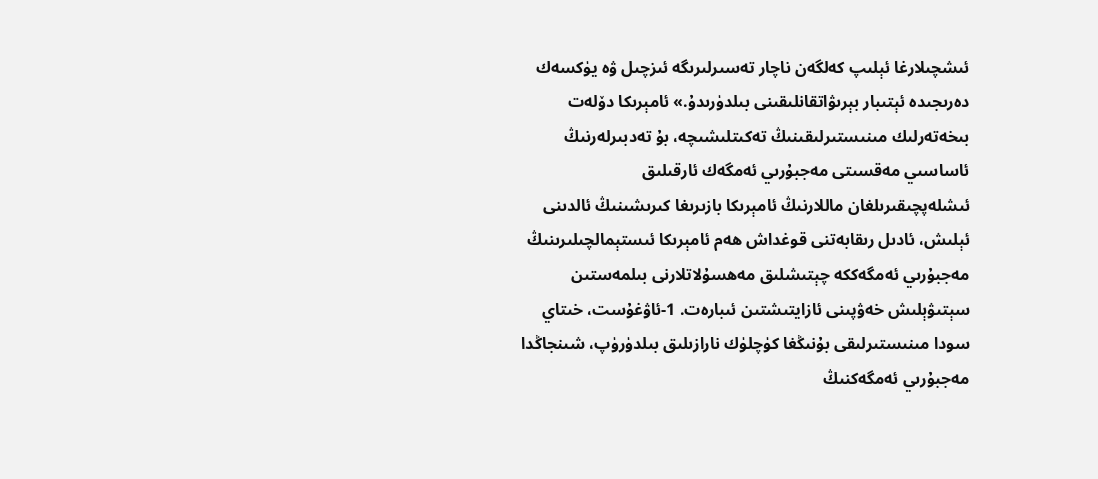ئىشچىلارغا ئېلىپ كەلگەن ناچار تەسىرلىرىگە ئىزچىل ۋە يۈكسەك دەرىجىدە ئېتىبار بېرىۋاتقانلىقىنى بىلدۈرىدۇ.» ئامېرىكا دۆلەت بىخەتەرلىك مىنىستىرلىقىنىڭ تەكىتلىشىچە، بۇ تەدبىرلەرنىڭ ئاساسىي مەقسىتى مەجبۇرىي ئەمگەك ئارقىلىق ئىشلەپچىقىرىلغان ماللارنىڭ ئامېرىكا بازىرىغا كىرىشىنىڭ ئالدىنى ئېلىش، ئادىل رىقابەتنى قوغداش ھەم ئامېرىكا ئىستېمالچىلىرىنىڭ مەجبۇرىي ئەمگەككە چېتىشلىق مەھسۇلاتلارنى بىلمەستىن سېتىۋېلىش خەۋپىنى ئازايتىشتىن ئىبارەت. 1-ئاۋغۇست، خىتاي سودا مىنىستىرلىقى بۇنىڭغا كۈچلۈك نارازىلىق بىلدۈرۈپ، شىنجاڭدا مەجبۇرىي ئەمگەكنىڭ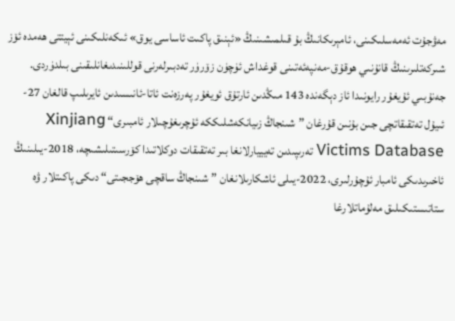مەۋجۇت ئەمەسلىكىنى، ئامېرىكانىڭ بۇ قىلمىشىنىڭ «ئېنىق پاكىت ئاساسى يوق» ئىكەنلىكىنى ئېيتتى ھەمدە ئۆز شىركەتلىرىنىڭ قانۇنىي ھوقۇق-مەنپەئەتىنى قوغداش ئۈچۈن زۆرۈر تەدبىرلەرنى قوللىنىدىغانلىقىنى بىلدۈردى. جەنۇبىي ئۇيغۇر رايونىدا ئاز دېگەندە 143 مىڭدىن ئارتۇق ئويغۇر پەرزەنت ئاتا-ئانىسىدىن ئايرىلىپ قالغان 27- ئىيۇل تەتقىقاتچى جىن بۇنىن قۇرغان ”شىنجاڭ زىيانكەشلىككە ئۇچرىغۇچىلار ئامبىرى“ Xinjiang Victims Database تەرىپىدىن تەيييارلانغا بىر تەتقىقات دوكلاتىدا كۆرسىتىلىشىچە، 2018-يىلىنىڭ ئاخىرىدىكى ئامبار ئۇچۇرلىرى، 2022-يىلى ئاشكارىلانغان ”شىنجاڭ ساقچى ھۆججىتى“ دىكى پاكىتلار ۋە ستاتىستىكىلىق مەلۇماتلارغا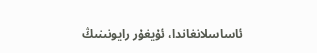ئاساسلانغاندا، ئۇيغۇر رايونىنىڭ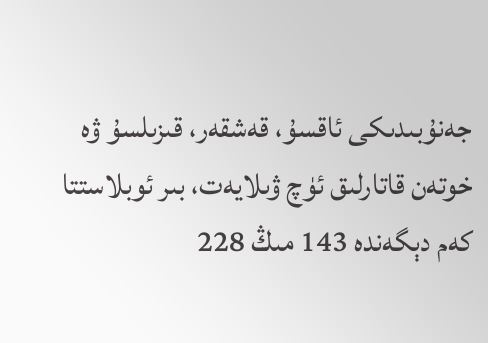جەنۇبىدىكى ئاقسۇ، قەشقەر، قىزىلسۇ ۋە خوتەن قاتارلىق ئۈچ ۋىلايەت، بىر ئوبلاستتا كەم دېگەندە 143 مىڭ 228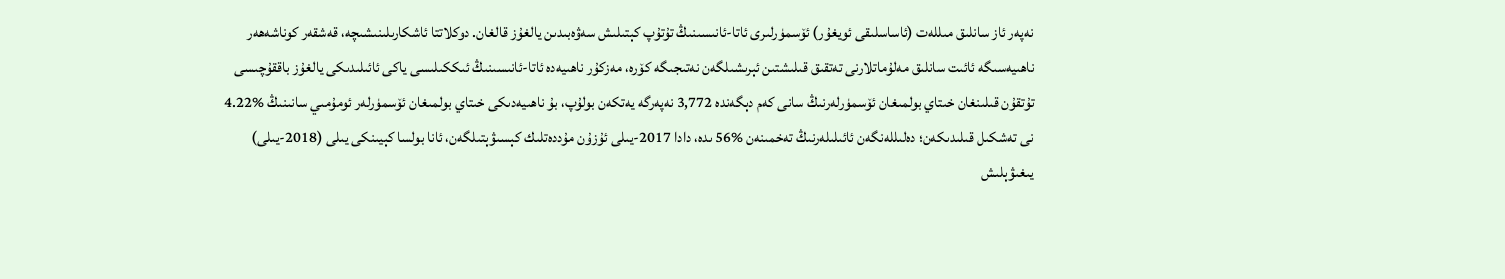نەپەر ئاز سانلىق مىللەت (ئاساسلىقى ئويغۇر) ئۆسمۈرلىرى ئاتا-ئانىسىنىڭ تۇتۇپ كېتىلىش سەۋەبىدىن يالغۇز قالغان. دوكلاتتا ئاشكارىلىنىشىچە، قەشقەر كوناشەھەر ناھىيەسىگە ئائىت سانلىق مەلۇماتلارنى تەتقىق قىلىشتىن ئېرىشىلگەن نەتىجىگە كۆرە، مەزكۇر ناھىيەدە ئاتا-ئانىسىنىڭ ئىككىلىسى ياكى ئائىلىدىكى يالغۇز باققۇچىسى تۇتقۇن قىلىنغان خىتاي بولمىغان ئۆسمۈرلەرنىڭ سانى كەم دېگەندە 3,772 نەپەرگە يەتكەن بولۇپ، بۇ ناھىيەدىكى خىتاي بولمىغان ئۆسمۈرلەر ئومۇمىي سانىنىڭ %4.22 نى تەشكىل قىلىدىكەن؛ دەلىللەنگەن ئائىلىلەرنىڭ تەخمىنەن %56 ىدە، دادا 2017-يىلى ئۇزۇن مۇددەتلىك كېسىۋېتىلگەن، ئانا بولسا كېيىنكى يىلى (2018-يىلى) يىغىۋېلىش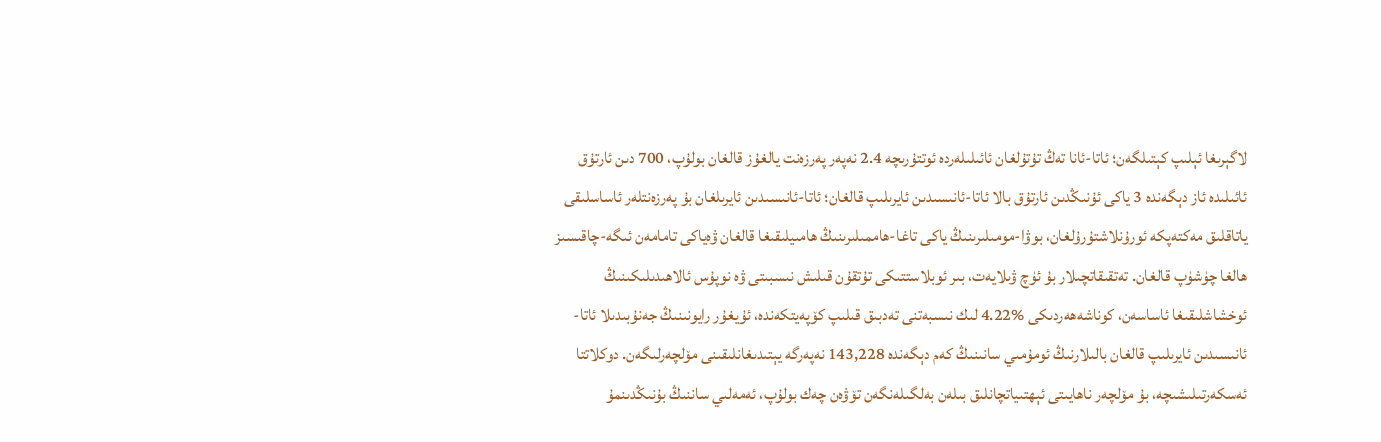لاگېرىغا ئېلىپ كېتىلگەن؛ ئاتا-ئانا تەڭ تۇتۇلغان ئائىلىلەردە ئوتتۇرىچە 2.4 نەپەر پەرزەنت يالغۇز قالغان بولۇپ، 700 دىن ئارتۇق ئائىلىدە ئاز دېگەندە 3 ياكى ئۇنىڭدىن ئارتۇق بالا ئاتا-ئانىسىدىن ئايرىلىپ قالغان؛ ئاتا-ئانىسىدىن ئايرىلغان بۇ پەرزەنتلەر ئاساسلىقى ياتاقلىق مەكتەپكە ئورۇنلاشتۇرۇلغان، بوۋا-مومىلىرىنىڭ ياكى تاغا-ھاممىلىرىنىڭ ھامىيلىقىغا قالغان ۋەياكى تامامەن ئىگە-چاقىسىز ھالغا چۈشۈپ قالغان. تەتقىقاتچىلار بۇ ئۈچ ۋىلايەت، بىر ئوبلاستتىكى تۇتقۇن قىلىش نىسبىتى ۋە نوپۇس ئالاھىدىلىكىنىڭ ئوخشاشلىقىغا ئاساسەن، كوناشەھەردىكى %4.22 لىك نىسبەتنى تەدبىق قىلىپ كۆپەيتكەندە، ئۇيغۇر رايونىنىڭ جەنۇبىدىلا ئاتا-ئانىسىدىن ئايرىلىپ قالغان بالىلارنىڭ ئومۇمىي سانىنىڭ كەم دېگەندە 143,228 نەپەرگە يېتىدىغانلىقىنى مۆلچەرلىگەن. دوكلاتتا ئەسكەرتىلىشىچە، بۇ مۆلچەر ناھايىتى ئېھتىياتچانلىق بىلەن بەلگىلەنگەن تۆۋەن چەك بولۇپ، ئەمەلىي ساننىڭ بۇنىڭدىنمۇ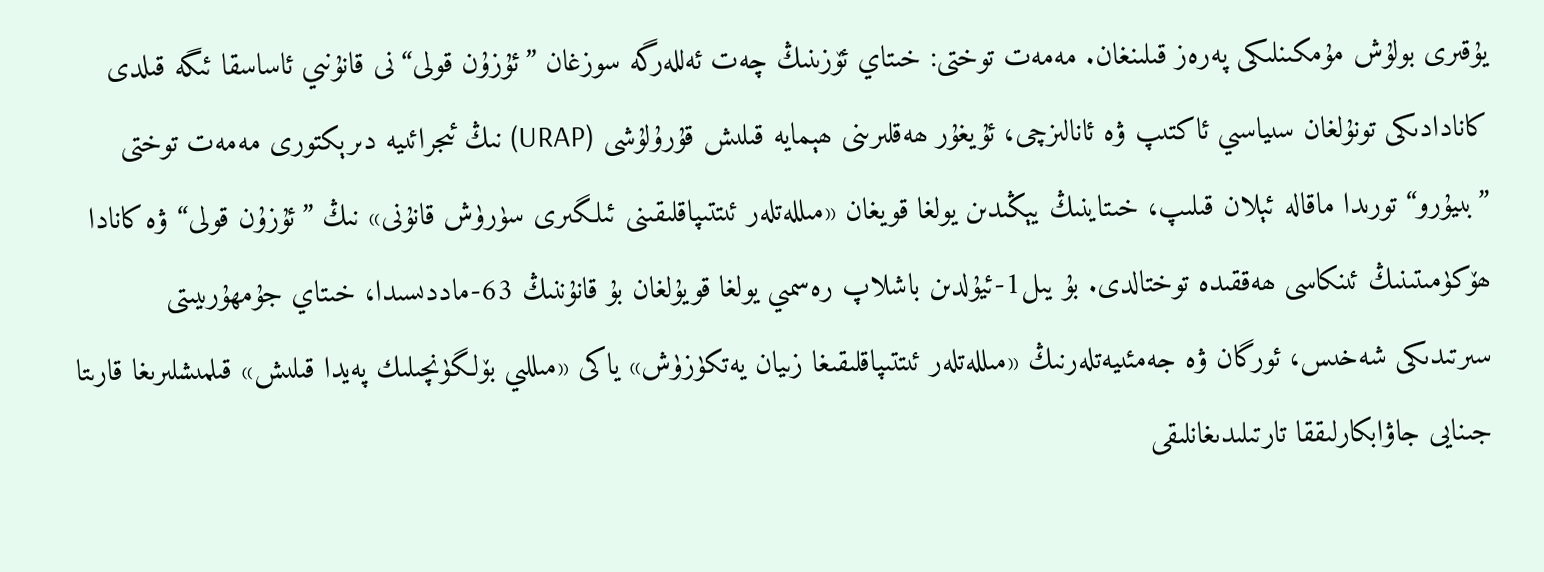يۇقىرى بولۇش مۇمكىنلىكى پەرەز قىلىنغان. مەمەت توختى: خىتاي ئۆزىنىڭ چەت ئەللەرگە سوزغان ”ئۇزۇن قولى“نى قانۇنىي ئاساسقا ئىگە قىلدى كانادادىكى تونۇلغان سىياسىي ئاكتىپ ۋە ئانالىزچى، ئۇيغۇر ھەقلىرىنى ھېمايە قىلىش قۇرۇلۇشى (URAP) نىڭ ئىجرائىيە دىرېكتورى مەمەت توختى ”بىيۇرو“ تورىدا ماقالە ئېلان قىلىپ، خىتاينىڭ يېڭىدىن يولغا قويغان «مىللەتلەر ئىتتىپاقلىقىنى ئىلگىرى سۈرۈش قانۇنى» نىڭ ”ئۇزۇن قولى“ ۋە كانادا ھۆكۈمىتىنىڭ ئىنكاسى ھەققىدە توختالدى. بۇ يىل1-ئيۇلدىن باشلاپ رەسمىي يولغا قويۇلغان بۇ قانۇننىڭ 63-ماددىسىدا، خىتاي جۇمھۇرىيىتى سىرتىدىكى شەخىس، ئورگان ۋە جەمئىيەتلەرنىڭ «مىللەتلەر ئىتتىپاقلىقىغا زىيان يەتكۈزۈش» ياكى «مىللىي بۆلگۈنچىلىك پەيدا قىلىش» قىلمىشلىرىغا قارىتا جىنايى جاۋابكارلىققا تارتىلىدىغانلىقى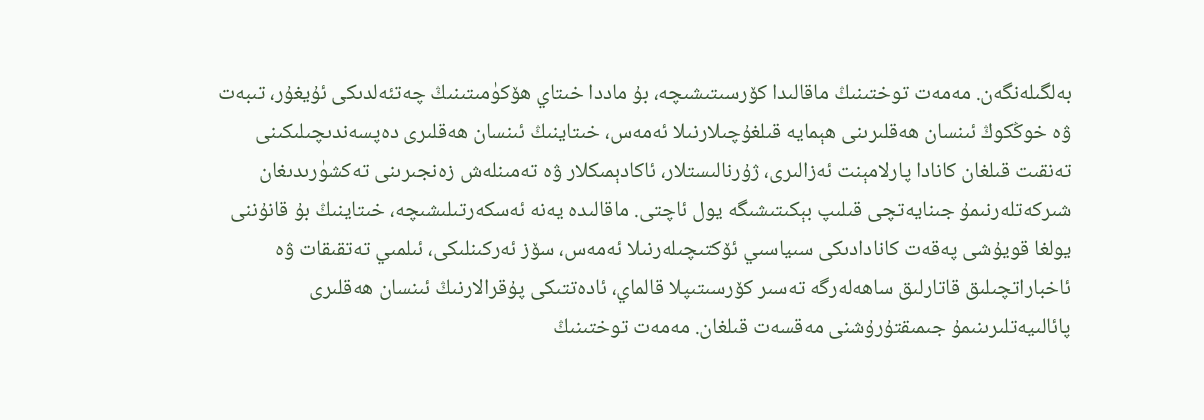بەلگىلەنگەن. مەمەت توختىنىڭ ماقالىدا كۆرسىتىشىچە، بۇ ماددا خىتاي ھۆكۈمىتىنىڭ چەتئەلدىكى ئۇيغۇر، تىبەت ۋە خوڭكوڭ ئىنسان ھەقلىرىنى ھېمايە قىلغۇچىلارنىلا ئەمەس، خىتاينىڭ ئىنسان ھەقلىرى دەپسەندىچىلىكىنى تەنقىت قىلغان كانادا پارلامېنت ئەزالىرى، ژۇرنالىستلار، ئاكادېمىكلار ۋە تەمىنلەش زەنجىرىنى تەكشۈرىدىغان شىركەتلەرنىمۇ جىنايەتچى قىلىپ بېكىتىشىگە يول ئاچتى. ماقالىدە يەنە ئەسكەرتىلىشىچە، خىتاينىڭ بۇ قانۇننى يولغا قويۇشى پەقەت كانادادىكى سىياسىي ئۆكتىچىلەرنىلا ئەمەس، سۆز ئەركىنلىكى، ئىلمىي تەتقىقات ۋە ئاخباراتچىلىق قاتارلىق ساھەلەرگە تەسىر كۆرسىتىپلا قالماي، ئادەتتىكى پۇقرالارنىڭ ئىنسان ھەقلىرى پائالىيەتلىرىنىمۇ جىمىقتۇرۇشنى مەقسەت قىلغان. مەمەت توختىنىڭ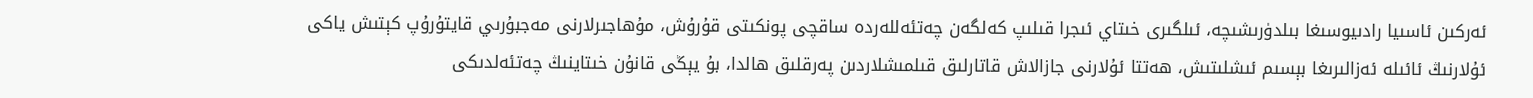ئەركىن ئاسىيا رادىيوسىغا بىلدۈرىشىچە، ئىلگىرى خىتاي ئىجرا قىلىپ كەلگەن چەتئەللەردە ساقچى پونكىتى قۇرۇش، مۇھاجىرلارنى مەجبۇرىي قايتۇرۇپ كېتىش ياكى ئۇلارنىڭ ئائىلە ئەزالىرىغا بېسىم ئىشلىتىش، ھەتتا ئۇلارنى جازالاش قاتارلىق قىلمىشلاردىن پەرقلىق ھالدا، بۇ يېڭى قانۇن خىتاينىڭ چەتئەلدىكى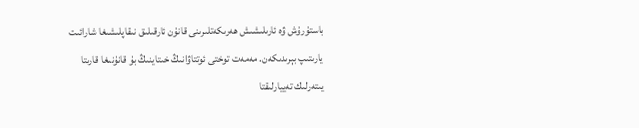باستۇرۇش ۋە ئارىلىشىش ھەرىكەتلىرىنى قانۇن ئارقىلىق نىقاپلىشىغا شارائىت يارىتىپ بېرىدىكەن. مەمەت توختى ئوتتاۋانىڭ خىتاينىڭ بۇ قانۇنىغا قارىتا يىتەرلىك تەييارلىقتا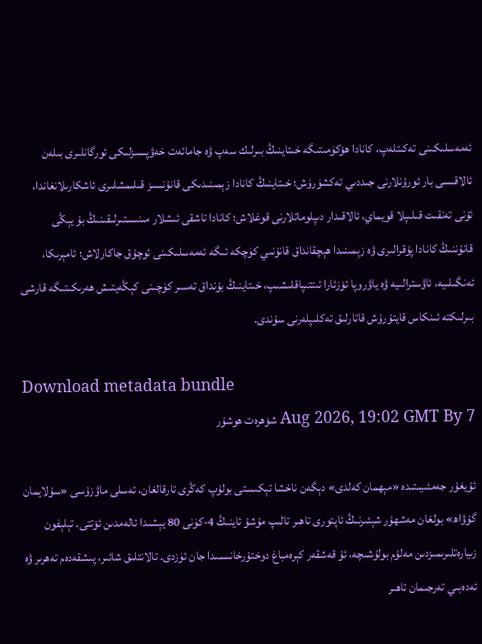ئەمەسلىكىنى تەكىتلەپ، كانادا ھۆكۈمىتىگە خىتاينىڭ بىرلىك سەپ ۋە جامائەت خەۋپسىزلىكى ئورگانلىرى بىلەن ئالاقىسى بار ئورۇنلارنى جىددىي تەكشۈرۈش؛ خىتاينىڭ كانادا زېمىنىدىكى قانۇنسىز قىلىمشلىرى ئاشكارىلانغاندا، ئۇنى تەنقىت قىلىپلا قويماي، ئالاقىدار دىپلوماتلارنى قوغلاش؛ كانادا تاشقى ئىشلار مىنىستىرلىقىنىڭ بۇ يېڭى قانۇننىڭ كانادا پۇقرالىرى ۋە زېمىنىدا ھېچقانداق قانۇنىي كۈچكە ئىگە ئەمەسلىكىنى ئوچۇق جاكارلاش؛ ئامېرىكا، ئەنگىلىيە، ئاۋسترالىيە ۋە ياۋروپا ئۆزئارا ئىتتىپاقلىشىپ، خىتاينىڭ بۇنداق تەسىر كۈچىنى كېڭەيتىش ھەرىكىتىگە قارشى بىرلىكتە ئىنكاس قايتۇرۇش قاتارلىق تەكلىپلەرنى سۇندى.

Download metadata bundle
7 Aug 2026, 19:02 GMT By شۆھرەت ھوشۇر

ئۇيغۇر جەمئىيىتىدە «مېھمان كەلدى» دېگەن ناخشا تېكىستى بولۇپ كەڭرى تارقالغان، ئەسلى ماۋزۇسى «سۇلايمان گۇۋاھ» بولغان مەشھۇر شېئىرنىڭ ئاپتورى تاھىر تالىپ مۇشۇ ئاينىڭ 4-كۈنى 80 يېشىدا ئالەمدىن ئۆتتى. تېلېفون زىيارەتلىرىمىزدىن مەلۇم بولۇشىچە، ئۇ قەشقەر كېرەمباغ دوختۇرخانىسىدا جان ئۈزدى. تالانتلىق شائىر، پىشقەدەم تەھرىر ۋە ئەدەبىي تەرجىمان تاھىر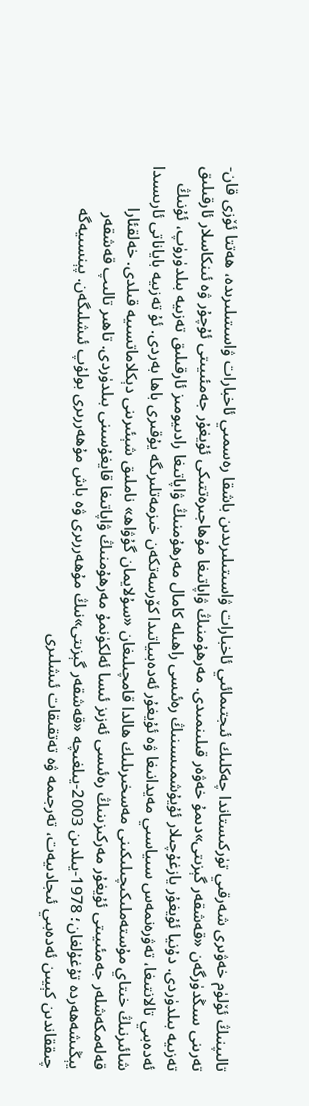تالىپنىڭ ئۆلۈم خەۋىرى شەرقىي تۈركىستاندا چەكلىك ئىجتىمائىي ئاخبارات ۋاسىتىلىرىدىن باشقا رەسمىي ئاخبارات ۋاسىتىلىرىدە، ھەتتا ئۆزى قان-تەرىنى سىڭدۈرگەن «قەشقەر گېزىتى»دىمۇ خەۋەر قىلىنمىدى. مەرھۇمنىڭ ۋاپاتىغا مۇھاجىرەتتىكى ئۇيغۇر جەمئىيىتى ئۇچۇر ۋە ئىنكاسلار ئارقىلىق تەزىيە بىلدۈردى. دۇنيا ئۇيغۇر يازغۇچىلار ئۇيۇشمىسىنىڭ رەئىسى راھىلە كامال مەرھۇمنىڭ ۋاپاتىغا رادىيومىز ئارقىلىق تەزىيە بىلدۈرۈپ، ئۇنىڭ ئەدەبىي تالانتىغا، تەۋرەنمەس سىياسىي مەيدانىغا ۋە ئۇيغۇر ئەدەبىياتىدا كۆرسەتكەن خىزمەتلىرىگە يۇقىرى باھا بەردى. ئۇ تەزىيە باياناتى ئارىسىدا شائىرنىڭ خىتاي مۇستەملىكىچىلىكىنى مەسخىرىلىك ھالدا قامچىلىغان «سۇلايمان گۇۋاھ» ناملىق شېئىرىنى دېكلاماتسىيە قىلدى. خەلقئارا قەلەمكەشلەر جەمئىيىتى ئۇيغۇر مەركىزىنىڭ رەئىسى ئەزىز ئىسا ئەلكۈنمۇ مەرھۇمنىڭ ۋاپاتىغا قايغۇسىنى بىلدۈردى. تاھىر تالىپ قەشقەر يېڭىشەھەردە تۇغۇلغان؛ 1978-يىلدىن 2003-يىلغىچە «قەشقەر گېزىتى»نىڭ مۇھەررىرى ۋە باش مۇھەررىرى بولۇپ ئىشلىگەن. پېنسىيەگە چىققاندىن كېيىن ئەدەبىي ئىجادىيەت، تەرجىمە ۋە تەتقىقات ئىشلىرى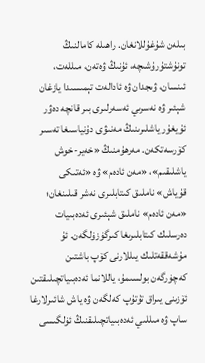بىلەن شۇغۇللانغان. راھىلە كامالنىڭ تونۇشتۇرۇشىچە، ئۇنىڭ ۋەتەن، مىللەت، ئىنسان، ۋىجدان ۋە ئادالەت تېمىسىدا يازغان شېئىر ۋە نەسرىي ئەسەرلىرى بىر قانچە دەۋر ئۇيغۇر ياشلىرىنىڭ مەنىۋى دۇنياسىغا تەسىر كۆرسەتكەن. مەرھۇمنىڭ «خەير-خوش ياشلىقىم»، «مەن ئادەم» ۋە «ئەتىكى قۇياش» ناملىق كىتابلىرى نەشر قىلىنغان؛ «مەن ئادەم» ناملىق شېئىرى ئەدەبىيات دەرسلىك كىتابلىرىغا كىرگۈزۈلگەن. ئۇ مۇشەققەتلىك يىللارنى كۆپ باشتىن كەچۈرگەن بولسىمۇ، ياللانما ئەدەبىياتچىلىقتىن ئۆزىنى يىراق تۇتۇپ كەلگەن ۋە ياش شائىرلارغا ساپ ۋە مىللىي ئەدەبىياتچىلىقنىڭ ئۈلگىسى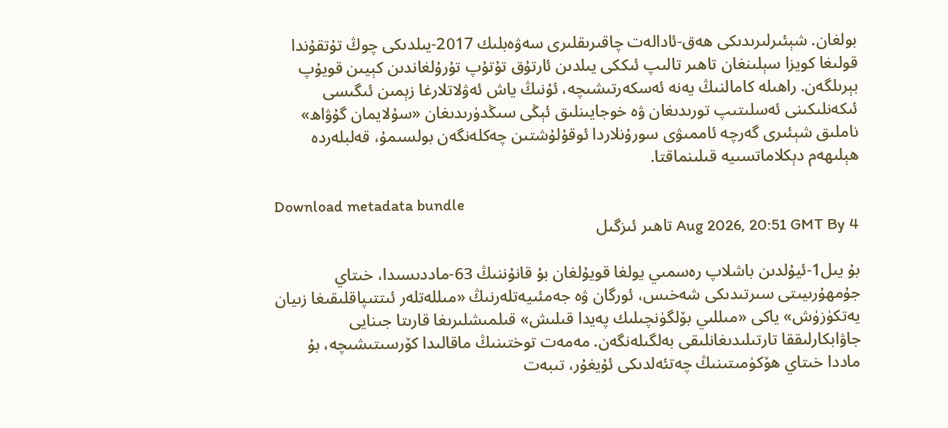بولغان. شېئىرلىرىدىكى ھەق-ئادالەت چاقىرىقلىرى سەۋەبلىك 2017-يىلدىكى چوڭ تۇتقۇندا قولىغا كويزا سېلىنغان تاھىر تالىپ ئىككى يىلدىن ئارتۇق تۇتۇپ تۇرۇلغاندىن كېيىن قويۇپ بېرىلگەن. راھىلە كامالنىڭ يەنە ئەسكەرتىشىچە، ئۇنىڭ ياش ئەۋلاتلارغا زېمىن ئىگىسى ئىكەنلىكىنى ئەسلىتىپ تورىدىغان ۋە خوجايىنلىق ئېڭى سىڭدۈرىدىغان «سۇلايمان گۇۋاھ» ناملىق شېئىرى گەرچە ئاممىۋى سورۇنلاردا ئوقۇلۇشتىن چەكلەنگەن بولسىمۇ، قەلبلەردە ھېلىھەم دېكلاماتسىيە قىلىنماقتا.

Download metadata bundle
4 Aug 2026, 20:51 GMT By تاھىر ئىزگىل

بۇ يىل1-ئيۇلدىن باشلاپ رەسمىي يولغا قويۇلغان بۇ قانۇننىڭ 63-ماددىسىدا، خىتاي جۇمھۇرىيىتى سىرتىدىكى شەخىس، ئورگان ۋە جەمئىيەتلەرنىڭ «مىللەتلەر ئىتتىپاقلىقىغا زىيان يەتكۈزۈش» ياكى «مىللىي بۆلگۈنچىلىك پەيدا قىلىش» قىلمىشلىرىغا قارىتا جىنايى جاۋابكارلىققا تارتىلىدىغانلىقى بەلگىلەنگەن. مەمەت توختىنىڭ ماقالىدا كۆرسىتىشىچە، بۇ ماددا خىتاي ھۆكۈمىتىنىڭ چەتئەلدىكى ئۇيغۇر، تىبەت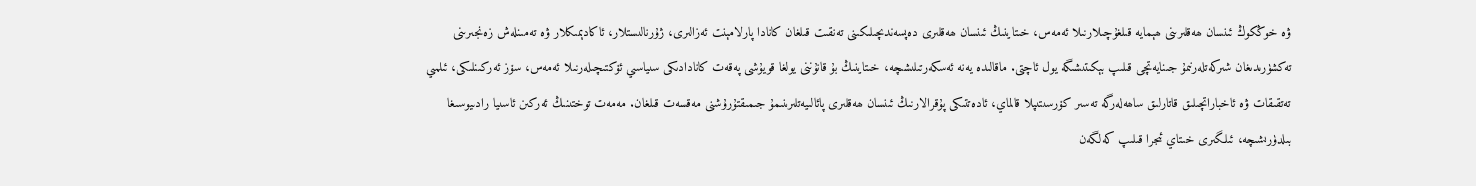ۋە خوڭكوڭ ئىنسان ھەقلىرىنى ھېمايە قىلغۇچىلارنىلا ئەمەس، خىتاينىڭ ئىنسان ھەقلىرى دەپسەندىچىلىكىنى تەنقىت قىلغان كانادا پارلامېنت ئەزالىرى، ژۇرنالىستلار، ئاكادېمىكلار ۋە تەمىنلەش زەنجىرىنى تەكشۈرىدىغان شىركەتلەرنىمۇ جىنايەتچى قىلىپ بېكىتىشىگە يول ئاچتى. ماقالىدە يەنە ئەسكەرتىلىشىچە، خىتاينىڭ بۇ قانۇننى يولغا قويۇشى پەقەت كانادادىكى سىياسىي ئۆكتىچىلەرنىلا ئەمەس، سۆز ئەركىنلىكى، ئىلمىي تەتقىقات ۋە ئاخباراتچىلىق قاتارلىق ساھەلەرگە تەسىر كۆرسىتىپلا قالماي، ئادەتتىكى پۇقرالارنىڭ ئىنسان ھەقلىرى پائالىيەتلىرىنىمۇ جىمىقتۇرۇشنى مەقسەت قىلغان. مەمەت توختىنىڭ ئەركىن ئاسىيا رادىيوسىغا بىلدۈرىشىچە، ئىلگىرى خىتاي ئىجرا قىلىپ كەلگەن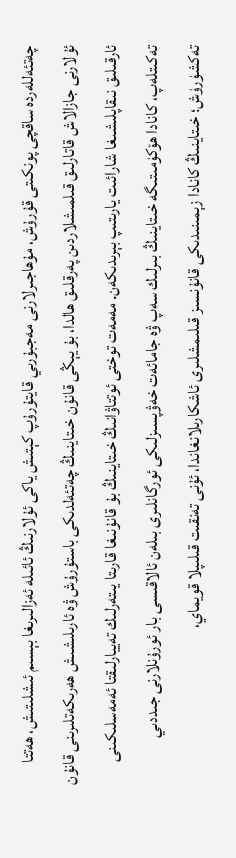چەتئەللەردە ساقچى پونكىتى قۇرۇش، مۇھاجىرلارنى مەجبۇرىي قايتۇرۇپ كېتىش ياكى ئۇلارنىڭ ئائىلە ئەزالىرىغا بېسىم ئىشلىتىش، ھەتتا ئۇلارنى جازالاش قاتارلىق قىلمىشلاردىن پەرقلىق ھالدا، بۇ يېڭى قانۇن خىتاينىڭ چەتئەلدىكى باستۇرۇش ۋە ئارىلىشىش ھەرىكەتلىرىنى قانۇن ئارقىلىق نىقاپلىشىغا شارائىت يارىتىپ بېرىدىكەن. مەمەت توختى ئوتتاۋانىڭ خىتاينىڭ بۇ قانۇنىغا قارىتا يىتەرلىك تەييارلىقتا ئەمەسلىكىنى تەكىتلەپ، كانادا ھۆكۈمىتىگە خىتاينىڭ بىرلىك سەپ ۋە جامائەت خەۋپسىزلىكى ئورگانلىرى بىلەن ئالاقىسى بار ئورۇنلارنى جىددىي تەكشۈرۈش؛ خىتاينىڭ كانادا زېمىنىدىكى قانۇنسىز قىلىمشلىرى ئاشكارىلانغاندا، ئۇنى تەنقىت قىلىپلا قويماي،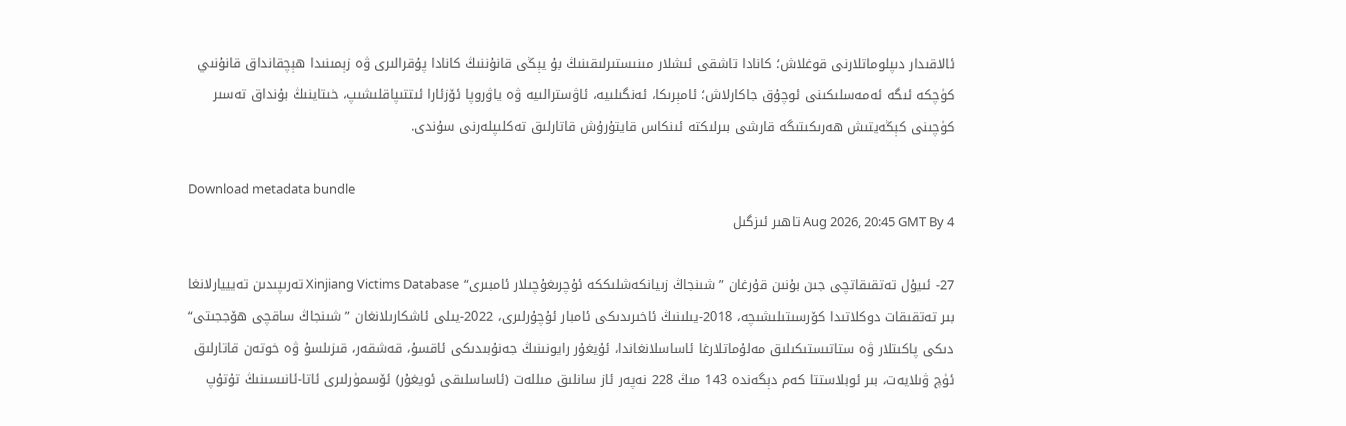ئالاقىدار دىپلوماتلارنى قوغلاش؛ كانادا تاشقى ئىشلار مىنىستىرلىقىنىڭ بۇ يېڭى قانۇننىڭ كانادا پۇقرالىرى ۋە زېمىنىدا ھېچقانداق قانۇنىي كۈچكە ئىگە ئەمەسلىكىنى ئوچۇق جاكارلاش؛ ئامېرىكا، ئەنگىلىيە، ئاۋسترالىيە ۋە ياۋروپا ئۆزئارا ئىتتىپاقلىشىپ، خىتاينىڭ بۇنداق تەسىر كۈچىنى كېڭەيتىش ھەرىكىتىگە قارشى بىرلىكتە ئىنكاس قايتۇرۇش قاتارلىق تەكلىپلەرنى سۇندى.

Download metadata bundle
4 Aug 2026, 20:45 GMT By تاھىر ئىزگىل

27- ئىيۇل تەتقىقاتچى جىن بۇنىن قۇرغان ”شىنجاڭ زىيانكەشلىككە ئۇچرىغۇچىلار ئامبىرى“ Xinjiang Victims Database تەرىپىدىن تەيييارلانغا بىر تەتقىقات دوكلاتىدا كۆرسىتىلىشىچە، 2018-يىلىنىڭ ئاخىرىدىكى ئامبار ئۇچۇرلىرى، 2022-يىلى ئاشكارىلانغان ”شىنجاڭ ساقچى ھۆججىتى“ دىكى پاكىتلار ۋە ستاتىستىكىلىق مەلۇماتلارغا ئاساسلانغاندا، ئۇيغۇر رايونىنىڭ جەنۇبىدىكى ئاقسۇ، قەشقەر، قىزىلسۇ ۋە خوتەن قاتارلىق ئۈچ ۋىلايەت، بىر ئوبلاستتا كەم دېگەندە 143 مىڭ 228 نەپەر ئاز سانلىق مىللەت (ئاساسلىقى ئويغۇر) ئۆسمۈرلىرى ئاتا-ئانىسىنىڭ تۇتۇپ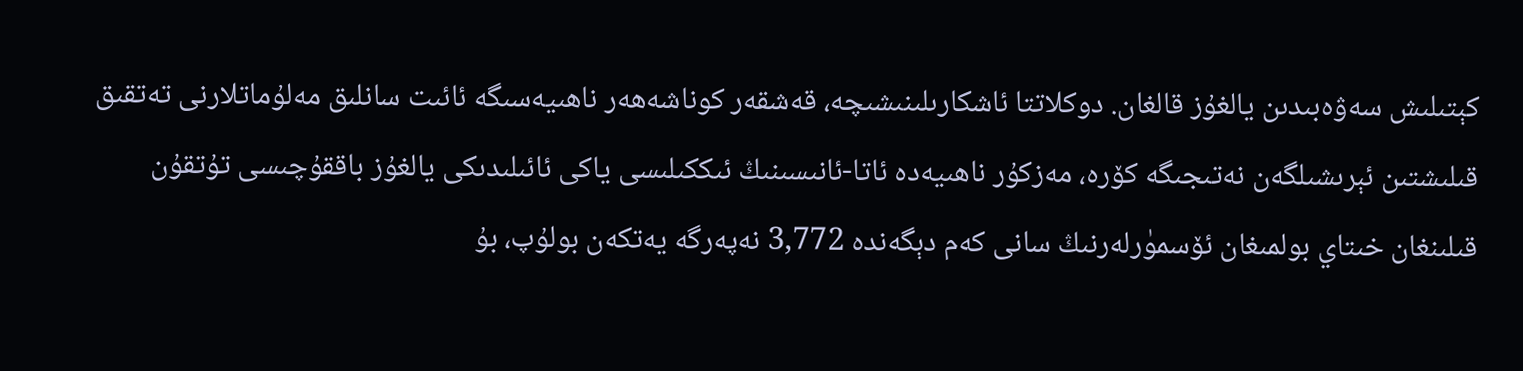كېتىلىش سەۋەبىدىن يالغۇز قالغان. دوكلاتتا ئاشكارىلىنىشىچە، قەشقەر كوناشەھەر ناھىيەسىگە ئائىت سانلىق مەلۇماتلارنى تەتقىق قىلىشتىن ئېرىشىلگەن نەتىجىگە كۆرە، مەزكۇر ناھىيەدە ئاتا-ئانىسىنىڭ ئىككىلىسى ياكى ئائىلىدىكى يالغۇز باققۇچىسى تۇتقۇن قىلىنغان خىتاي بولمىغان ئۆسمۈرلەرنىڭ سانى كەم دېگەندە 3,772 نەپەرگە يەتكەن بولۇپ، بۇ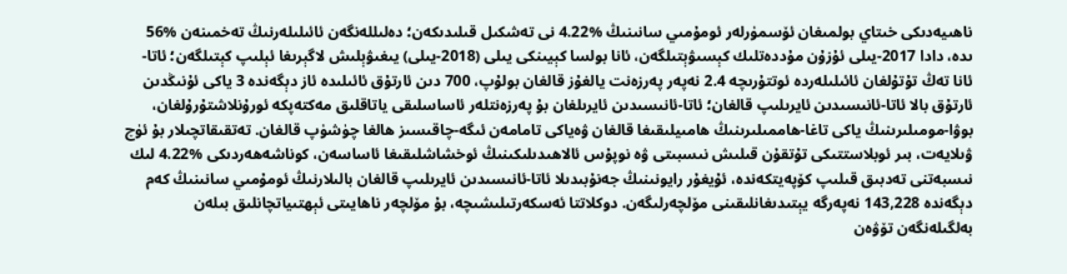ناھىيەدىكى خىتاي بولمىغان ئۆسمۈرلەر ئومۇمىي سانىنىڭ %4.22 نى تەشكىل قىلىدىكەن؛ دەلىللەنگەن ئائىلىلەرنىڭ تەخمىنەن %56 ىدە، دادا 2017-يىلى ئۇزۇن مۇددەتلىك كېسىۋېتىلگەن، ئانا بولسا كېيىنكى يىلى (2018-يىلى) يىغىۋېلىش لاگېرىغا ئېلىپ كېتىلگەن؛ ئاتا-ئانا تەڭ تۇتۇلغان ئائىلىلەردە ئوتتۇرىچە 2.4 نەپەر پەرزەنت يالغۇز قالغان بولۇپ، 700 دىن ئارتۇق ئائىلىدە ئاز دېگەندە 3 ياكى ئۇنىڭدىن ئارتۇق بالا ئاتا-ئانىسىدىن ئايرىلىپ قالغان؛ ئاتا-ئانىسىدىن ئايرىلغان بۇ پەرزەنتلەر ئاساسلىقى ياتاقلىق مەكتەپكە ئورۇنلاشتۇرۇلغان، بوۋا-مومىلىرىنىڭ ياكى تاغا-ھاممىلىرىنىڭ ھامىيلىقىغا قالغان ۋەياكى تامامەن ئىگە-چاقىسىز ھالغا چۈشۈپ قالغان. تەتقىقاتچىلار بۇ ئۈچ ۋىلايەت، بىر ئوبلاستتىكى تۇتقۇن قىلىش نىسبىتى ۋە نوپۇس ئالاھىدىلىكىنىڭ ئوخشاشلىقىغا ئاساسەن، كوناشەھەردىكى %4.22 لىك نىسبەتنى تەدبىق قىلىپ كۆپەيتكەندە، ئۇيغۇر رايونىنىڭ جەنۇبىدىلا ئاتا-ئانىسىدىن ئايرىلىپ قالغان بالىلارنىڭ ئومۇمىي سانىنىڭ كەم دېگەندە 143,228 نەپەرگە يېتىدىغانلىقىنى مۆلچەرلىگەن. دوكلاتتا ئەسكەرتىلىشىچە، بۇ مۆلچەر ناھايىتى ئېھتىياتچانلىق بىلەن بەلگىلەنگەن تۆۋەن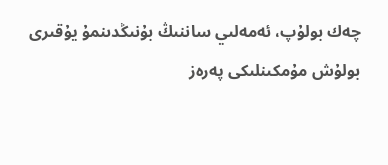چەك بولۇپ، ئەمەلىي ساننىڭ بۇنىڭدىنمۇ يۇقىرى بولۇش مۇمكىنلىكى پەرەز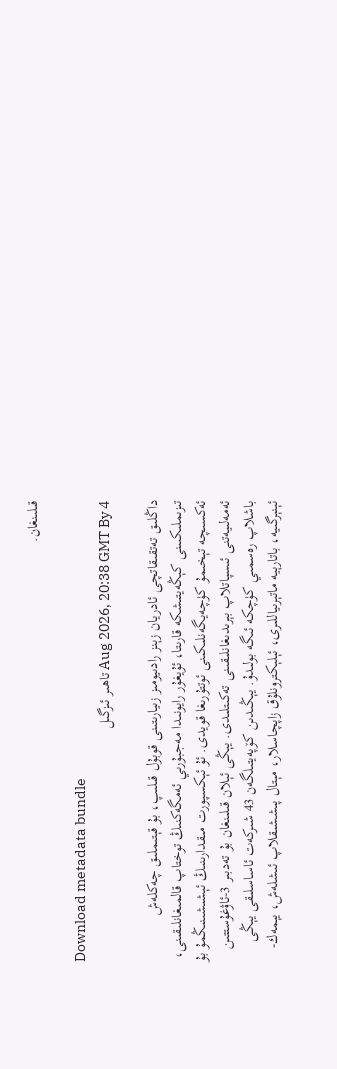قىلىنغان.

Download metadata bundle
4 Aug 2026, 20:38 GMT By تاھىر ئىزگىل

داڭلىق تەتقىقاتچى ئادريان زېنز رادىيومىز زىيارىتىنى قوبۇل قىلىپ، بۇ قېتىملىق چەكلەش تىزىملىكىىنى كېڭەيتىشكە قارىتا، ئۇيغۇر رايونىدا مەجبۇرىي ئەمگەكنىڭ توختاپ قالمىغانلىقىنى، ئەكسىچە تېخىمۇ كۈچەيگەنلىكىنى ئوتتۇرىغا قويدى. ئۇ ئېكسپورت مىقدارىنىڭ ئېشىشىنىڭمۇ بۇ ئەمەلىيەتنى ئىسپاتلاپ بېرىدىغانلىقىنى تەكىتلىدى. يېڭى ئېلان قىلىنغان بۇ تەدبىر 3-ئاۋغۇستتىن باشلاپ رەسمىي كۈچكە ئىگە بولىدۇ. يېڭىدىن كۆپەيتىلگەن 43 شىركەت ئاساسلىقى يېڭى ئېنېرگىيە، باتارېيە ماتېرىياللىرى، ئېلېكترونلۇق زاپچاسلار، مېتال پىششىقلاپ ئىشلەش، يېمەك-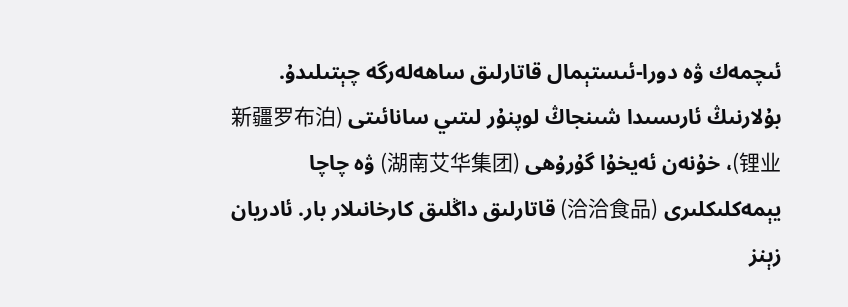ئىچمەك ۋە دورا-ئىستېمال قاتارلىق ساھەلەرگە چېتىلىدۇ. بۇلارنىڭ ئارىسىدا شىنجاڭ لوپنۇر لىتىي سانائىتى (新疆罗布泊锂业)، خۇنەن ئەيخۇا گۇرۇھى (湖南艾华集团) ۋە چاچا يېمەكلىكلىرى (洽洽食品) قاتارلىق داڭلىق كارخانىلار بار. ئادريان زېنز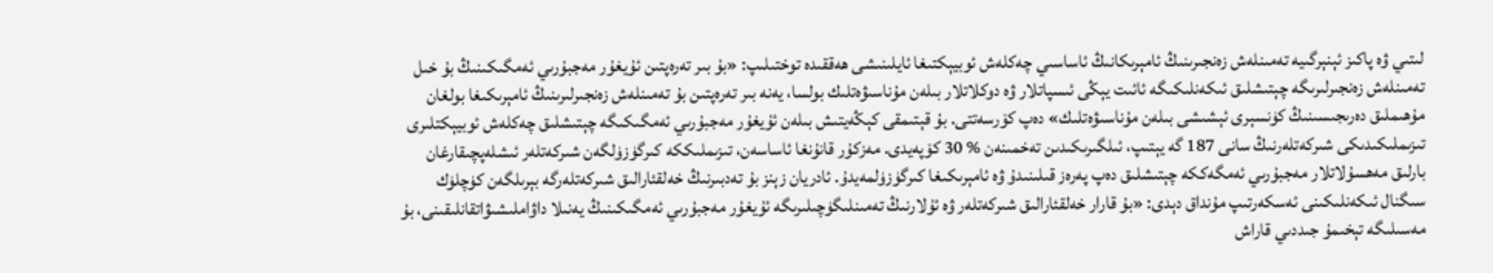لىتىي ۋە پاكىز ئېنېرگىيە تەمىنلەش زەنجىرىنىڭ ئامېرىكانىڭ ئاساسىي چەكلەش ئوبيېكتىغا ئايلىنىشى ھەققىدە توختىلىپ: «بۇ بىر تەرەپتىن ئۇيغۇر مەجبۇرىي ئەمگىكىنىڭ بۇ خىل تەمىنلەش زەنجىرلىرىگە چېتىشلىق ئىكەنلىكىگە ئائىت يېڭى ئىسپاتلار ۋە دوكلاتلار بىلەن مۇناسىۋەتلىك بولسا، يەنە بىر تەرەپتىن بۇ تەمىنلەش زەنجىرلىرىنىڭ ئامېرىكىغا بولغان مۇھىملىق دەرىجىسىنىڭ كۈنسېرى ئېشىشى بىلەن مۇناسىۋەتلىك» دەپ كۆرسەتتى. بۇ قېتىمقى كېڭەيتىش بىلەن ئۇيغۇر مەجبۇرىي ئەمگىكىگە چېتىشلىق چەكلەش ئوبيېكتلىرى تىزىملىكىدىكى شىركەتلەرنىڭ سانى 187 گە يېتىپ، ئىلگىرىكىدىن تەخمىنەن % 30 كۆپەيدى. مەزكۇر قانۇنغا ئاساسەن، تىزىملىككە كىرگۈزۈلگەن شىركەتلەر ئىشلەپچىقارغان بارلىق مەھسۇلاتلار مەجبۇرىي ئەمگەككە چېتىشلىق دەپ پەرەز قىلىنىدۇ ۋە ئامېرىكىغا كىرگۈزۈلمەيدۇ. ئادريان زېنز بۇ تەدبىرنىڭ خەلقئارالىق شىركەتلەرگە بېرىلگەن كۈچلۈك سىگنال ئىكەنلىكىنى ئەسكەرتىپ مۇنداق دېدى: «بۇ قارار خەلقئارالىق شىركەتلەر ۋە ئۇلارنىڭ تەمىنلىگۈچىلىرىگە ئۇيغۇر مەجبۇرىي ئەمگىكىنىڭ يەنىلا داۋاملىشىۋاتقانلىقىنى، بۇ مەسىلىگە تېخىمۇ جىددىي قاراش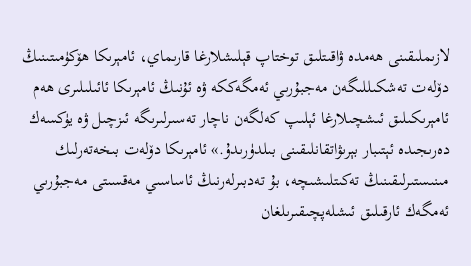لازىملىقىنى ھەمدە ۋاقىتلىق توختاپ قېلىشلارغا قارىماي، ئامېرىكا ھۆكۈمىتىنىڭ دۆلەت تەشكىللىگەن مەجبۇرىي ئەمگەككە ۋە ئۇنىڭ ئامېرىكا ئائىلىلىرى ھەم ئامېرىكىلىق ئىشچىلارغا ئېلىپ كەلگەن ناچار تەسىرلىرىگە ئىزچىل ۋە يۈكسەك دەرىجىدە ئېتىبار بېرىۋاتقانلىقىنى بىلدۈرىدۇ.» ئامېرىكا دۆلەت بىخەتەرلىك مىنىستىرلىقىنىڭ تەكىتلىشىچە، بۇ تەدبىرلەرنىڭ ئاساسىي مەقسىتى مەجبۇرىي ئەمگەك ئارقىلىق ئىشلەپچىقىرىلغان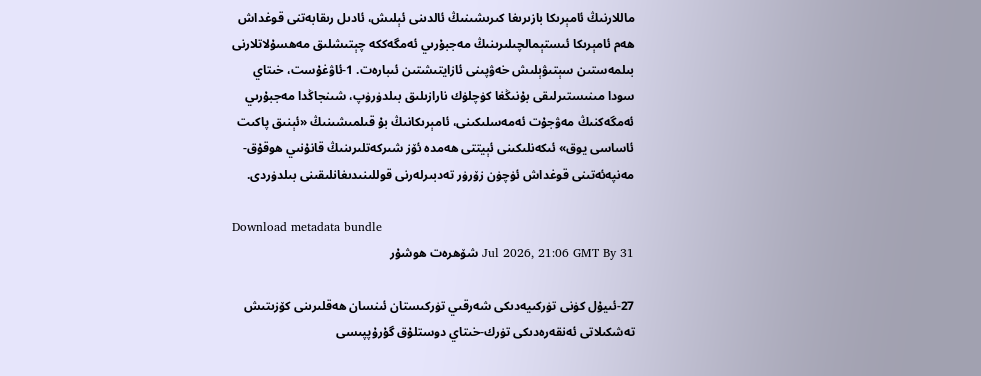ماللارنىڭ ئامېرىكا بازىرىغا كىرىشىنىڭ ئالدىنى ئېلىش، ئادىل رىقابەتنى قوغداش ھەم ئامېرىكا ئىستېمالچىلىرىنىڭ مەجبۇرىي ئەمگەككە چېتىشلىق مەھسۇلاتلارنى بىلمەستىن سېتىۋېلىش خەۋپىنى ئازايتىشتىن ئىبارەت. 1-ئاۋغۇست، خىتاي سودا مىنىستىرلىقى بۇنىڭغا كۈچلۈك نارازىلىق بىلدۈرۈپ، شىنجاڭدا مەجبۇرىي ئەمگەكنىڭ مەۋجۇت ئەمەسلىكىنى، ئامېرىكانىڭ بۇ قىلمىشىنىڭ «ئېنىق پاكىت ئاساسى يوق» ئىكەنلىكىنى ئېيتتى ھەمدە ئۆز شىركەتلىرىنىڭ قانۇنىي ھوقۇق-مەنپەئەتىنى قوغداش ئۈچۈن زۆرۈر تەدبىرلەرنى قوللىنىدىغانلىقىنى بىلدۈردى.

Download metadata bundle
31 Jul 2026, 21:06 GMT By شۆھرەت ھوشۇر

27-ئىيۇل كۈنى تۈركىيەدىكى شەرقىي تۈركىستان ئىنسان ھەقلىرىنى كۆزىتىش تەشكىلاتى ئەنقەرەدىكى تۈرك-خىتاي دوستلۇق گۇرۇپپىسى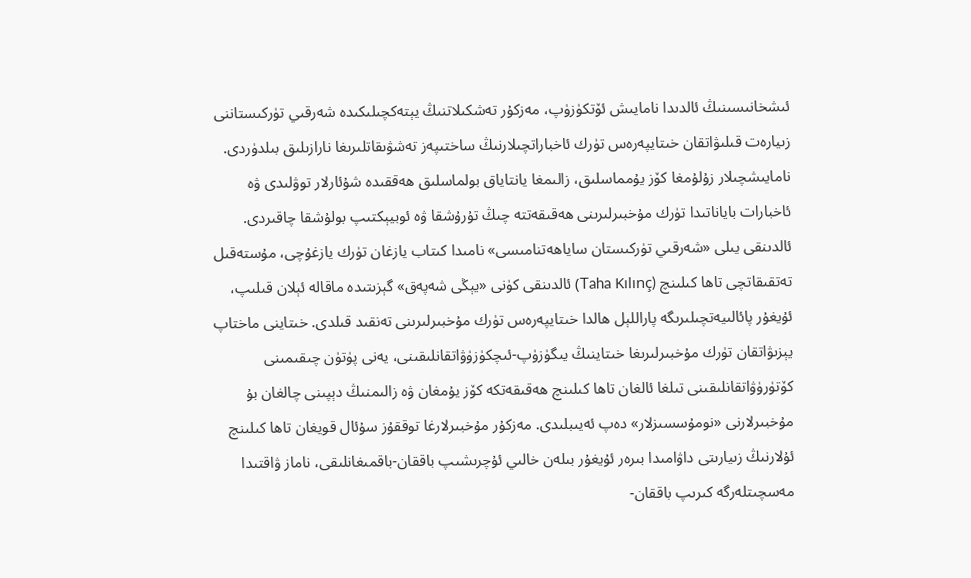ئىشخانىسىنىڭ ئالدىدا نامايىش ئۆتكۈزۈپ، مەزكۇر تەشكىلاتنىڭ يېتەكچىلىكىدە شەرقىي تۈركىستاننى زىيارەت قىلىۋاتقان خىتايپەرەس تۈرك ئاخباراتچىلارنىڭ ساختىپەز تەشۋىقاتلىرىغا نارازىلىق بىلدۈردى. نامايىشچىلار زۇلۇمغا كۆز يۇمماسلىق، زالىمغا يانتاياق بولماسلىق ھەققىدە شۇئارلار توۋلىدى ۋە ئاخبارات باياناتىدا تۈرك مۇخبىرلىرىنى ھەقىقەتتە چىڭ تۇرۇشقا ۋە ئوبيېكتىپ بولۇشقا چاقىردى. ئالدىنقى يىلى «شەرقىي تۈركىستان ساياھەتنامىسى» نامىدا كىتاب يازغان تۈرك يازغۇچى، مۇستەقىل تەتقىقاتچى تاھا كىلىنچ (Taha Kılınç) ئالدىنقى كۈنى «يېڭى شەپەق» گېزىتىدە ماقاله ئېلان قىلىپ، ئۇيغۇر پائالىيەتچىلىرىگە پاراللېل ھالدا خىتايپەرەس تۈرك مۇخبىرلىرىنى تەنقىد قىلدى. خىتاينى ماختاپ يېزىۋاتقان تۈرك مۇخبىرلىرىغا خىتاينىڭ يىگۈزۈپ-ئىچكۈزۈۋاتقانلىقىنى، يەنى پۈتۈن چىقىمىنى كۆتۈرۈۋاتقانلىقىنى تىلغا ئالغان تاھا كىلىنچ ھەقىقەتكە كۆز يۇمغان ۋە زالىمنىڭ دېپىنى چالغان بۇ مۇخبىرلارنى «نومۇسسىزلار» دەپ ئەيىبلىدى. مەزكۇر مۇخبىرلارغا توققۇز سۇئال قويغان تاھا كىلىنچ ئۇلارنىڭ زىيارىتى داۋامىدا بىرەر ئۇيغۇر بىلەن خالىي ئۇچرىشىپ باققان-باقمىغانلىقى، ناماز ۋاقتىدا مەسچىتلەرگە كىرىپ باققان-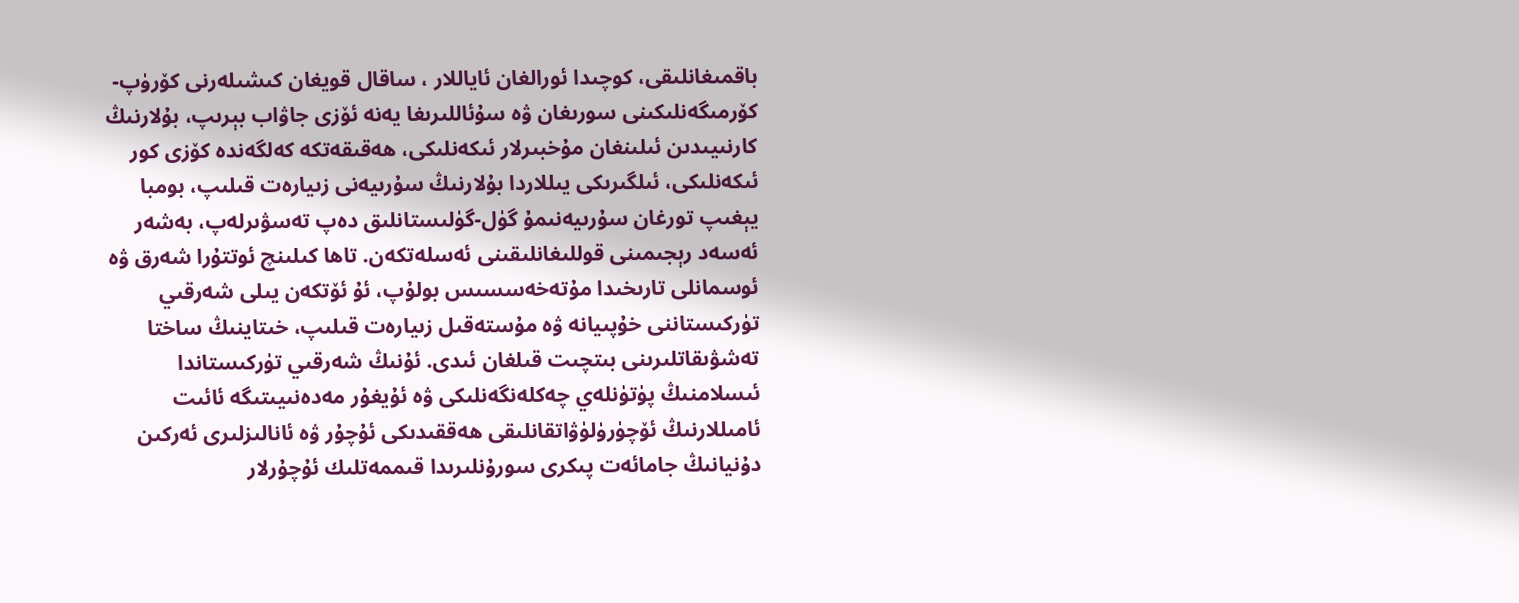باقمىغانلىقى، كوچىدا ئورالغان ئاياللار ، ساقال قويغان كىشىلەرنى كۆرۈپ-كۆرمىگەنلىكىنى سورىغان ۋە سۇئاللىرىغا يەنە ئۆزى جاۋاب بېرىپ، بۇلارنىڭ كارنىيىدىن ئىلىنغان مۇخبىرلار ئىكەنلىكى، ھەقىقەتكە كەلگەندە كۆزى كور ئىكەنلىكى، ئىلگىرىكى يىللاردا بۇلارنىڭ سۇرىيەنى زىيارەت قىلىپ، بومبا يېغىپ تورغان سۇرىيەنىمۇ گۈل-گۈلىستانلىق دەپ تەسۋىرلەپ، بەشەر ئەسەد رېجىمىنى قوللىغانلىقىنى ئەسلەتكەن. تاھا كىلىنچ ئوتتۇرا شەرق ۋە ئوسمانلى تارىخىدا مۇتەخەسسىس بولۇپ، ئۇ ئۆتكەن يىلى شەرقىي تۈركىستاننى خۇپىيانە ۋە مۇستەقىل زىيارەت قىلىپ، خىتاينىڭ ساختا تەشۋىقاتلىرىنى بىتچىت قىلغان ئىدى. ئۇنىڭ شەرقىي تۈركىستاندا ئىسلامنىڭ پۈتۈنلەي چەكلەنگەنلىكى ۋە ئۇيغۇر مەدەنىيىتىگە ئائىت ئامىللارنىڭ ئۆچۈرۈلۈۋاتقانلىقى ھەققىدىكى ئۇچۇر ۋە ئانالىزلىرى ئەركىن دۇنيانىڭ جامائەت پىكرى سورۇنلىرىدا قىممەتلىك ئۇچۇرلار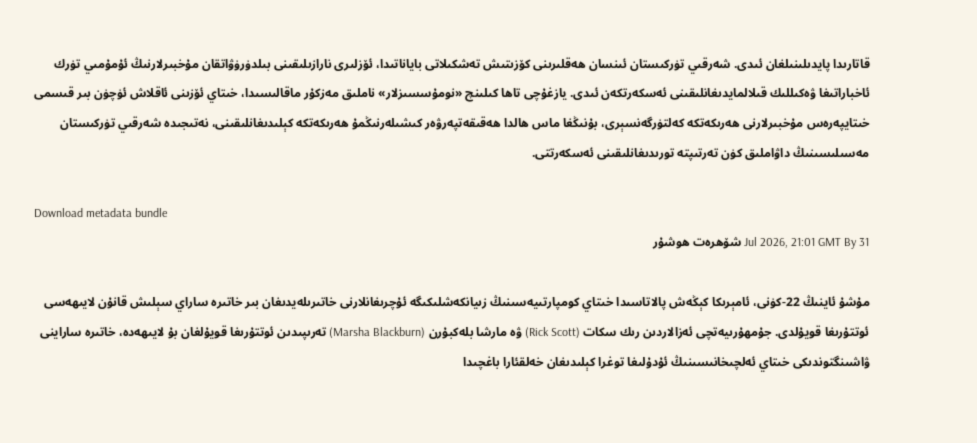قاتارىدا پايدىلىنىلغان ئىدى. شەرقىي تۈركىستان ئىنسان ھەقلىرىنى كۆزىتىش تەشكىلاتى باياناتىدا، ئۆزلىرى نارازىلىقىنى بىلدۈرۈۋاتقان مۇخبىرلارنىڭ ئۇمۇمىي تۈرك ئاخباراتىغا ۋەكىللىك قىلالمايدىغانلىقىنى ئەسكەرتكەن ئىدى. يازغۇچى تاھا كىلىنچ «نومۇسسىزلار» ناملىق مەزكۇر ماقالىسىدا، خىتاي ئۆزىنى ئاقلاش ئۈچۈن بىر قىسمى خىتايپەرەس مۇخبىرلارنى ھەرىكەتكە كەلتۈرگەنسېرى، بۇنىڭغا ماس ھالدا ھەقىقەتپەرۋەر كىشىلەرنىڭمۇ ھەرىكەتكە كېلىدىغانلىقىنى، نەتىجىدە شەرقىي تۈركىستان مەسىلىسىنىڭ داۋاملىق كۈن تەرتىپتە تورىدىغانلىقىنى ئەسكەرتتى.

Download metadata bundle
31 Jul 2026, 21:01 GMT By شۆھرەت ھوشۇر

مۇشۇ ئاينىڭ 22-كۈنى، ئامېرىكا كېڭەش پالاتاسىدا خىتاي كومپارتىيەسىنىڭ زىيانكەشلىكىگە ئۇچرىغانلارنى خاتىرىلەيدىغان بىر خاتىرە ساراي سېلىش قانۇن لايىھەسى ئوتتۇرىغا قويۇلدى. جۇمھۇرىيەتچى ئەزالاردىن رىك سكات (Rick Scott) ۋە مارشا بلەكبۇرن (Marsha Blackburn) تەرىپىدىن ئوتتۇرىغا قويۇلغان بۇ لايىھەدە، خاتىرە ساراينى ۋاشىنگتوندىكى خىتاي ئەلچىخانىسىنىڭ ئۇدۇلىغا توغرا كېلىدىغان خەلقئارا باغچىدا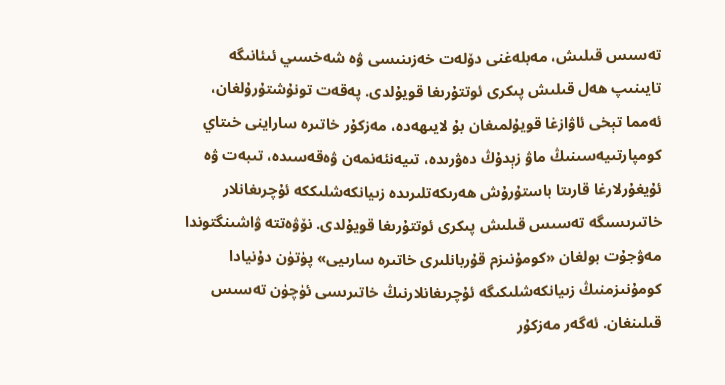تەسىس قىلىش، مەبلەغنى دۆلەت خەزىنىسى ۋە شەخسىي ئىئانىگە تايىنىپ ھەل قىلىش پىكرى ئوتتۇرىغا قويۇلدى. پەقەت تونۇشتۇرۇلغان، ئەمما تېخى ئاۋازغا قويۇلمىغان بۇ لايىھەدە، مەزكۇر خاتىرە ساراينى خىتاي كومپارتىيەسىنىڭ ماۋ زېدۇڭ دەۋرىدە، تىيەنئەنمەن ۋەقەسىدە، تىبەت ۋە ئۇيغۇرلارغا قارىتا باستۇرۇش ھەرىكەتلىرىدە زىيانكەشلىككە ئۇچرىغانلار خاتىرىسىگە تەسىس قىلىش پىكرى ئوتتۇرىغا قويۇلدى. نۆۋەتتە ۋاشىنگتوندا مەۋجۇت بولغان «كومۇنىزم قۇربانلىرى خاتىرە سارىيى» پۈتۈن دۇنيادا كومۇنىزمنىڭ زىيانكەشلىكىگە ئۇچرىغانلارنىڭ خاتىرىسى ئۈچۈن تەسىس قىلىنغان. ئەگەر مەزكۇر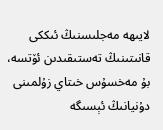لايىھە مەجلىسنىڭ ئىككى قانىتىنىڭ تەستىقىدىن ئۆتسە، بۇ مەخسۇس خىتاي زۇلمىنى دۇنيانىڭ ئېسىگە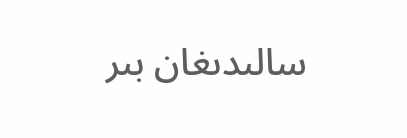سالىدىغان بىر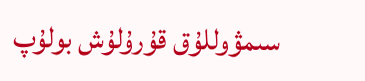سىمۋوللۇق قۇرۇلۇش بولۇپ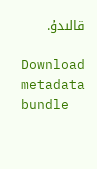قالىدۇ.

Download metadata bundle